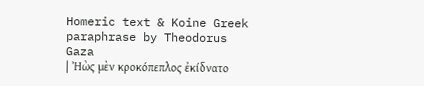Homeric text & Koine Greek paraphrase by Theodorus Gaza
| Ἠὼς μὲν κροκόπεπλος ἐκίδνατο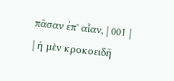πᾶσαν ἐπ' αἶαν, | 001 |
| ἡ μὲν κροκοειδῆ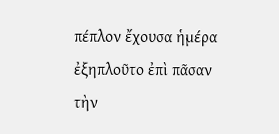πέπλον ἔχουσα ἡμέρα ἐξηπλοῦτο ἐπὶ πᾶσαν τὴν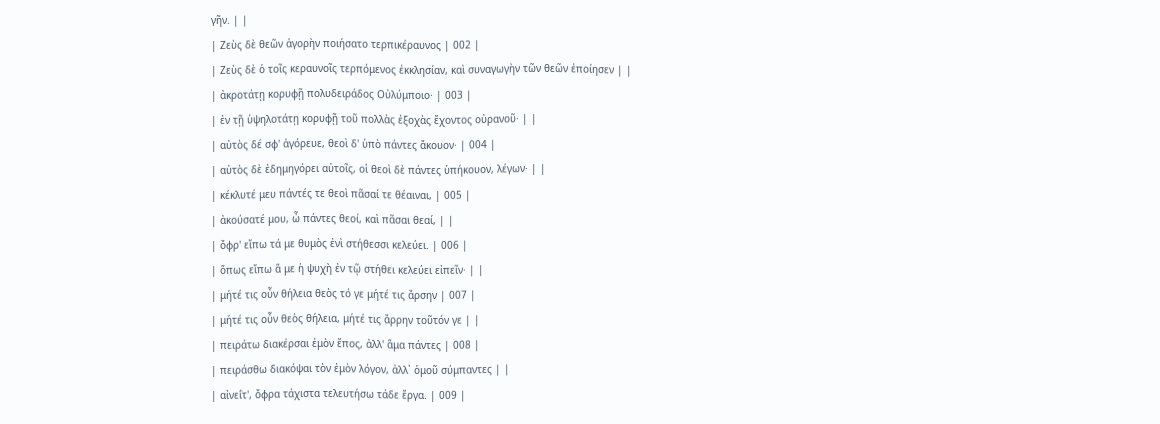γῆν. | |
| Ζεὺς δὲ θεῶν ἀγορὴν ποιήσατο τερπικέραυνος | 002 |
| Ζεὺς δὲ ὁ τοῖς κεραυνοῖς τερπόμενος ἐκκλησίαν, καὶ συναγωγὴν τῶν θεῶν ἐποίησεν | |
| ἀκροτάτῃ κορυφῇ πολυδειράδος Οὐλύμποιο· | 003 |
| ἐν τῇ ὑψηλοτάτῃ κορυφῇ τοῦ πολλὰς ἐξοχὰς ἔχοντος οὐρανοῦ· | |
| αὐτὸς δέ σφ' ἀγόρευε, θεοὶ δ' ὑπὸ πάντες ἄκουον· | 004 |
| αὐτὸς δὲ ἐδημηγόρει αὐτοῖς, οἱ θεοὶ δὲ πάντες ὑπήκουον, λέγων· | |
| κέκλυτέ μευ πάντές τε θεοὶ πᾶσαί τε θέαιναι, | 005 |
| ἀκούσατέ μου, ὦ πάντες θεοί, καὶ πᾶσαι θεαί, | |
| ὄφρ' εἴπω τά με θυμὸς ἐνὶ στήθεσσι κελεύει. | 006 |
| ὅπως εἴπω ἅ με ἡ ψυχὴ ἐν τῷ στήθει κελεύει εἰπεῖν· | |
| μήτέ τις οὖν θήλεια θεὸς τό γε μήτέ τις ἄρσην | 007 |
| μήτέ τις οὖν θεὸς θήλεια, μήτέ τις ἄρρην τοῦτόν γε | |
| πειράτω διακέρσαι ἐμὸν ἔπος, ἀλλ' ἅμα πάντες | 008 |
| πειράσθω διακόψαι τὸν ἐμὸν λόγον, ἀλλ᾿ ὁμοῦ σύμπαντες | |
| αἰνεΐτ', ὄφρα τάχιστα τελευτήσω τάδε ἔργα. | 009 |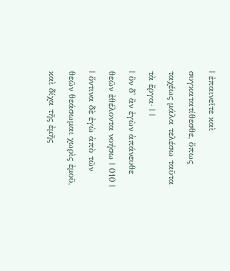| ἐπαινεῖτε καὶ συγκατατίθεσθε, ὅπως ταχέως μάλα τελέσω ταῦτα τὰ ἔργα· | |
| ὃν δ' ἂν ἐγὼν ἀπάνευθε θεῶν ἐθέλοντα νοήσω | 010 |
| ὅντινα δὲ ἐγὼ ἀπὸ τῶν θεῶν θεάσωμαι χωρὶς ἐμοῦ, καὶ δίχα τῆς ἐμῆς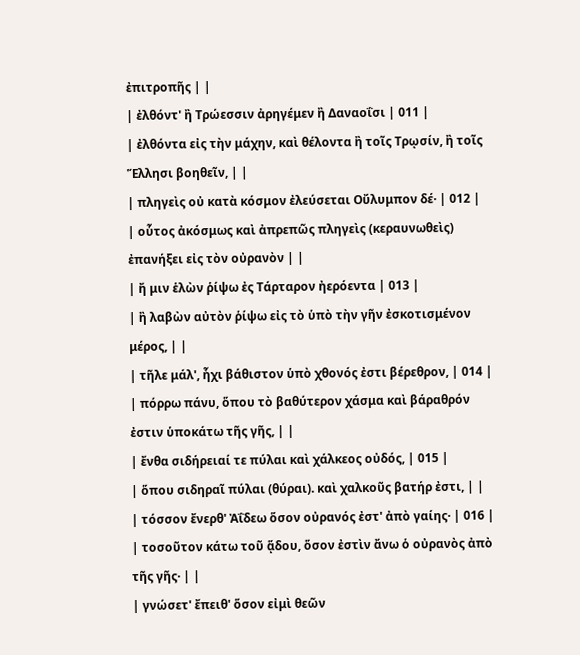ἐπιτροπῆς | |
| ἐλθόντ' ἢ Τρώεσσιν ἀρηγέμεν ἢ Δαναοΐσι | 011 |
| ἐλθόντα εἰς τὴν μάχην, καὶ θέλοντα ἢ τοῖς Τρῳσίν, ἢ τοῖς Ἕλλησι βοηθεῖν, | |
| πληγεὶς οὐ κατὰ κόσμον ἐλεύσεται Οὔλυμπον δέ· | 012 |
| οὗτος ἀκόσμως καὶ ἀπρεπῶς πληγεὶς (κεραυνωθεὶς) ἐπανήξει εἰς τὸν οὐρανὸν | |
| ἤ μιν ἑλὼν ῥίψω ἐς Τάρταρον ἠερόεντα | 013 |
| ἢ λαβὼν αὐτὸν ῥίψω εἰς τὸ ὑπὸ τὴν γῆν ἐσκοτισμένον μέρος, | |
| τῆλε μάλ', ἧχι βάθιστον ὑπὸ χθονός ἐστι βέρεθρον, | 014 |
| πόρρω πάνυ, ὅπου τὸ βαθύτερον χάσμα καὶ βάραθρόν ἐστιν ὑποκάτω τῆς γῆς, | |
| ἔνθα σιδήρειαί τε πύλαι καὶ χάλκεος οὐδός, | 015 |
| ὅπου σιδηραῖ πύλαι (θύραι). καὶ χαλκοῦς βατήρ ἐστι, | |
| τόσσον ἔνερθ' Ἀΐδεω ὅσον οὐρανός ἐστ' ἀπὸ γαίης· | 016 |
| τοσοῦτον κάτω τοῦ ᾅδου, ὅσον ἐστὶν ἄνω ὁ οὐρανὸς ἀπὸ τῆς γῆς· | |
| γνώσετ' ἔπειθ' ὅσον εἰμὶ θεῶν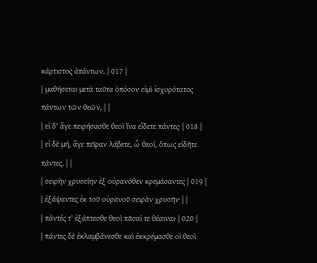κάρτιστος ἁπάντων. | 017 |
| μαθήσεται μετὰ ταῦτα ὁπόσον εἰμὶ ἰσχυρότατος πάντων τῶν θεῶν, | |
| εἰ δ' ἄγε πειρήσασθε θεοὶ ἵνα εἴδετε πάντες· | 018 |
| εἰ δὲ μή, ἄγε πεῖραν λάβετε, ὦ θεοί, ὅπως εἰδῆτε πάντες, | |
| σειρὴν χρυσείην ἐξ οὐρανόθεν κρεμάσαντες | 019 |
| ἐξάψαντες ἐκ τοῦ οὐρανοῦ σειρὰν χρυσῆν· | |
| πάντές τ' ἐξάπτεσθε θεοὶ πᾶσαί τε θέαιναι· | 020 |
| πάντες δὲ ἐκλαμβάνεσθε καὶ ἐκκρέμασθε οἱ θεοὶ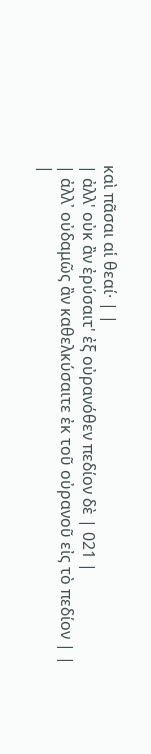καὶ πᾶσαι αἱ θεαί· | |
| ἀλλ' οὐκ ἂν ἐρύσαιτ' ἐξ οὐρανόθεν πεδίον δὲ | 021 |
| ἀλλ᾿ οὐδαμῶς ἂν καθελκύσαιτε ἐκ τοῦ οὐρανοῦ εἰς τὸ πεδίον | |
|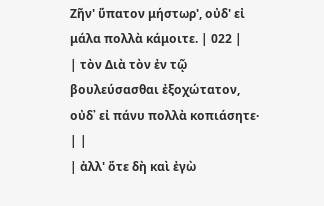Ζῆν' ὕπατον μήστωρ', οὐδ' εἰ μάλα πολλὰ κάμοιτε. | 022 |
| τὸν Διὰ τὸν ἐν τῷ βουλεύσασθαι ἐξοχώτατον, οὐδ᾽ εἰ πάνυ πολλὰ κοπιάσητε· | |
| ἀλλ' ὅτε δὴ καὶ ἐγὼ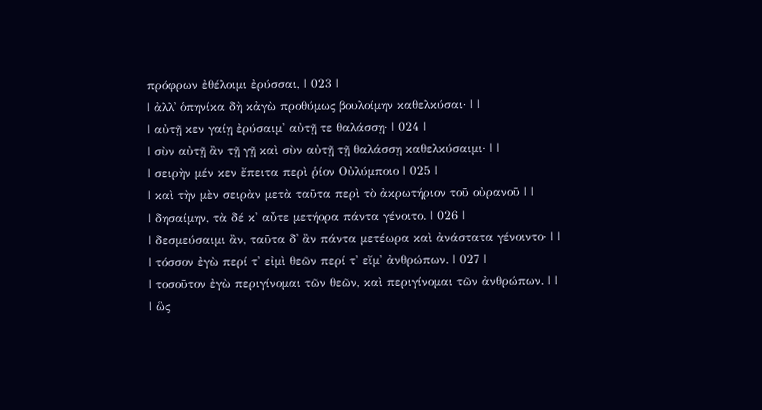πρόφρων ἐθέλοιμι ἐρύσσαι, | 023 |
| ἀλλ᾿ ὁπηνίκα δὴ κἀγὼ προθύμως βουλοίμην καθελκύσαι· | |
| αὐτῇ κεν γαίῃ ἐρύσαιμ' αὐτῇ τε θαλάσσῃ· | 024 |
| σὺν αὐτῇ ἂν τῇ γῇ καὶ σὺν αὐτῇ τῇ θαλάσσῃ καθελκύσαιμι· | |
| σειρὴν μέν κεν ἔπειτα περὶ ῥίον Οὐλύμποιο | 025 |
| καὶ τὴν μὲν σειρὰν μετὰ ταῦτα περὶ τὸ ἀκρωτήριον τοῦ οὐρανοῦ | |
| δησαίμην, τὰ δέ κ' αὖτε μετήορα πάντα γένοιτο. | 026 |
| δεσμεύσαιμι ἂν, ταῦτα δ᾽ ἂν πάντα μετέωρα καὶ ἀνάστατα γένοιντο· | |
| τόσσον ἐγὼ περί τ' εἰμὶ θεῶν περί τ' εἴμ' ἀνθρώπων. | 027 |
| τοσοῦτον ἐγὼ περιγίνομαι τῶν θεῶν, καὶ περιγίνομαι τῶν ἀνθρώπων. | |
| ὣς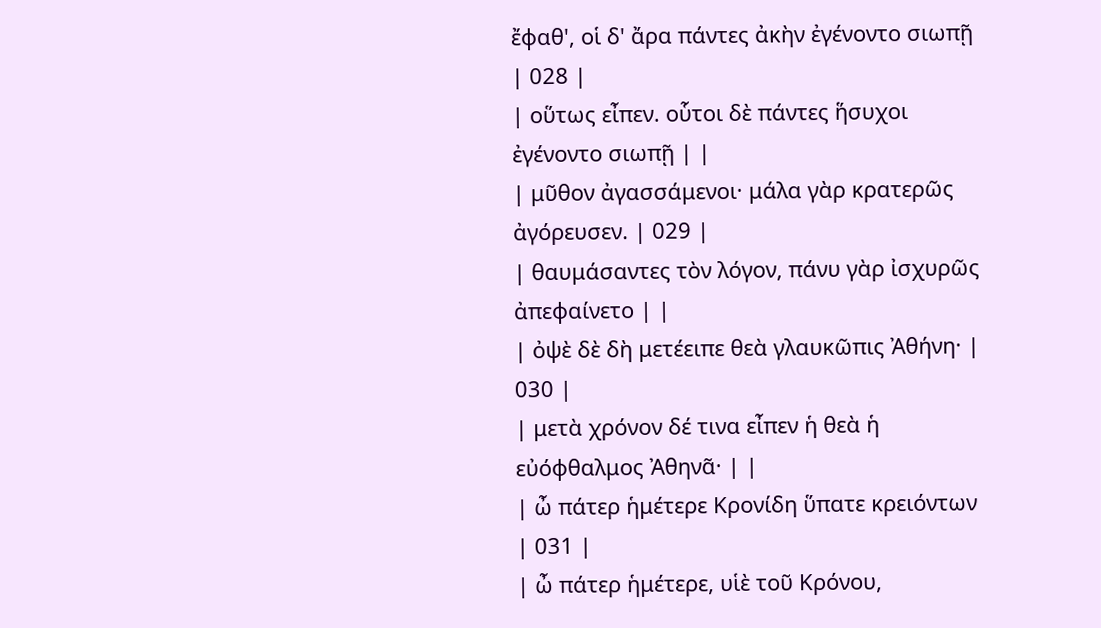ἔφαθ', οἱ δ' ἄρα πάντες ἀκὴν ἐγένοντο σιωπῇ | 028 |
| οὕτως εἶπεν. οὗτοι δὲ πάντες ἥσυχοι ἐγένοντο σιωπῇ | |
| μῦθον ἀγασσάμενοι· μάλα γὰρ κρατερῶς ἀγόρευσεν. | 029 |
| θαυμάσαντες τὸν λόγον, πάνυ γὰρ ἰσχυρῶς ἀπεφαίνετο | |
| ὀψὲ δὲ δὴ μετέειπε θεὰ γλαυκῶπις Ἀθήνη· | 030 |
| μετὰ χρόνον δέ τινα εἶπεν ἡ θεὰ ἡ εὐόφθαλμος Ἀθηνᾶ· | |
| ὦ πάτερ ἡμέτερε Κρονίδη ὕπατε κρειόντων | 031 |
| ὦ πάτερ ἡμέτερε, υἱὲ τοῦ Κρόνου,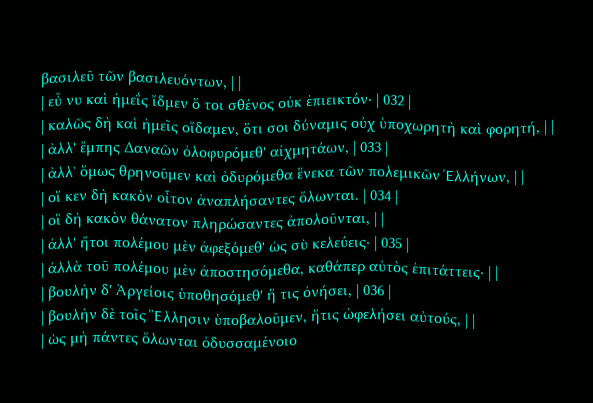βασιλεῦ τῶν βασιλευόντων, | |
| εὖ νυ καὶ ἡμεΐς ἴδμεν ὅ τοι σθένος οὐκ ἐπιεικτόν· | 032 |
| καλῶς δὴ καὶ ἡμεῖς οἴδαμεν, ὅτι σοι δύναμις οὐχ ὑποχωρητὴ καὶ φορητή, | |
| ἀλλ' ἔμπης Δαναῶν ὀλοφυρόμεθ' αἰχμητάων, | 033 |
| ἀλλ᾿ ὅμως θρηνοῦμεν καὶ ὀδυρόμεθα ἕνεκα τῶν πολεμικῶν Ἑλλήνων, | |
| οἵ κεν δὴ κακὸν οἶτον ἀναπλήσαντες ὄλωνται. | 034 |
| οἳ δὴ κακὸν θάνατον πληρώσαντες ἀπολοῦνται, | |
| ἀλλ' ἤτοι πολέμου μὲν ἀφεξόμεθ' ὡς σὺ κελεύεις· | 035 |
| ἀλλὰ τοῦ πολέμου μὲν ἀποστησόμεθα, καθάπερ αὐτὸς ἐπιτάττεις· | |
| βουλὴν δ' Ἀργείοις ὑποθησόμεθ' ἥ τις ὀνήσει, | 036 |
| βουλὴν δὲ τοῖς Ἕλλησιν ὑποβαλοῦμεν, ἥτις ὠφελήσει αὐτούς, | |
| ὡς μὴ πάντες ὄλωνται ὀδυσσαμένοιο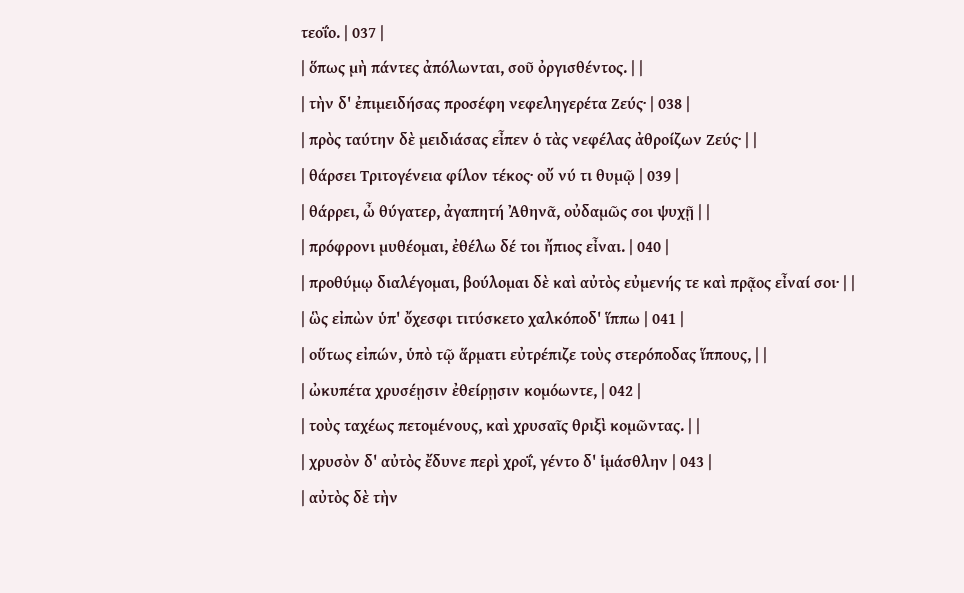τεοΐο. | 037 |
| ὅπως μὴ πάντες ἀπόλωνται, σοῦ ὀργισθέντος. | |
| τὴν δ' ἐπιμειδήσας προσέφη νεφεληγερέτα Ζεύς· | 038 |
| πρὸς ταύτην δὲ μειδιάσας εἶπεν ὁ τὰς νεφέλας ἀθροίζων Ζεύς· | |
| θάρσει Τριτογένεια φίλον τέκος· οὔ νύ τι θυμῷ | 039 |
| θάρρει, ὦ θύγατερ, ἀγαπητή Ἀθηνᾶ, οὐδαμῶς σοι ψυχῇ | |
| πρόφρονι μυθέομαι, ἐθέλω δέ τοι ἤπιος εἶναι. | 040 |
| προθύμῳ διαλέγομαι, βούλομαι δὲ καὶ αὐτὸς εὐμενής τε καὶ πρᾷος εἶναί σοι· | |
| ὣς εἰπὼν ὑπ' ὄχεσφι τιτύσκετο χαλκόποδ' ἵππω | 041 |
| οὕτως εἰπών, ὑπὸ τῷ ἅρματι εὐτρέπιζε τοὺς στερόποδας ἵππους, | |
| ὠκυπέτα χρυσέῃσιν ἐθείρῃσιν κομόωντε, | 042 |
| τοὺς ταχέως πετομένους, καὶ χρυσαῖς θριξὶ κομῶντας. | |
| χρυσὸν δ' αὐτὸς ἔδυνε περὶ χροΐ, γέντο δ' ἱμάσθλην | 043 |
| αὐτὸς δὲ τὴν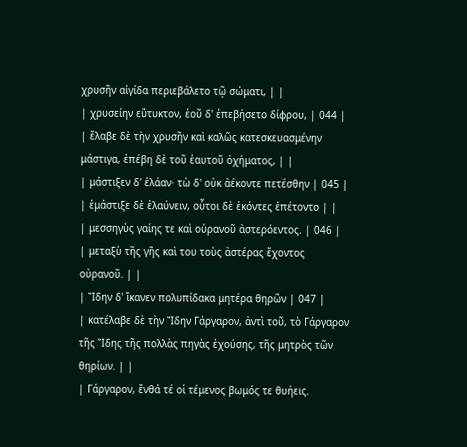χρυσῆν αἰγίδα περιεβάλετο τῷ σώματι, | |
| χρυσείην εὔτυκτον, ἑοῦ δ' ἐπεβήσετο δίφρου, | 044 |
| ἔλαβε δὲ τὴν χρυσῆν καὶ καλῶς κατεσκευασμένην μάστιγα, ἐπέβη δὲ τοῦ ἑαυτοῦ ὀχήματος, | |
| μάστιξεν δ' ἐλάαν· τὼ δ' οὐκ ἀέκοντε πετέσθην | 045 |
| ἐμάστιξε δὲ ἐλαύνειν, οὗτοι δὲ ἑκόντες ἐπέτοντο | |
| μεσσηγὺς γαίης τε καὶ οὐρανοῦ ἀστερόεντος. | 046 |
| μεταξὺ τῆς γῆς καὶ του τοὺς ἀστέρας ἔχοντος οὐρανοῦ. | |
| Ἴδην δ' ἵκανεν πολυπίδακα μητέρα θηρῶν | 047 |
| κατέλαβε δὲ τὴν Ἴδην Γάργαρον, ἀντὶ τοῦ, τὸ Γάργαρον τῆς Ἴδης τῆς πολλὰς πηγὰς ἐχούσης, τῆς μητρὸς τῶν θηρίων. | |
| Γάργαρον, ἔνθά τέ οἱ τέμενος βωμός τε θυήεις.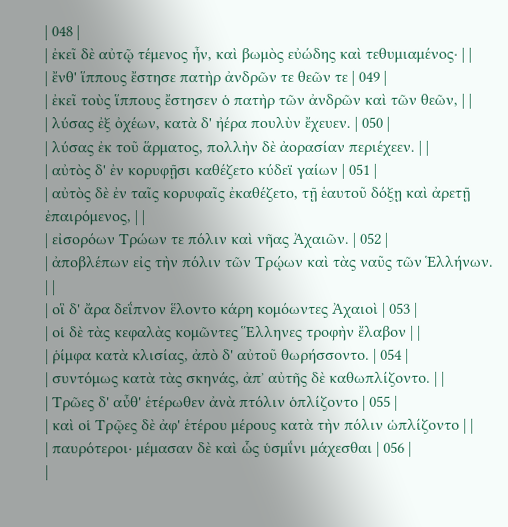| 048 |
| ἐκεῖ δὲ αὐτῷ τέμενος ἦν, καὶ βωμὸς εὐώδης καὶ τεθυμιαμένος· | |
| ἔνθ' ἵππους ἔστησε πατὴρ ἀνδρῶν τε θεῶν τε | 049 |
| ἐκεῖ τοὺς ἵππους ἔστησεν ὁ πατὴρ τῶν ἀνδρῶν καὶ τῶν θεῶν, | |
| λύσας ἐξ ὀχέων, κατὰ δ' ἠέρα πουλὺν ἔχευεν. | 050 |
| λύσας ἐκ τοῦ ἅρματος, πολλὴν δὲ ἀορασίαν περιέχεεν. | |
| αὐτὸς δ' ἐν κορυφῇσι καθέζετο κύδεϊ γαίων | 051 |
| αὐτὸς δὲ ἐν ταῖς κορυφαῖς ἐκαθέζετο, τῇ ἑαυτοῦ δόξῃ καὶ ἀρετῇ ἐπαιρόμενος, | |
| εἰσορόων Τρώων τε πόλιν καὶ νῆας Ἀχαιῶν. | 052 |
| ἀποβλέπων εἰς τὴν πόλιν τῶν Τρῴων καὶ τὰς ναῦς τῶν Ἑλλήνων. | |
| οἳ δ' ἄρα δεΐπνον ἕλοντο κάρη κομόωντες Ἀχαιοὶ | 053 |
| οἱ δὲ τὰς κεφαλὰς κομῶντες Ἕλληνες τροφὴν ἔλαβον | |
| ῥίμφα κατὰ κλισίας, ἀπὸ δ' αὐτοῦ θωρήσσοντο. | 054 |
| συντόμως κατὰ τὰς σκηνάς, ἀπ᾿ αὐτῆς δὲ καθωπλίζοντο. | |
| Τρῶες δ' αὖθ' ἑτέρωθεν ἀνὰ πτόλιν ὁπλίζοντο | 055 |
| καὶ οἱ Τρῷες δὲ ἀφ' ἑτέρου μέρους κατὰ τὴν πόλιν ὡπλίζοντο | |
| παυρότεροι· μέμασαν δὲ καὶ ὧς ὑσμΐνι μάχεσθαι | 056 |
|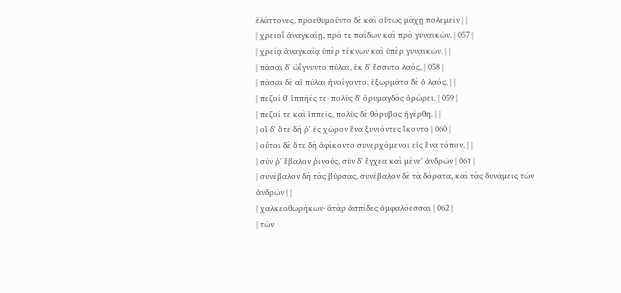ἐλάττονες, προεθυμοῦντο δὲ καὶ οὕτως μάχῃ πολεμεῖν | |
| χρειοΐ ἀναγκαίῃ, πρό τε παίδων καὶ πρὸ γυναικῶν. | 057 |
| χρείᾳ ἀναγκαίᾳ ὑπὲρ τέκνων καὶ ὑπὲρ γυναικῶν. | |
| πᾶσαι δ' ὠΐγνυντο πύλαι, ἐκ δ' ἔσσυτο λαός, | 058 |
| πᾶσαι δὲ αἱ πύλαι ἠνοίγοντο, ἐξωρμᾶτο δὲ ὁ λαός, | |
| πεζοί θ' ἱππῆές τε· πολὺς δ' ὀρυμαγδὸς ὀρώρει. | 059 |
| πεζοί τε καὶ ἱππεῖς, πολὺς δὲ θόρυβος ἠγέρθη. | |
| οἳ δ' ὅτε δή ῥ' ἐς χῶρον ἕνα ξυνιόντες ἵκοντο | 060 |
| οὗτοι δὲ ὅτε δὴ ἀφίκοντο συνερχόμενοι εἰς ἕνα τόπον, | |
| σύν ῥ' ἔβαλον ῥινούς, σὺν δ' ἔγχεα καὶ μένε' ἀνδρῶν | 061 |
| συνέβαλον δὴ τὰς βύρσας, συνέβαλον δὲ τὰ δόρατα, καὶ τὰς δυνάμεις τῶν ἀνδρῶν | |
| χαλκεοθωρήκων· ἀτὰρ ἀσπίδες ὀμφαλόεσσαι | 062 |
| τῶν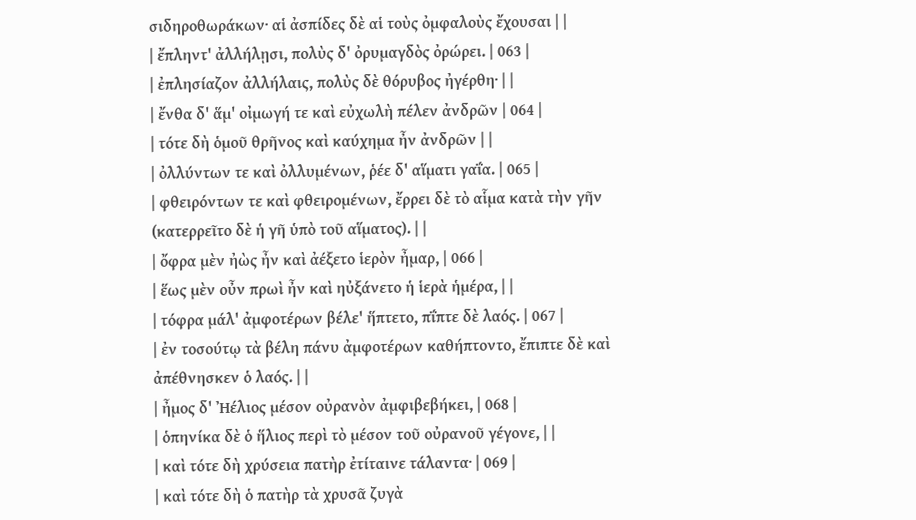σιδηροθωράκων· αἱ ἀσπίδες δὲ αἱ τοὺς ὀμφαλοὺς ἔχουσαι | |
| ἔπληντ' ἀλλήλῃσι, πολὺς δ' ὀρυμαγδὸς ὀρώρει. | 063 |
| ἐπλησίαζον ἀλλήλαις, πολὺς δὲ θόρυβος ἠγέρθη· | |
| ἔνθα δ' ἅμ' οἰμωγή τε καὶ εὐχωλὴ πέλεν ἀνδρῶν | 064 |
| τότε δὴ ὁμοῦ θρῆνος καὶ καύχημα ἦν ἀνδρῶν | |
| ὀλλύντων τε καὶ ὀλλυμένων, ῥέε δ' αἵματι γαΐα. | 065 |
| φθειρόντων τε καὶ φθειρομένων, ἔρρει δὲ τὸ αἷμα κατὰ τὴν γῆν (κατερρεῖτο δὲ ἡ γῆ ὑπὸ τοῦ αἵματος). | |
| ὄφρα μὲν ἠὼς ἦν καὶ ἀέξετο ἱερὸν ἦμαρ, | 066 |
| ἕως μὲν οὖν πρωὶ ἦν καὶ ηὐξάνετο ἡ ἱερὰ ἡμέρα, | |
| τόφρα μάλ' ἀμφοτέρων βέλε' ἥπτετο, πΐπτε δὲ λαός. | 067 |
| ἐν τοσούτῳ τὰ βέλη πάνυ ἀμφοτέρων καθήπτοντο, ἔπιπτε δὲ καὶ ἀπέθνησκεν ὁ λαός. | |
| ἦμος δ' Ἠέλιος μέσον οὐρανὸν ἀμφιβεβήκει, | 068 |
| ὁπηνίκα δὲ ὁ ἥλιος περὶ τὸ μέσον τοῦ οὐρανοῦ γέγονε, | |
| καὶ τότε δὴ χρύσεια πατὴρ ἐτίταινε τάλαντα· | 069 |
| καὶ τότε δὴ ὁ πατὴρ τὰ χρυσᾶ ζυγὰ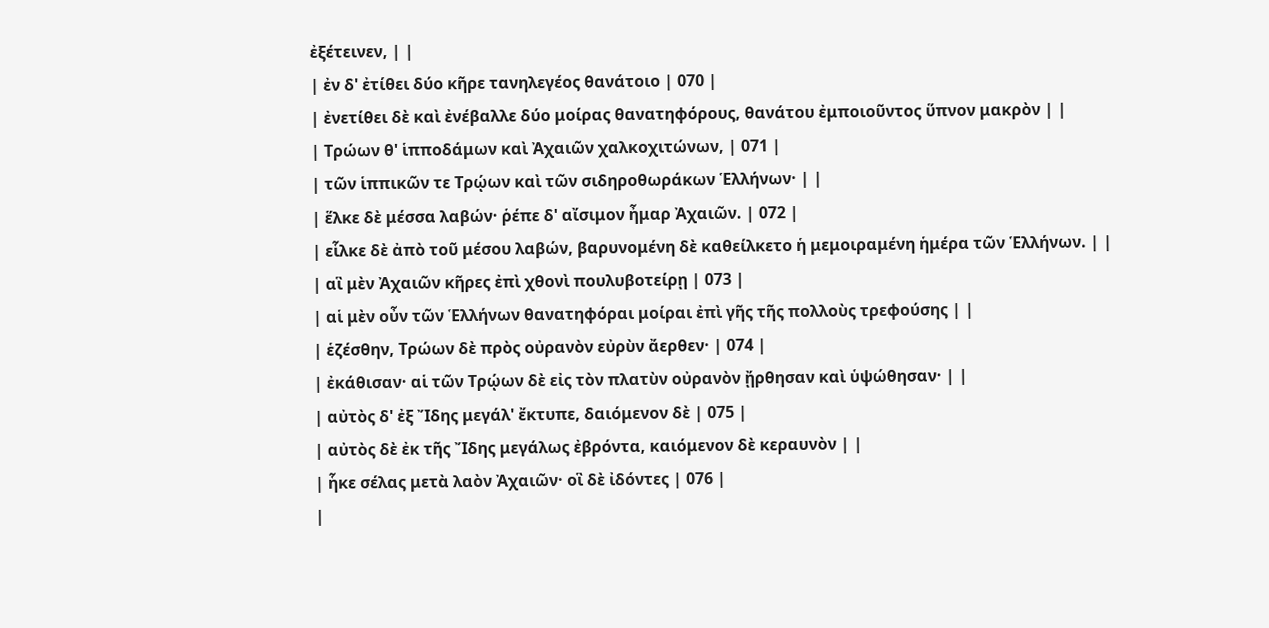ἐξέτεινεν, | |
| ἐν δ' ἐτίθει δύο κῆρε τανηλεγέος θανάτοιο | 070 |
| ἐνετίθει δὲ καὶ ἐνέβαλλε δύο μοίρας θανατηφόρους, θανάτου ἐμποιοῦντος ὕπνον μακρὸν | |
| Τρώων θ' ἱπποδάμων καὶ Ἀχαιῶν χαλκοχιτώνων, | 071 |
| τῶν ἱππικῶν τε Τρῴων καὶ τῶν σιδηροθωράκων Ἑλλήνων· | |
| ἕλκε δὲ μέσσα λαβών· ῥέπε δ' αἴσιμον ἦμαρ Ἀχαιῶν. | 072 |
| εἷλκε δὲ ἀπὸ τοῦ μέσου λαβών, βαρυνομένη δὲ καθείλκετο ἡ μεμοιραμένη ἡμέρα τῶν Ἑλλήνων. | |
| αἳ μὲν Ἀχαιῶν κῆρες ἐπὶ χθονὶ πουλυβοτείρῃ | 073 |
| αἱ μὲν οὖν τῶν Ἑλλήνων θανατηφόραι μοίραι ἐπὶ γῆς τῆς πολλοὺς τρεφούσης | |
| ἑζέσθην, Τρώων δὲ πρὸς οὐρανὸν εὐρὺν ἄερθεν· | 074 |
| ἐκάθισαν· αἱ τῶν Τρῴων δὲ εἰς τὸν πλατὺν οὐρανὸν ᾔρθησαν καὶ ὑψώθησαν· | |
| αὐτὸς δ' ἐξ Ἴδης μεγάλ' ἔκτυπε, δαιόμενον δὲ | 075 |
| αὐτὸς δὲ ἐκ τῆς Ἴδης μεγάλως ἐβρόντα, καιόμενον δὲ κεραυνὸν | |
| ἧκε σέλας μετὰ λαὸν Ἀχαιῶν· οἳ δὲ ἰδόντες | 076 |
|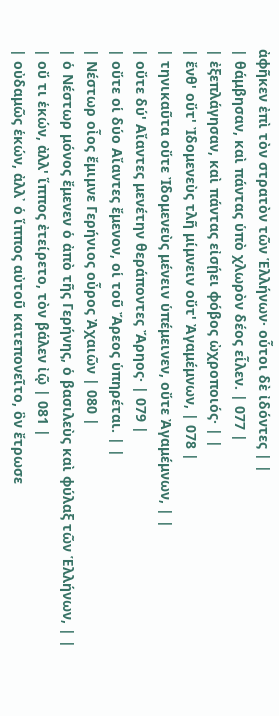ἀφῆκεν ἐπὶ τὸν στρατὸν τῶν Ἑλλήνων· οὗτοι δὲ ἰδόντες | |
| θάμβησαν, καὶ πάντας ὑπὸ χλωρὸν δέος εἷλεν. | 077 |
| ἐξεπλάγησαν, καὶ πάντας εἰσῄει φόβος ὠχροποιός· | |
| ἔνθ' οὔτ' Ἰδομενεὺς τλῆ μίμνειν οὔτ' Ἀγαμέμνων, | 078 |
| τηνικαῦτα οὔτε Ἰδομενεὺς μένειν ὑπέμεινεν, οὔτε Ἀγαμέμνων, | |
| οὔτε δύ' Αἴαντες μενέτην θεράποντες Ἄρηος· | 079 |
| οὔτε οἱ δύο Αἴαντες ἔμενον, οἱ τοῦ Ἄρεος ὑπηρέται. | |
| Νέστωρ οἶος ἔμιμνε Γερήνιος οὖρος Ἀχαιῶν | 080 |
| ὁ Νέστωρ μόνος ἔμενεν ὁ ἀπὸ τῆς Γερήνης, ὁ βασιλεὺς καὶ φύλαξ τῶν Ἑλλήνων, | |
| οὔ τι ἑκών, ἀλλ' ἵππος ἐτείρετο, τὸν βάλεν ἰῷ | 081 |
| οὐδαμῶς ἑκών, ἀλλ᾽ ὁ ἵππος αὐτοῦ κατεπονεῖτο, ὃν ἔτρωσε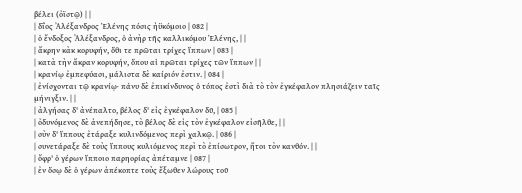βέλει (ὀϊστῷ) | |
| δΐος Ἀλέξανδρος Ἑλένης πόσις ἠϋκόμοιο | 082 |
| ὁ ἔνδοξος Ἀλέξανδρος, ὁ ἀνὴρ τῆς καλλικόμου Ἑλένης, | |
| ἄκρην κὰκ κορυφήν, ὅθι τε πρῶται τρίχες ἵππων | 083 |
| κατὰ τὴν ἄκραν κορυφήν, ὅπου αἱ πρῶται τρίχες τῶν ἵππων | |
| κρανίῳ ἐμπεφύασι, μάλιστα δὲ καίριόν ἐστιν. | 084 |
| ἐνίσχονται τῷ κρανίῳ· πάνυ δὲ ἐπικίνδυνος ὁ τόπος ἐστὶ διὰ τὸ τὸν ἐγκέφαλον πλησιάζειν ταῖς μήνιγξιν. | |
| ἀλγήσας δ' ἀνέπαλτο, βέλος δ' εἰς ἐγκέφαλον δῦ, | 085 |
| ὀδυνόμενος δὲ ἀνεπήδησε, τὸ βέλος δὲ εἰς τὸν ἐγκέφαλον εἰσῆλθε, | |
| σὺν δ' ἵππους ἐτάραξε κυλινδόμενος περὶ χαλκῷ. | 086 |
| συνετάραξε δὲ τοὺς ἵππους κυλιόμενος περὶ τὸ ἐπίσωτρον, ἤτοι τὸν κανθόν. | |
| ὄφρ' ὁ γέρων ἵπποιο παρηορίας ἀπέταμνε | 087 |
| ἐν ὅσῳ δὲ ὁ γέρων ἀπέκοπτε τοὺς ἔξωθεν λώρους τοῦ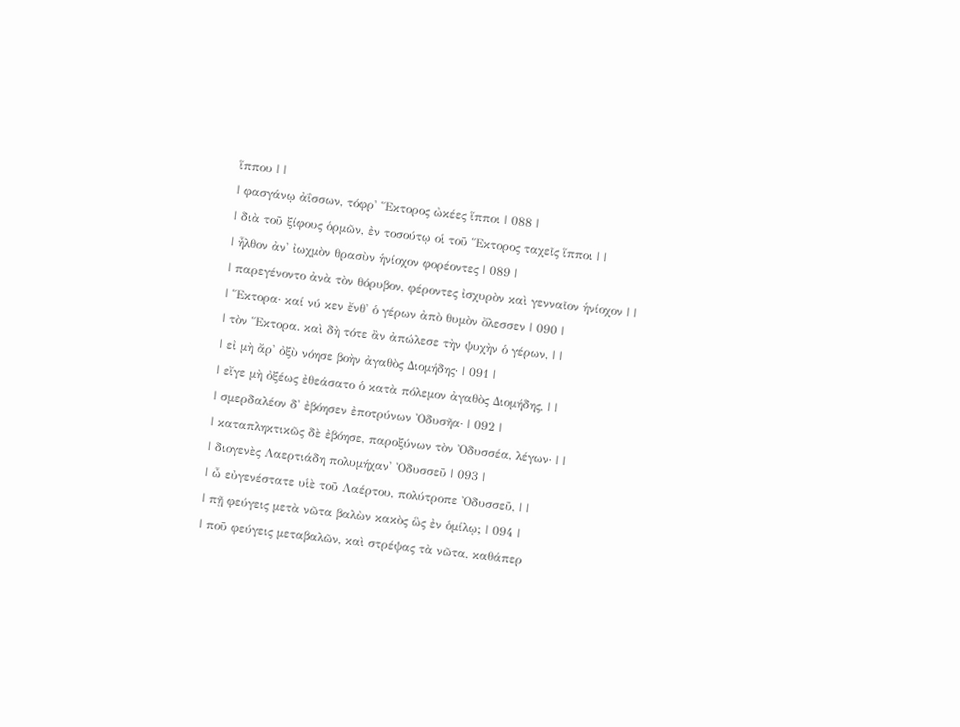ἵππου | |
| φασγάνῳ ἀΐσσων, τόφρ' Ἕκτορος ὠκέες ἵπποι | 088 |
| διὰ τοῦ ξίφους ὁρμῶν, ἐν τοσούτῳ οἱ τοῦ Ἕκτορος ταχεῖς ἵπποι | |
| ἦλθον ἀν' ἰωχμὸν θρασὺν ἡνίοχον φορέοντες | 089 |
| παρεγένοντο ἀνὰ τὸν θόρυβον, φέροντες ἰσχυρὸν καὶ γενναῖον ἡνίοχον | |
| Ἕκτορα· καί νύ κεν ἔνθ' ὁ γέρων ἀπὸ θυμὸν ὄλεσσεν | 090 |
| τὸν Ἕκτορα. καὶ δὴ τότε ἂν ἀπώλεσε τὴν ψυχὴν ὁ γέρων, | |
| εἰ μὴ ἄρ' ὀξὺ νόησε βοὴν ἀγαθὸς Διομήδης· | 091 |
| εἴγε μὴ ὀξέως ἐθεάσατο ὁ κατὰ πόλεμον ἀγαθὸς Διομήδης, | |
| σμερδαλέον δ' ἐβόησεν ἐποτρύνων Ὀδυσῆα· | 092 |
| καταπληκτικῶς δὲ ἐβόησε, παροξύνων τὸν Ὀδυσσέα, λέγων· | |
| διογενὲς Λαερτιάδη πολυμήχαν' Ὀδυσσεῦ | 093 |
| ὦ εὐγενέστατε υἱὲ τοῦ Λαέρτου, πολύτροπε Ὀδυσσεῦ, | |
| πῇ φεύγεις μετὰ νῶτα βαλὼν κακὸς ὣς ἐν ὁμίλῳ; | 094 |
| ποῦ φεύγεις μεταβαλῶν, καὶ στρέψας τὰ νῶτα, καθάπερ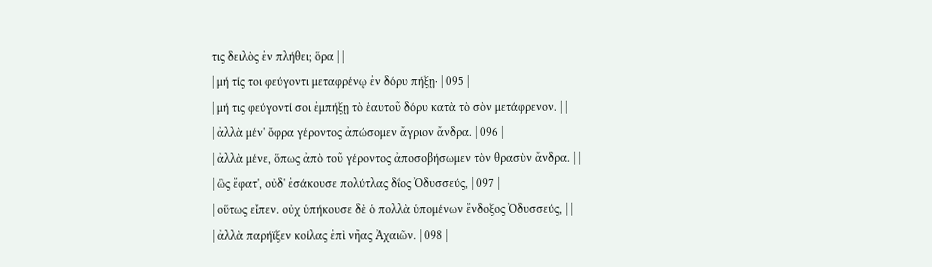τις δειλὸς ἐν πλήθει; ὅρα | |
| μή τίς τοι φεύγοντι μεταφρένῳ ἐν δόρυ πήξῃ· | 095 |
| μή τις φεύγοντί σοι ἐμπήξῃ τὸ ἑαυτοῦ δόρυ κατὰ τὸ σὸν μετάφρενον. | |
| ἀλλὰ μέν' ὄφρα γέροντος ἀπώσομεν ἄγριον ἄνδρα. | 096 |
| ἀλλὰ μένε, ὅπως ἀπὸ τοῦ γέροντος ἀποσοβήσωμεν τὸν θρασὺν ἄνδρα. | |
| ὣς ἔφατ', οὐδ' ἐσάκουσε πολύτλας δΐος Ὀδυσσεύς, | 097 |
| οὕτως εἶπεν. οὐχ ὑπήκουσε δὲ ὁ πολλὰ ὑπομένων ἔνδοξος Ὀδυσσεύς, | |
| ἀλλὰ παρήϊξεν κοίλας ἐπὶ νῆας Ἀχαιῶν. | 098 |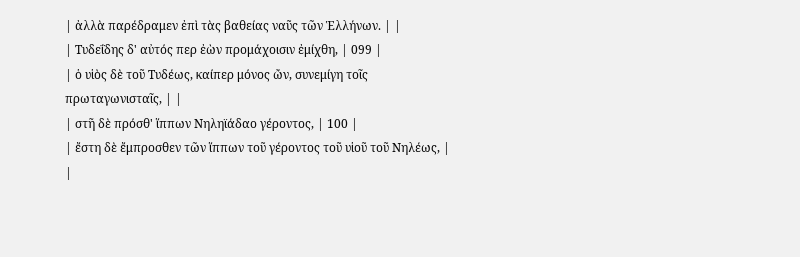| ἀλλὰ παρέδραμεν ἐπὶ τὰς βαθείας ναῦς τῶν Ἑλλήνων. | |
| Τυδεΐδης δ' αὐτός περ ἐὼν προμάχοισιν ἐμίχθη, | 099 |
| ὁ υἱὸς δὲ τοῦ Τυδέως, καίπερ μόνος ὤν, συνεμίγη τοῖς πρωταγωνισταῖς, | |
| στῆ δὲ πρόσθ' ἵππων Νηληϊάδαο γέροντος, | 100 |
| ἔστη δὲ ἔμπροσθεν τῶν ἵππων τοῦ γέροντος τοῦ υἱοῦ τοῦ Νηλέως, | |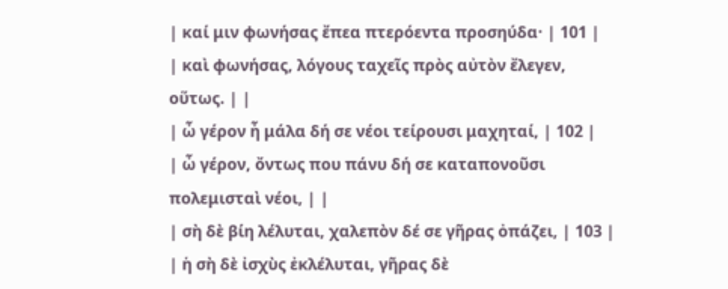| καί μιν φωνήσας ἔπεα πτερόεντα προσηύδα· | 101 |
| καὶ φωνήσας, λόγους ταχεῖς πρὸς αὐτὸν ἔλεγεν, οὕτως. | |
| ὦ γέρον ἦ μάλα δή σε νέοι τείρουσι μαχηταί, | 102 |
| ὦ γέρον, ὄντως που πάνυ δή σε καταπονοῦσι πολεμισταὶ νέοι, | |
| σὴ δὲ βίη λέλυται, χαλεπὸν δέ σε γῆρας ὀπάζει, | 103 |
| ἡ σὴ δὲ ἰσχὺς ἐκλέλυται, γῆρας δὲ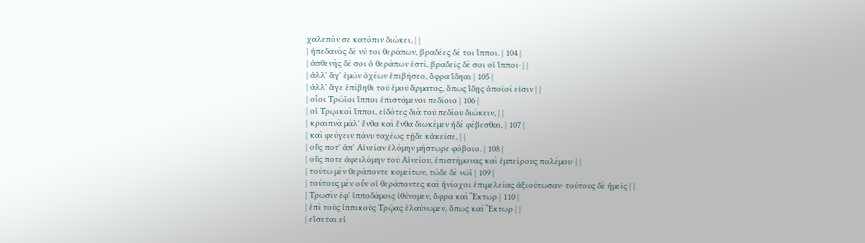χαλεπόν σε κατόπιν διώκει, | |
| ἠπεδανὸς δέ νύ τοι θεράπων, βραδέες δέ τοι ἵπποι. | 104 |
| ἀσθενὴς δέ σοι ὁ θεράπων ἐστί, βραδεῖς δέ σοι οἱ ἵπποι· | |
| ἀλλ' ἄγ' ἐμῶν ὀχέων ἐπιβήσεο, ὄφρα ἴδηαι | 105 |
| ἀλλ᾽ ἄγε ἐπίβηθι τοῦ ἐμοῦ ἅρματος, ὅπως ἴδῃς ὁποῖοί εἰσιν | |
| οἷοι Τρώϊοι ἵπποι ἐπιστάμενοι πεδίοιο | 106 |
| οἱ Τρῳικοὶ ἵπποι, εἰδότες διὰ τοῦ πεδίου διώκειν, | |
| κραιπνὰ μάλ' ἔνθα καὶ ἔνθα διωκέμεν ἠδὲ φέβεσθαι, | 107 |
| καὶ φεύγειν πάνυ ταχέως τῇδε κἀκεῖσε, | |
| οὕς ποτ' ἀπ' Αἰνείαν ἑλόμην μήστωρε φόβοιο. | 108 |
| οὓς ποτε ἀφειλόμην τοῦ Αἰνείου, ἐπιστήμονας καὶ ἐμπείρους πολέμου· | |
| τούτω μὲν θεράποντε κομείτων, τώδε δὲ νῶϊ | 109 |
| τούτους μὲν οὖν οἱ θεράποντες καὶ ἡνίοχοι ἐπιμελείας ἀξιούτωσαν· τούτους δὲ ἡμεῖς | |
| Τρωσὶν ἐφ' ἱπποδάμοις ἰθύνομεν, ὄφρα καὶ Ἕκτωρ | 110 |
| ἐπὶ τοὺς ἱππικοὺς Τρῷας ἐλαύνωμεν, ὅπως καὶ Ἕκτωρ | |
| εἴσεται εἰ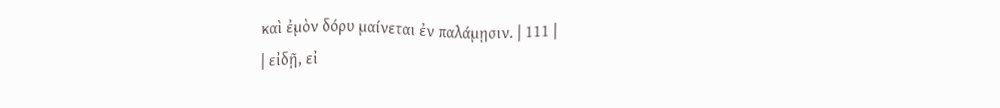καὶ ἐμὸν δόρυ μαίνεται ἐν παλάμῃσιν. | 111 |
| εἰδῇ, εἰ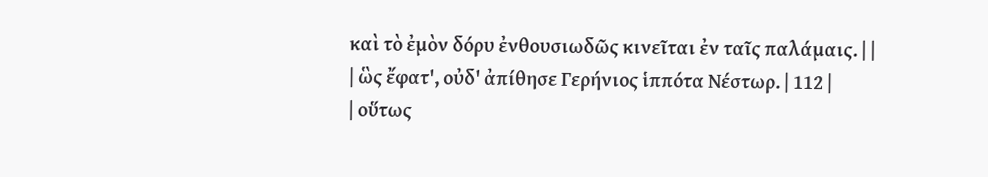καὶ τὸ ἐμὸν δόρυ ἐνθουσιωδῶς κινεῖται ἐν ταῖς παλάμαις. | |
| ὣς ἔφατ', οὐδ' ἀπίθησε Γερήνιος ἱππότα Νέστωρ. | 112 |
| οὕτως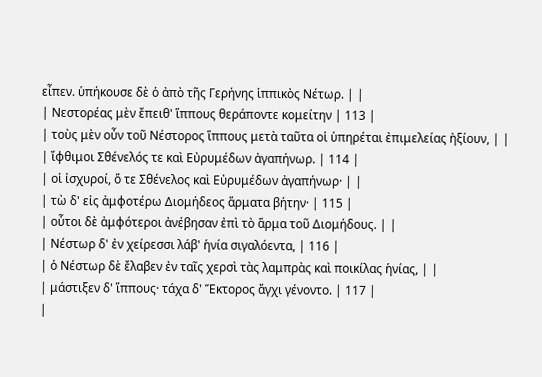εἶπεν. ὑπήκουσε δὲ ὁ ἀπὸ τῆς Γερήνης ἱππικὸς Νέτωρ. | |
| Νεστορέας μὲν ἔπειθ' ἵππους θεράποντε κομείτην | 113 |
| τοὺς μὲν οὖν τοῦ Νέστορος ἵππους μετὰ ταῦτα οἱ ὑπηρέται ἐπιμελείας ἠξίουν, | |
| ἴφθιμοι Σθένελός τε καὶ Εὐρυμέδων ἀγαπήνωρ. | 114 |
| οἱ ἰσχυροί, ὅ τε Σθένελος καὶ Εὐρυμέδων ἀγαπήνωρ· | |
| τὼ δ' εἰς ἀμφοτέρω Διομήδεος ἅρματα βήτην· | 115 |
| οὗτοι δὲ ἀμφότεροι ἀνέβησαν ἐπὶ τὸ ἅρμα τοῦ Διομήδους. | |
| Νέστωρ δ' ἐν χείρεσσι λάβ' ἡνία σιγαλόεντα, | 116 |
| ὁ Νέστωρ δὲ ἔλαβεν ἐν ταῖς χερσὶ τὰς λαμπρὰς καὶ ποικίλας ἡνίας, | |
| μάστιξεν δ' ἵππους· τάχα δ' Ἕκτορος ἄγχι γένοντο. | 117 |
|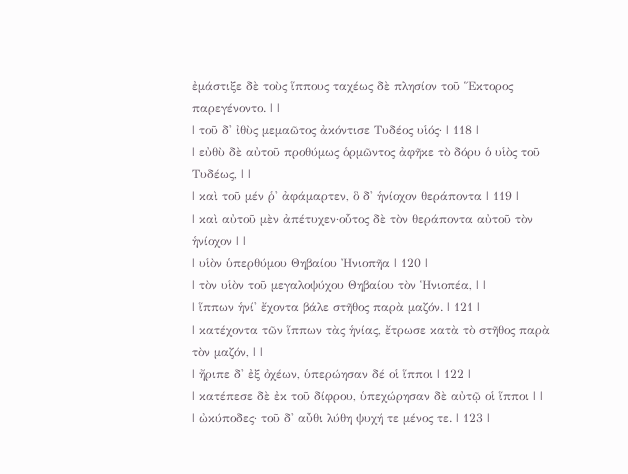ἐμάστιξε δὲ τοὺς ἵππους ταχέως δὲ πλησίον τοῦ Ἕκτορος παρεγένοντο. | |
| τοῦ δ' ἰθὺς μεμαῶτος ἀκόντισε Τυδέος υἱός· | 118 |
| εὐθὺ δὲ αὐτοῦ προθύμως ὁρμῶντος ἀφῆκε τὸ δόρυ ὁ υἱὸς τοῦ Τυδέως, | |
| καὶ τοῦ μέν ῥ' ἀφάμαρτεν, ὃ δ' ἡνίοχον θεράποντα | 119 |
| καὶ αὐτοῦ μὲν ἀπέτυχεν·οὗτος δὲ τὸν θεράποντα αὐτοῦ τὸν ἡνίοχον | |
| υἱὸν ὑπερθύμου Θηβαίου Ἠνιοπῆα | 120 |
| τὸν υἱὸν τοῦ μεγαλοψύχου Θηβαίου τὸν Ἡνιοπέα, | |
| ἵππων ἡνί' ἔχοντα βάλε στῆθος παρὰ μαζόν. | 121 |
| κατέχοντα τῶν ἵππων τὰς ἡνίας, ἔτρωσε κατὰ τὸ στῆθος παρὰ τὸν μαζόν, | |
| ἤριπε δ' ἐξ ὀχέων, ὑπερώησαν δέ οἱ ἵπποι | 122 |
| κατέπεσε δὲ ἐκ τοῦ δίφρου, ὑπεχώρησαν δὲ αὐτῷ οἱ ἵπποι | |
| ὠκύποδες· τοῦ δ' αὖθι λύθη ψυχή τε μένος τε. | 123 |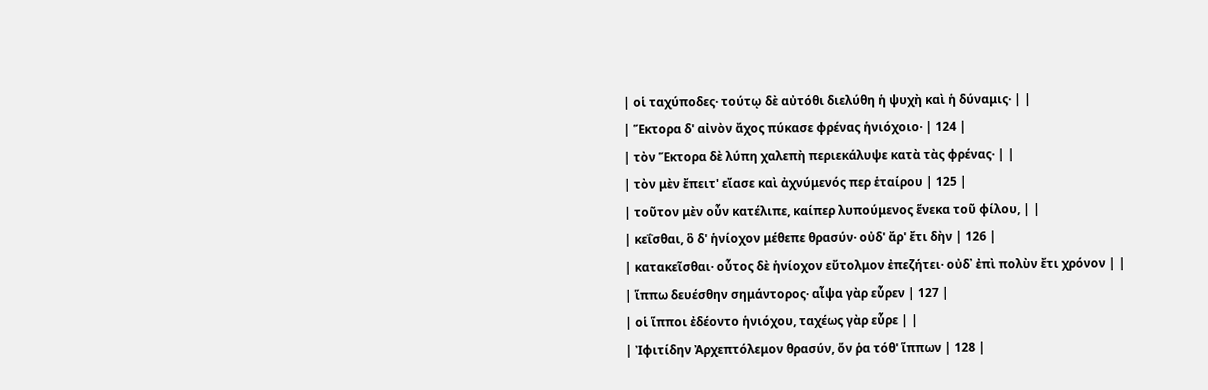| οἱ ταχύποδες· τούτῳ δὲ αὐτόθι διελύθη ἡ ψυχὴ καὶ ἡ δύναμις· | |
| Ἕκτορα δ' αἰνὸν ἄχος πύκασε φρένας ἡνιόχοιο· | 124 |
| τὸν Ἕκτορα δὲ λύπη χαλεπὴ περιεκάλυψε κατὰ τὰς φρένας· | |
| τὸν μὲν ἔπειτ' εἴασε καὶ ἀχνύμενός περ ἑταίρου | 125 |
| τοῦτον μὲν οὖν κατέλιπε, καίπερ λυπούμενος ἕνεκα τοῦ φίλου, | |
| κεΐσθαι, ὃ δ' ἡνίοχον μέθεπε θρασύν· οὐδ' ἄρ' ἔτι δὴν | 126 |
| κατακεῖσθαι· οὗτος δὲ ἡνίοχον εὔτολμον ἐπεζήτει· οὐδ᾽ ἐπὶ πολὺν ἔτι χρόνον | |
| ἵππω δευέσθην σημάντορος· αἶψα γὰρ εὗρεν | 127 |
| οἱ ἵπποι ἐδέοντο ἡνιόχου, ταχέως γὰρ εὗρε | |
| Ἰφιτίδην Ἀρχεπτόλεμον θρασύν, ὅν ῥα τόθ' ἵππων | 128 |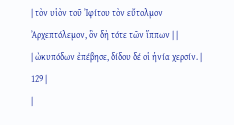| τὸν υἱὸν τοῦ Ἰφίτου τὸν εὔτολμον Ἀρχεπτόλεμον, ὃν δὴ τότε τῶν ἵππων | |
| ὠκυπόδων ἐπέβησε, δίδου δέ οἱ ἡνία χερσίν. | 129 |
|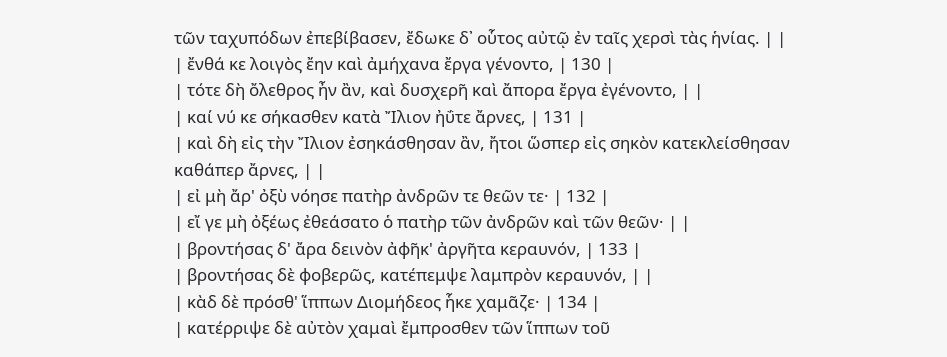τῶν ταχυπόδων ἐπεβίβασεν, ἔδωκε δ᾽ οὗτος αὐτῷ ἐν ταῖς χερσὶ τὰς ἡνίας. | |
| ἔνθά κε λοιγὸς ἔην καὶ ἀμήχανα ἔργα γένοντο, | 130 |
| τότε δὴ ὄλεθρος ἦν ἂν, καὶ δυσχερῆ καὶ ἄπορα ἔργα ἐγένοντο, | |
| καί νύ κε σήκασθεν κατὰ Ἴλιον ἠΰτε ἄρνες, | 131 |
| καὶ δὴ εἰς τὴν Ἴλιον ἐσηκάσθησαν ἂν, ἤτοι ὥσπερ εἰς σηκὸν κατεκλείσθησαν καθάπερ ἄρνες, | |
| εἰ μὴ ἄρ' ὀξὺ νόησε πατὴρ ἀνδρῶν τε θεῶν τε· | 132 |
| εἴ γε μὴ ὀξέως ἐθεάσατο ὁ πατὴρ τῶν ἀνδρῶν καὶ τῶν θεῶν· | |
| βροντήσας δ' ἄρα δεινὸν ἀφῆκ' ἀργῆτα κεραυνόν, | 133 |
| βροντήσας δὲ φοβερῶς, κατέπεμψε λαμπρὸν κεραυνόν, | |
| κὰδ δὲ πρόσθ' ἵππων Διομήδεος ἧκε χαμᾶζε· | 134 |
| κατέρριψε δὲ αὐτὸν χαμαὶ ἔμπροσθεν τῶν ἵππων τοῦ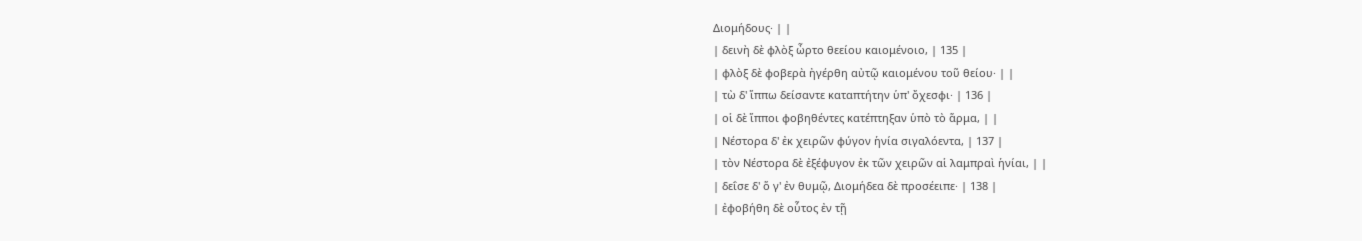Διομήδους· | |
| δεινὴ δὲ φλὸξ ὦρτο θεείου καιομένοιο, | 135 |
| φλὸξ δὲ φοβερὰ ἠγέρθη αὐτῷ καιομένου τοῦ θείου· | |
| τὼ δ' ἵππω δείσαντε καταπτήτην ὑπ' ὄχεσφι· | 136 |
| οἱ δὲ ἵπποι φοβηθέντες κατέπτηξαν ὑπὸ τὸ ἅρμα, | |
| Νέστορα δ' ἐκ χειρῶν φύγον ἡνία σιγαλόεντα, | 137 |
| τὸν Νέστορα δὲ ἐξέφυγον ἐκ τῶν χειρῶν αἱ λαμπραὶ ἡνίαι, | |
| δεΐσε δ' ὅ γ' ἐν θυμῷ, Διομήδεα δὲ προσέειπε· | 138 |
| ἐφοβήθη δὲ οὗτος ἐν τῇ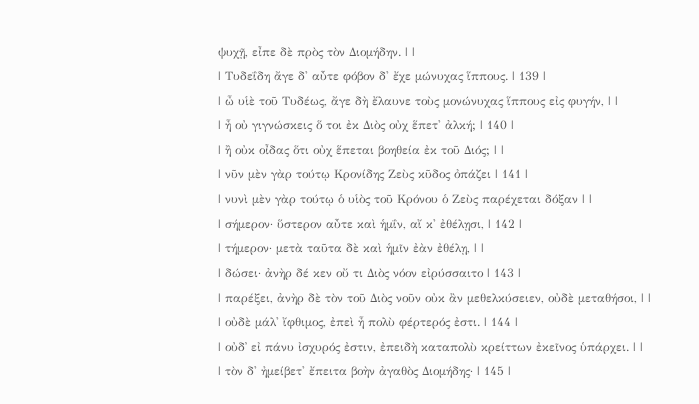ψυχῇ, εἶπε δὲ πρὸς τὸν Διομήδην. | |
| Τυδεΐδη ἄγε δ' αὖτε φόβον δ' ἔχε μώνυχας ἵππους. | 139 |
| ὦ υἱὲ τοῦ Τυδέως, ἄγε δὴ ἔλαυνε τοὺς μονώνυχας ἵππους εἰς φυγήν, | |
| ἦ οὐ γιγνώσκεις ὅ τοι ἐκ Διὸς οὐχ ἕπετ' ἀλκή; | 140 |
| ἢ οὐκ οἶδας ὅτι οὐχ ἕπεται βοηθεία ἐκ τοῦ Διός; | |
| νῦν μὲν γὰρ τούτῳ Κρονίδης Ζεὺς κῦδος ὀπάζει | 141 |
| νυνὶ μὲν γὰρ τούτῳ ὁ υἱὸς τοῦ Κρόνου ὁ Ζεὺς παρέχεται δόξαν | |
| σήμερον· ὕστερον αὖτε καὶ ἡμΐν, αἴ κ' ἐθέλῃσι, | 142 |
| τήμερον· μετὰ ταῦτα δὲ καὶ ἡμῖν ἐὰν ἐθέλῃ, | |
| δώσει· ἀνὴρ δέ κεν οὔ τι Διὸς νόον εἰρύσσαιτο | 143 |
| παρέξει, ἀνὴρ δὲ τὸν τοῦ Διὸς νοῦν οὐκ ἂν μεθελκύσειεν, οὐδὲ μεταθήσοι, | |
| οὐδὲ μάλ' ἴφθιμος, ἐπεὶ ἦ πολὺ φέρτερός ἐστι. | 144 |
| οὐδ᾽ εἰ πάνυ ἰσχυρός ἐστιν, ἐπειδὴ καταπολὺ κρείττων ἐκεῖνος ὑπάρχει. | |
| τὸν δ' ἠμείβετ' ἔπειτα βοὴν ἀγαθὸς Διομήδης· | 145 |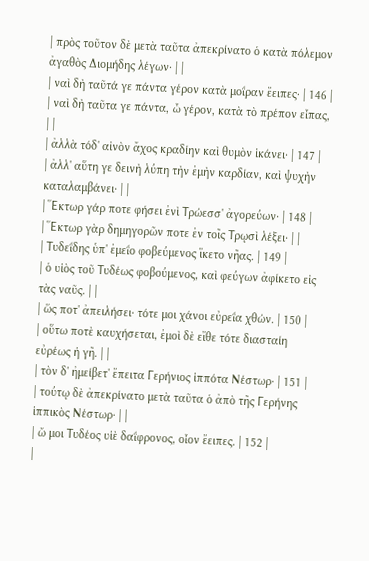| πρὸς τοῦτον δὲ μετὰ ταῦτα ἀπεκρίνατο ὁ κατὰ πόλεμον ἀγαθὸς Διομήδης λέγων· | |
| ναὶ δὴ ταῦτά γε πάντα γέρον κατὰ μοΐραν ἔειπες· | 146 |
| ναὶ δὴ ταῦτα γε πάντα, ὦ γέρον, κατὰ τὸ πρέπον εἶπας, | |
| ἀλλὰ τόδ' αἰνὸν ἄχος κραδίην καὶ θυμὸν ἱκάνει· | 147 |
| ἀλλ' αὕτη γε δεινὴ λύπη τὴν ἐμὴν καρδίαν, καὶ ψυχὴν καταλαμβάνει· | |
| Ἕκτωρ γάρ ποτε φήσει ἐνὶ Τρώεσσ' ἀγορεύων· | 148 |
| Ἕκτωρ γὰρ δημηγορῶν ποτε ἐν τοῖς Τρῳσὶ λέξει· | |
| Τυδεΐδης ὑπ' ἐμεΐο φοβεύμενος ἵκετο νῆας. | 149 |
| ὁ υἱὸς τοῦ Τυδέως φοβούμενος, καὶ φεύγων ἀφίκετο εἰς τὰς ναῦς. | |
| ὥς ποτ' ἀπειλήσει· τότε μοι χάνοι εὐρεΐα χθών. | 150 |
| οὕτω ποτὲ καυχήσεται, ἐμοὶ δὲ εἴθε τότε διασταίη εὐρέως ἡ γῆ. | |
| τὸν δ' ἠμείβετ' ἔπειτα Γερήνιος ἱππότα Νέστωρ· | 151 |
| τούτῳ δὲ ἀπεκρίνατο μετὰ ταῦτα ὁ ἀπὸ τῆς Γερήνης ἱππικὸς Νέστωρ· | |
| ὤ μοι Τυδέος υἱὲ δαΐφρονος, οἷον ἔειπες. | 152 |
|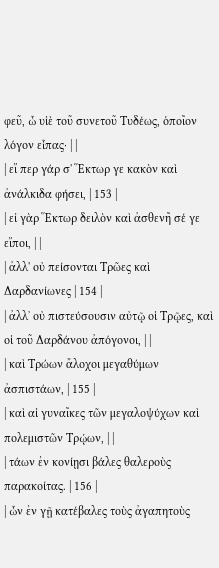φεῦ, ὦ υἱὲ τοῦ συνετοῦ Τυδέως, ὁποῖον λόγον εἶπας· | |
| εἴ περ γάρ σ' Ἕκτωρ γε κακὸν καὶ ἀνάλκιδα φήσει, | 153 |
| εἰ γὰρ Ἕκτωρ δειλὸν καὶ ἀσθενῆ σέ γε εἴποι, | |
| ἀλλ' οὐ πείσονται Τρῶες καὶ Δαρδανίωνες | 154 |
| ἀλλ᾽ οὐ πιστεύσουσιν αὐτῷ οἱ Τρῷες, καὶ οἱ τοῦ Δαρδάνου ἀπόγονοι, | |
| καὶ Τρώων ἄλοχοι μεγαθύμων ἀσπιστάων, | 155 |
| καὶ αἱ γυναῖκες τῶν μεγαλοψύχων καὶ πολεμιστῶν Τρῴων, | |
| τάων ἐν κονίῃσι βάλες θαλεροὺς παρακοίτας. | 156 |
| ὧν ἐν γῇ κατέβαλες τοὺς ἀγαπητοὺς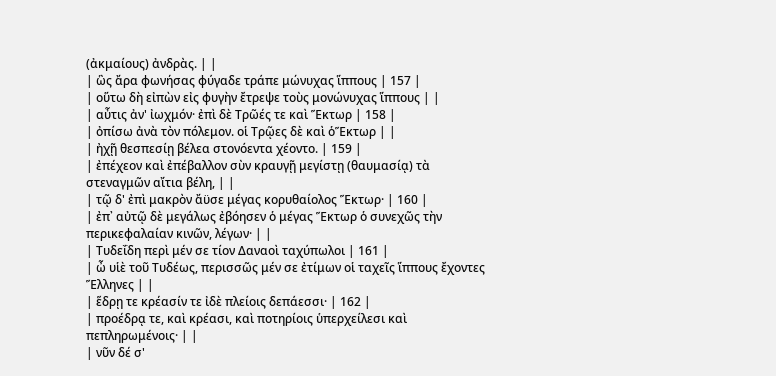(ἀκμαίους) ἀνδρὰς. | |
| ὣς ἄρα φωνήσας φύγαδε τράπε μώνυχας ἵππους | 157 |
| οὕτω δὴ εἰπὼν εἰς φυγὴν ἔτρεψε τοὺς μονώνυχας ἵππους | |
| αὖτις ἀν' ἰωχμόν· ἐπὶ δὲ Τρῶές τε καὶ Ἕκτωρ | 158 |
| ὀπίσω ἀνὰ τὸν πόλεμον. οἱ Τρῷες δὲ καὶ ὁἝκτωρ | |
| ἠχῇ θεσπεσίῃ βέλεα στονόεντα χέοντο. | 159 |
| ἐπέχεον καὶ ἐπέβαλλον σὺν κραυγῇ μεγίστῃ (θαυμασίᾳ) τὰ στεναγμῶν αἴτια βέλη, | |
| τῷ δ' ἐπὶ μακρὸν ἄϋσε μέγας κορυθαίολος Ἕκτωρ· | 160 |
| ἐπ᾿ αὐτῷ δὲ μεγάλως ἐβόησεν ὁ μέγας Ἕκτωρ ὁ συνεχῶς τὴν περικεφαλαίαν κινῶν, λέγων· | |
| Τυδεΐδη περὶ μέν σε τίον Δαναοὶ ταχύπωλοι | 161 |
| ὦ υἱὲ τοῦ Τυδέως, περισσῶς μέν σε ἐτίμων οἱ ταχεῖς ἵππους ἔχοντες Ἕλληνες | |
| ἕδρῃ τε κρέασίν τε ἰδὲ πλείοις δεπάεσσι· | 162 |
| προέδρᾳ τε, καὶ κρέασι, καὶ ποτηρίοις ὑπερχείλεσι καὶ πεπληρωμένοις· | |
| νῦν δέ σ'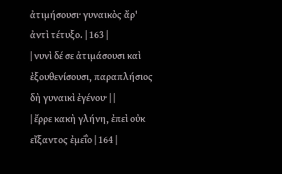ἀτιμήσουσι· γυναικὸς ἄρ' ἀντὶ τέτυξο. | 163 |
| νυνὶ δέ σε ἀτιμάσουσι καὶ ἐξουθενίσουσι, παραπλήσιος δὴ γυναικὶ ἐγένου· | |
| ἔρρε κακὴ γλήνη, ἐπεὶ οὐκ εἴξαντος ἐμεΐο | 164 |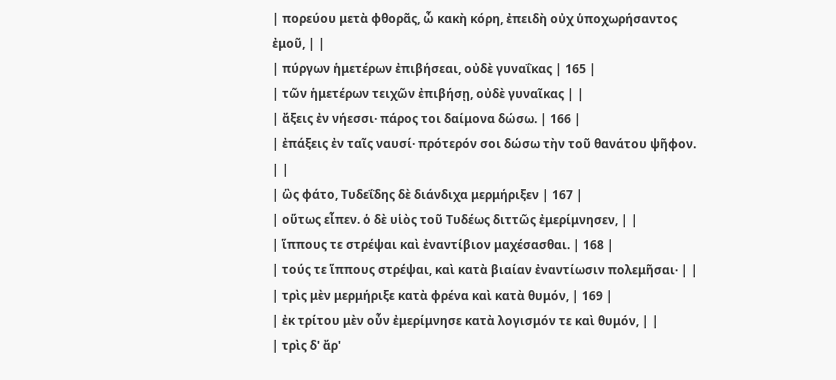| πορεύου μετὰ φθορᾶς, ὦ κακὴ κόρη, ἐπειδὴ οὐχ ὑποχωρήσαντος ἐμοῦ, | |
| πύργων ἡμετέρων ἐπιβήσεαι, οὐδὲ γυναΐκας | 165 |
| τῶν ἡμετέρων τειχῶν ἐπιβήσῃ, οὐδὲ γυναῖκας | |
| ἄξεις ἐν νήεσσι· πάρος τοι δαίμονα δώσω. | 166 |
| ἐπάξεις ἐν ταῖς ναυσί· πρότερόν σοι δώσω τὴν τοῦ θανάτου ψῆφον. | |
| ὣς φάτο, Τυδεΐδης δὲ διάνδιχα μερμήριξεν | 167 |
| οὕτως εἶπεν. ὁ δὲ υἱὸς τοῦ Τυδέως διττῶς ἐμερίμνησεν, | |
| ἵππους τε στρέψαι καὶ ἐναντίβιον μαχέσασθαι. | 168 |
| τούς τε ἵππους στρέψαι, καὶ κατὰ βιαίαν ἐναντίωσιν πολεμῆσαι· | |
| τρὶς μὲν μερμήριξε κατὰ φρένα καὶ κατὰ θυμόν, | 169 |
| ἐκ τρίτου μὲν οὖν ἐμερίμνησε κατὰ λογισμόν τε καὶ θυμόν, | |
| τρὶς δ' ἄρ'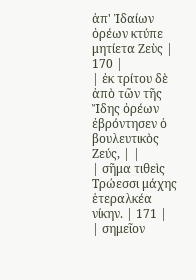ἀπ' Ἰδαίων ὀρέων κτύπε μητίετα Ζεὺς | 170 |
| ἐκ τρίτου δὲ ἀπὸ τῶν τῆς Ἴδης ὀρέων ἐβρόντησεν ὁ βουλευτικὸς Ζεύς, | |
| σῆμα τιθεὶς Τρώεσσι μάχης ἑτεραλκέα νίκην. | 171 |
| σημεῖον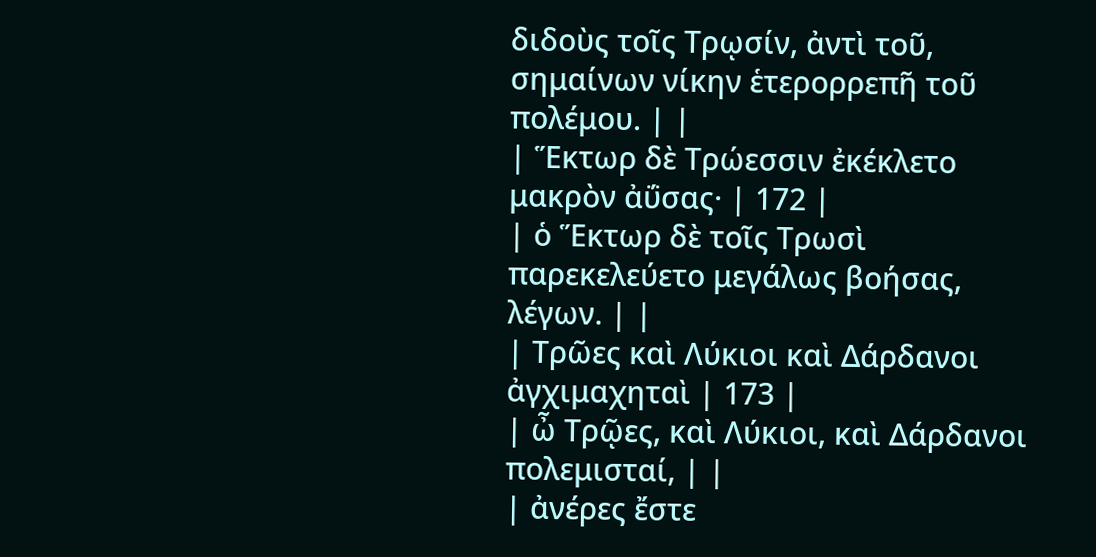διδοὺς τοῖς Τρῳσίν, ἀντὶ τοῦ, σημαίνων νίκην ἑτερορρεπῆ τοῦ πολέμου. | |
| Ἕκτωρ δὲ Τρώεσσιν ἐκέκλετο μακρὸν ἀΰσας· | 172 |
| ὁ Ἕκτωρ δὲ τοῖς Τρωσὶ παρεκελεύετο μεγάλως βοήσας, λέγων. | |
| Τρῶες καὶ Λύκιοι καὶ Δάρδανοι ἀγχιμαχηταὶ | 173 |
| ὦ Τρῷες, καὶ Λύκιοι, καὶ Δάρδανοι πολεμισταί, | |
| ἀνέρες ἔστε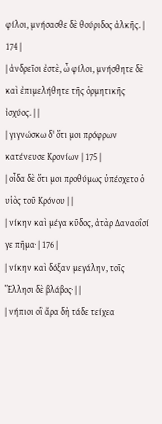φίλοι, μνήσασθε δὲ θούριδος ἀλκῆς. | 174 |
| ἀνδρεῖοι ἐστὲ, ὦ φίλοι, μνήσθητε δὲ καὶ ἐπιμελήθητε τῆς ὁρμητικῆς ἰσχύος. | |
| γιγνώσκω δ' ὅτι μοι πρόφρων κατένευσε Κρονίων | 175 |
| οἶδα δὲ ὅτι μοι προθύμως ὑπέσχετο ὁ υἱὸς τοῦ Κρόνου | |
| νίκην καὶ μέγα κῦδος, ἀτὰρ Δαναοΐσί γε πῆμα· | 176 |
| νίκην καὶ δόξαν μεγάλην, τοῖς Ἕλλησι δὲ βλάβος· | |
| νήπιοι οἳ ἄρα δὴ τάδε τείχεα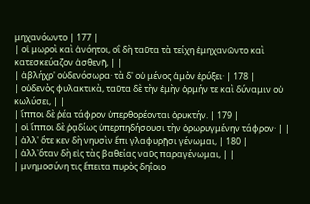μηχανόωντο | 177 |
| οἱ μωροὶ καὶ ἀνόητοι, οἳ δὴ ταῦτα τὰ τείχη ἐμηχανῶντο καὶ κατεσκεύαζον ἀσθενῆ, | |
| ἀβλήχρ' οὐδενόσωρα· τὰ δ' οὐ μένος ἁμὸν ἐρύξει· | 178 |
| οὐδενὸς φυλακτικὰ, ταῦτα δὲ τὴν ἐμὴν ὁρμήν τε καὶ δύναμιν οὐ κωλύσει, | |
| ἵπποι δὲ ῥέα τάφρον ὑπερθορέονται ὀρυκτήν. | 179 |
| οἱ ἵπποι δὲ ῥᾳδίως ὑπερπηδήσουσι τὴν ὀρωρυγμένην τάφρον· | |
| ἀλλ' ὅτε κεν δὴ νηυσὶν ἔπι γλαφυρῇσι γένωμαι, | 180 |
| ἀλλ᾿ὅταν δὴ εἰς τὰς βαθείας ναῦς παραγένωμαι, | |
| μνημοσύνη τις ἔπειτα πυρὸς δηΐοιο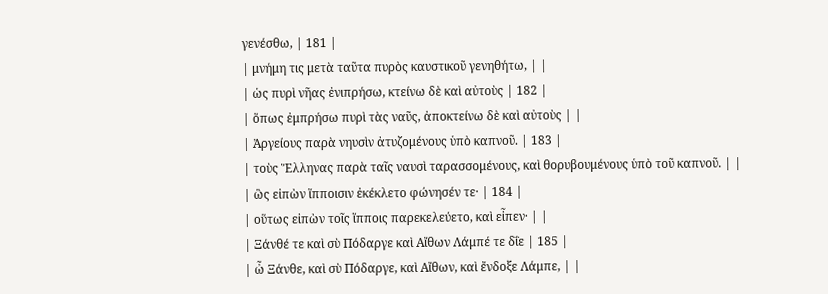γενέσθω, | 181 |
| μνήμη τις μετὰ ταῦτα πυρὸς καυστικοῦ γενηθήτω, | |
| ὡς πυρὶ νῆας ἐνιπρήσω, κτείνω δὲ καὶ αὐτοὺς | 182 |
| ὅπως ἐμπρήσω πυρὶ τὰς ναῦς, ἀποκτείνω δὲ καὶ αὐτοὺς | |
| Ἀργείους παρὰ νηυσὶν ἀτυζομένους ὑπὸ καπνοῦ. | 183 |
| τοὺς Ἕλληνας παρὰ ταῖς ναυσὶ ταρασσομένους, καὶ θορυβουμένους ὑπὸ τοῦ καπνοῦ. | |
| ὣς εἰπὼν ἵπποισιν ἐκέκλετο φώνησέν τε· | 184 |
| οὕτως εἰπὼν τοῖς ἵπποις παρεκελεύετο, καὶ εἶπεν· | |
| Ξάνθέ τε καὶ σὺ Πόδαργε καὶ Αἴθων Λάμπέ τε δΐε | 185 |
| ὦ Ξάνθε, καὶ σὺ Πόδαργε, καὶ Αἴθων, καὶ ἔνδοξε Λάμπε, | |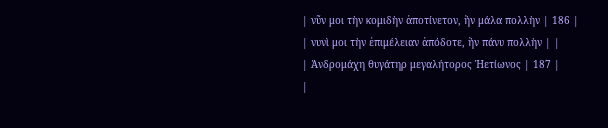| νῦν μοι τὴν κομιδὴν ἀποτίνετον, ἣν μάλα πολλὴν | 186 |
| νυνὶ μοι τὴν ἐπιμέλειαν ἀπόδοτε, ἣν πάνυ πολλὴν | |
| Ἀνδρομάχη θυγάτηρ μεγαλήτορος Ἠετίωνος | 187 |
|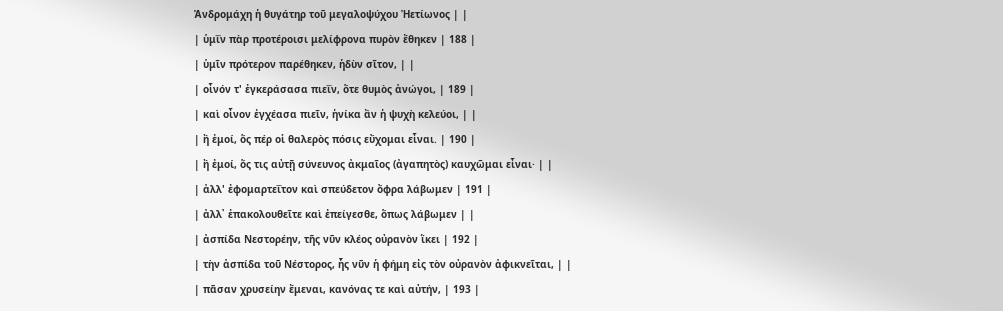Ἀνδρομάχη ἡ θυγάτηρ τοῦ μεγαλοψύχου Ἠετίωνος | |
| ὑμΐν πὰρ προτέροισι μελίφρονα πυρὸν ἔθηκεν | 188 |
| ὑμῖν πρότερον παρέθηκεν, ἡδὺν σῖτον, | |
| οἶνόν τ' ἐγκεράσασα πιεΐν, ὅτε θυμὸς ἀνώγοι, | 189 |
| καὶ οἶνον ἐγχέασα πιεῖν, ἡνίκα ἂν ἡ ψυχὴ κελεύοι, | |
| ἢ ἐμοί, ὅς πέρ οἱ θαλερὸς πόσις εὔχομαι εἶναι. | 190 |
| ἢ ἐμοί, ὅς τις αὐτῇ σύνευνος ἀκμαῖος (ἀγαπητὸς) καυχῶμαι εἶναι· | |
| ἀλλ' ἐφομαρτεΐτον καὶ σπεύδετον ὄφρα λάβωμεν | 191 |
| ἀλλ᾽ ἐπακολουθεῖτε καὶ ἐπείγεσθε, ὅπως λάβωμεν | |
| ἀσπίδα Νεστορέην, τῆς νῦν κλέος οὐρανὸν ἵκει | 192 |
| τὴν ἀσπίδα τοῦ Νέστορος, ἧς νῦν ἡ φήμη εἰς τὸν οὐρανὸν ἀφικνεῖται, | |
| πᾶσαν χρυσείην ἔμεναι, κανόνας τε καὶ αὐτήν, | 193 |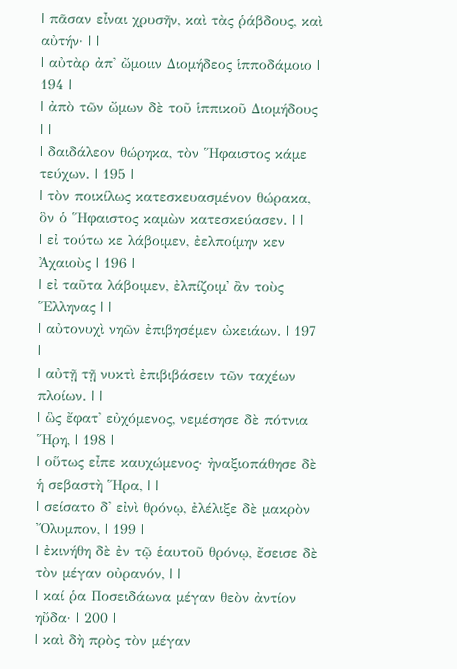| πᾶσαν εἶναι χρυσῆν, καὶ τὰς ῥάβδους, καὶ αὐτήν· | |
| αὐτὰρ ἀπ' ὤμοιιν Διομήδεος ἱπποδάμοιο | 194 |
| ἀπὸ τῶν ὤμων δὲ τοῦ ἱππικοῦ Διομήδους | |
| δαιδάλεον θώρηκα, τὸν Ἥφαιστος κάμε τεύχων. | 195 |
| τὸν ποικίλως κατεσκευασμένον θώρακα, ὃν ὁ Ἥφαιστος καμὼν κατεσκεύασεν. | |
| εἰ τούτω κε λάβοιμεν, ἐελποίμην κεν Ἀχαιοὺς | 196 |
| εἰ ταῦτα λάβοιμεν, ἐλπίζοιμ᾽ ἂν τοὺς Ἕλληνας | |
| αὐτονυχὶ νηῶν ἐπιβησέμεν ὠκειάων. | 197 |
| αὐτῇ τῇ νυκτὶ ἐπιβιβάσειν τῶν ταχέων πλοίων. | |
| ὣς ἔφατ' εὐχόμενος, νεμέσησε δὲ πότνια Ἥρη, | 198 |
| οὕτως εἶπε καυχώμενος· ἠναξιοπάθησε δὲ ἡ σεβαστὴ Ἥρα, | |
| σείσατο δ' εἰνὶ θρόνῳ, ἐλέλιξε δὲ μακρὸν Ὄλυμπον, | 199 |
| ἐκινήθη δὲ ἐν τῷ ἑαυτοῦ θρόνῳ, ἔσεισε δὲ τὸν μέγαν οὐρανόν, | |
| καί ῥα Ποσειδάωνα μέγαν θεὸν ἀντίον ηὔδα· | 200 |
| καὶ δὴ πρὸς τὸν μέγαν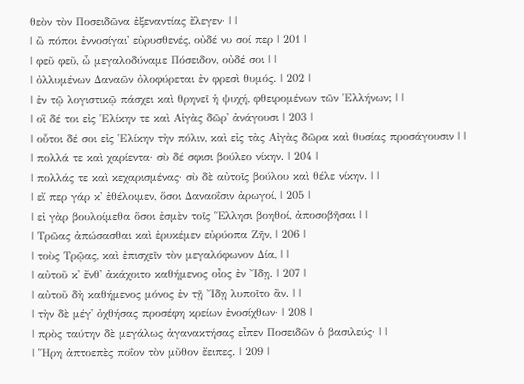θεὸν τὸν Ποσειδῶνα ἐξεναντίας ἔλεγεν· | |
| ὢ πόποι ἐννοσίγαι' εὐρυσθενές, οὐδέ νυ σοί περ | 201 |
| φεῦ φεῦ, ὦ μεγαλοδύναμε Πόσειδον, οὐδέ σοι | |
| ὀλλυμένων Δαναῶν ὀλοφύρεται ἐν φρεσὶ θυμός. | 202 |
| ἐν τῷ λογιστικῷ πάσχει καὶ θρηνεῖ ἡ ψυχή, φθειρομένων τῶν Ἑλλήνων; | |
| οἳ δέ τοι εἰς Ἑλίκην τε καὶ Αἰγὰς δῶρ' ἀνάγουσι | 203 |
| οὗτοι δέ σοι εἰς Ἑλίκην τὴν πόλιν, καὶ εἰς τὰς Αἰγὰς δῶρα καὶ θυσίας προσάγουσιν | |
| πολλά τε καὶ χαρίεντα· σὺ δέ σφισι βούλεο νίκην. | 204 |
| πολλάς τε καὶ κεχαρισμένας· σὺ δὲ αὐτοῖς βούλου καὶ θέλε νίκην. | |
| εἴ περ γάρ κ' ἐθέλοιμεν, ὅσοι Δαναοΐσιν ἀρωγοί, | 205 |
| εἰ γὰρ βουλοίμεθα ὅσοι ἐσμὲν τοῖς Ἕλλησι βοηθοί, ἀποσοβῆσαι | |
| Τρῶας ἀπώσασθαι καὶ ἐρυκέμεν εὐρύοπα Ζῆν, | 206 |
| τοὺς Τρῷας, καὶ ἐπισχεῖν τὸν μεγαλόφωνον Δία, | |
| αὐτοῦ κ' ἔνθ' ἀκάχοιτο καθήμενος οἶος ἐν Ἴδῃ. | 207 |
| αὐτοῦ δὴ καθήμενος μόνος ἐν τῇ Ἴδῃ λυποῖτο ἂν. | |
| τὴν δὲ μέγ' ὀχθήσας προσέφη κρείων ἐνοσίχθων· | 208 |
| πρὸς ταύτην δὲ μεγάλως ἀγανακτήσας εἶπεν Ποσειδῶν ὁ βασιλεύς· | |
| Ἥρη ἀπτοεπὲς ποΐον τὸν μῦθον ἔειπες. | 209 |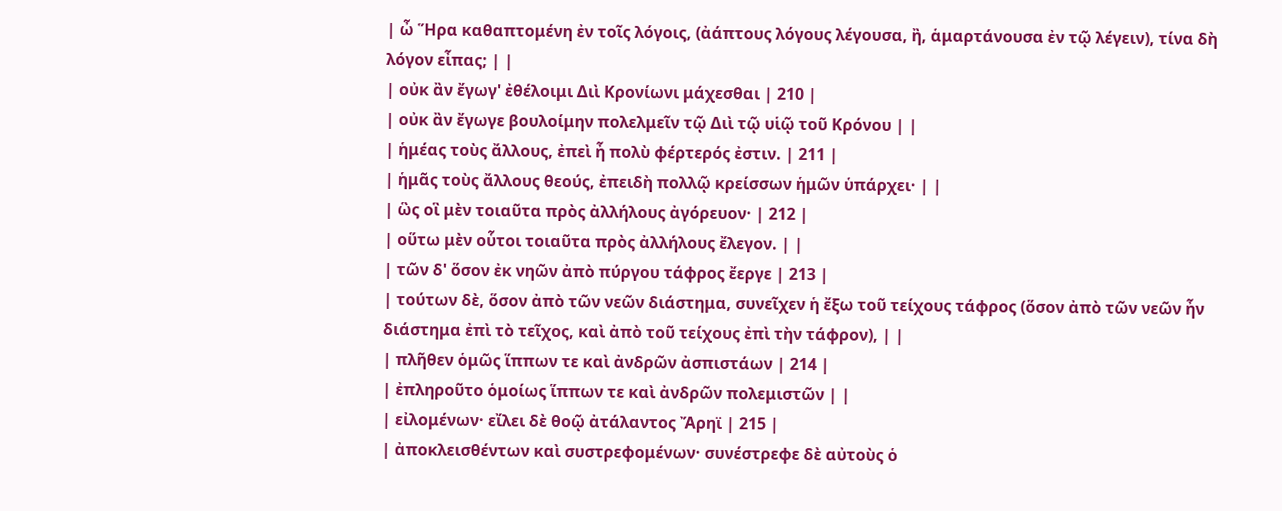| ὦ Ἥρα καθαπτομένη ἐν τοῖς λόγοις, (ἀάπτους λόγους λέγουσα, ἢ, ἁμαρτάνουσα ἐν τῷ λέγειν), τίνα δὴ λόγον εἶπας; | |
| οὐκ ἂν ἔγωγ' ἐθέλοιμι Διὶ Κρονίωνι μάχεσθαι | 210 |
| οὐκ ἂν ἔγωγε βουλοίμην πολελμεῖν τῷ Διὶ τῷ υἱῷ τοῦ Κρόνου | |
| ἡμέας τοὺς ἄλλους, ἐπεὶ ἦ πολὺ φέρτερός ἐστιν. | 211 |
| ἡμᾶς τοὺς ἄλλους θεούς, ἐπειδὴ πολλῷ κρείσσων ἡμῶν ὑπάρχει· | |
| ὣς οἳ μὲν τοιαῦτα πρὸς ἀλλήλους ἀγόρευον· | 212 |
| οὕτω μὲν οὗτοι τοιαῦτα πρὸς ἀλλήλους ἔλεγον. | |
| τῶν δ' ὅσον ἐκ νηῶν ἀπὸ πύργου τάφρος ἔεργε | 213 |
| τούτων δὲ, ὅσον ἀπὸ τῶν νεῶν διάστημα, συνεῖχεν ἡ ἔξω τοῦ τείχους τάφρος (ὅσον ἀπὸ τῶν νεῶν ἦν διάστημα ἐπὶ τὸ τεῖχος, καὶ ἀπὸ τοῦ τείχους ἐπὶ τὴν τάφρον), | |
| πλῆθεν ὁμῶς ἵππων τε καὶ ἀνδρῶν ἀσπιστάων | 214 |
| ἐπληροῦτο ὁμοίως ἵππων τε καὶ ἀνδρῶν πολεμιστῶν | |
| εἰλομένων· εἴλει δὲ θοῷ ἀτάλαντος Ἄρηϊ | 215 |
| ἀποκλεισθέντων καὶ συστρεφoμένων· συνέστρεφε δὲ αὐτοὺς ὁ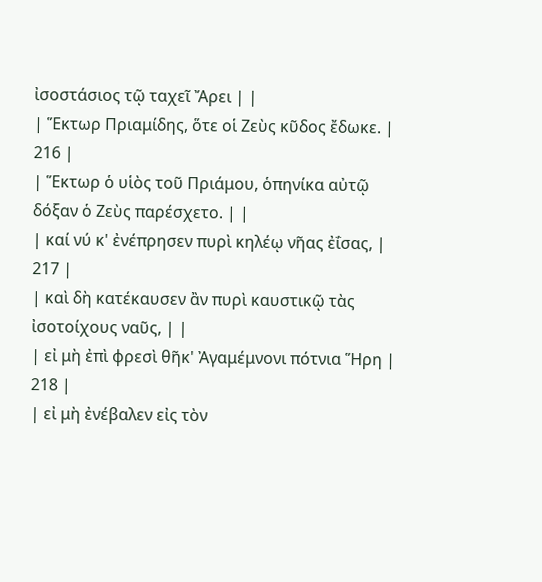ἰσοστάσιος τῷ ταχεῖ Ἄρει | |
| Ἕκτωρ Πριαμίδης, ὅτε οἱ Ζεὺς κῦδος ἔδωκε. | 216 |
| Ἕκτωρ ὁ υἱὸς τοῦ Πριάμου, ὁπηνίκα αὐτῷ δόξαν ὁ Ζεὺς παρέσχετο. | |
| καί νύ κ' ἐνέπρησεν πυρὶ κηλέῳ νῆας ἐΐσας, | 217 |
| καὶ δὴ κατέκαυσεν ἂν πυρὶ καυστικῷ τὰς ἰσοτοίχους ναῦς, | |
| εἰ μὴ ἐπὶ φρεσὶ θῆκ' Ἀγαμέμνονι πότνια Ἥρη | 218 |
| εἰ μὴ ἐνέβαλεν εἰς τὸν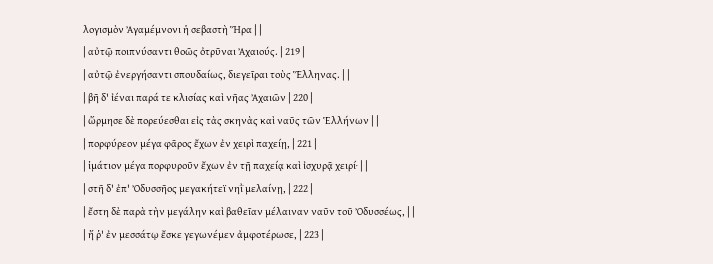λογισμὸν Ἀγαμέμνονι ἡ σεβαστὴ Ἥρα | |
| αὐτῷ ποιπνύσαντι θοῶς ὀτρῦναι Ἀχαιούς. | 219 |
| αὐτῷ ἐνεργήσαντι σπουδαίως, διεγεῖραι τοὺς Ἕλληνας. | |
| βῆ δ' ἰέναι παρά τε κλισίας καὶ νῆας Ἀχαιῶν | 220 |
| ὥρμησε δὲ πορεύεσθαι εἰς τὰς σκηνὰς καὶ ναῦς τῶν Ἑλλήνων | |
| πορφύρεον μέγα φᾶρος ἔχων ἐν χειρὶ παχείῃ, | 221 |
| ἱμάτιον μέγα πορφυροῦν ἔχων ἐν τῇ παχείᾳ καὶ ἰσχυρᾷ χειρί· | |
| στῆ δ' ἐπ' Ὀδυσσῆος μεγακήτεϊ νηῒ μελαίνῃ, | 222 |
| ἔστη δὲ παρὰ τὴν μεγάλην καὶ βαθεῖαν μέλαιναν ναῦν τοῦ Ὀδυσσέως, | |
| ἥ ῥ' ἐν μεσσάτῳ ἔσκε γεγωνέμεν ἀμφοτέρωσε, | 223 |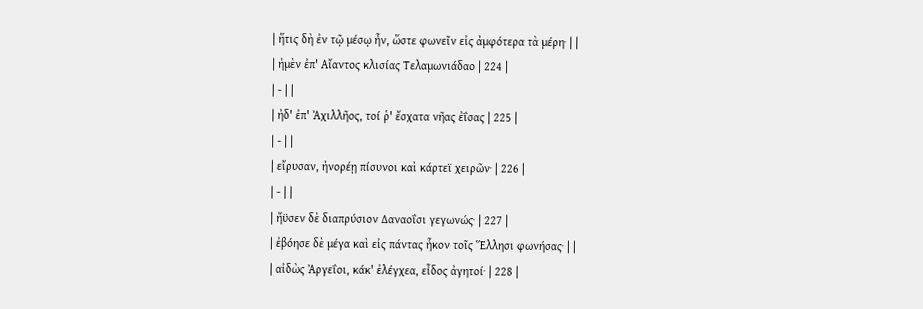| ἥτις δὴ ἐν τῷ μέσῳ ἦν, ὥστε φωνεῖν εἰς ἀμφότερα τὰ μέρη· | |
| ἠμὲν ἐπ' Αἴαντος κλισίας Τελαμωνιάδαο | 224 |
| - | |
| ἠδ' ἐπ' Ἀχιλλῆος, τοί ῥ' ἔσχατα νῆας ἐΐσας | 225 |
| - | |
| εἴρυσαν, ἠνορέῃ πίσυνοι καὶ κάρτεϊ χειρῶν· | 226 |
| - | |
| ἤϋσεν δὲ διαπρύσιον Δαναοΐσι γεγωνώς· | 227 |
| ἐβόησε δὲ μέγα καὶ εἰς πάντας ἧκον τοῖς Ἕλλησι φωνήσας· | |
| αἰδὼς Ἀργεΐοι, κάκ' ἐλέγχεα, εἶδος ἀγητοί· | 228 |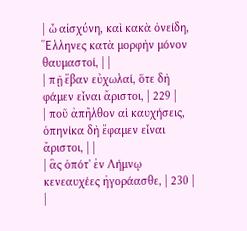| ὦ αἰσχύνη, καὶ κακὰ ὀνείδη, Ἕλληνες κατὰ μορφὴν μόνον θαυμαστοί, | |
| πῇ ἔβαν εὐχωλαί, ὅτε δὴ φάμεν εἶναι ἄριστοι, | 229 |
| ποῦ ἀπῆλθον αἱ καυχήσεις, ὁπηνίκα δὴ ἔφαμεν εἶναι ἄριστοι, | |
| ἃς ὁπότ' ἐν Λήμνῳ κενεαυχέες ἠγοράασθε, | 230 |
|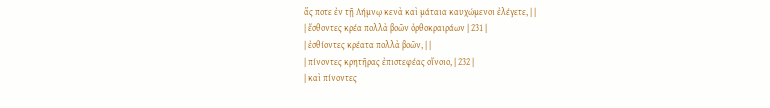ἅς ποτε ἐν τῇ Λήμνῳ κενὰ καὶ μάταια καυχώμενοι ἐλέγετε, | |
| ἔσθοντες κρέα πολλὰ βοῶν ὀρθοκραιράων | 231 |
| ἐσθίοντες κρέατα πολλὰ βοῶν, | |
| πίνοντες κρητῆρας ἐπιστεφέας οἴνοιο, | 232 |
| καὶ πίνοντες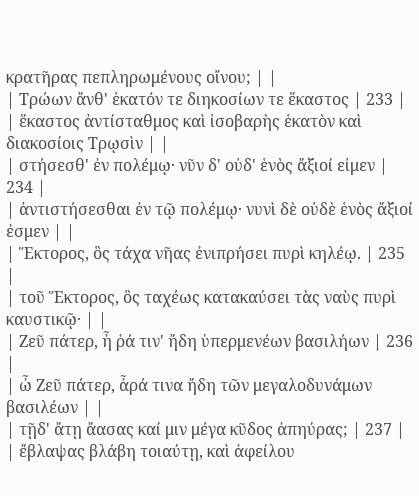κρατῆρας πεπληρωμένους οἴνου; | |
| Τρώων ἄνθ' ἑκατόν τε διηκοσίων τε ἕκαστος | 233 |
| ἕκαστος ἀντίσταθμος καὶ ἰσοβαρὴς ἑκατὸν καὶ διακοσίοις Τρῳσὶν | |
| στήσεσθ' ἐν πολέμῳ· νῦν δ' οὐδ' ἑνὸς ἄξιοί εἰμεν | 234 |
| ἀντιστήσεσθαι ἐν τῷ πολέμῳ· νυνὶ δὲ οὐδὲ ἑνὸς ἄξιοί ἐσμεν | |
| Ἕκτορος, ὃς τάχα νῆας ἐνιπρήσει πυρὶ κηλέῳ. | 235 |
| τοῦ Ἕκτορος, ὃς ταχέως κατακαύσει τὰς ναὺς πυρὶ καυστικῷ· | |
| Ζεῦ πάτερ, ἦ ῥά τιν' ἤδη ὑπερμενέων βασιλήων | 236 |
| ὦ Ζεῦ πάτερ, ἆρά τινα ἤδη τῶν μεγαλοδυνάμων βασιλέων | |
| τῇδ' ἄτῃ ἄασας καί μιν μέγα κῦδος ἀπηύρας; | 237 |
| ἔβλαψας βλάβη τοιαύτῃ, καὶ ἀφείλου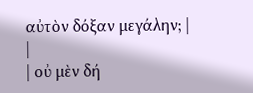αὐτὸν δόξαν μεγάλην; | |
| οὐ μὲν δή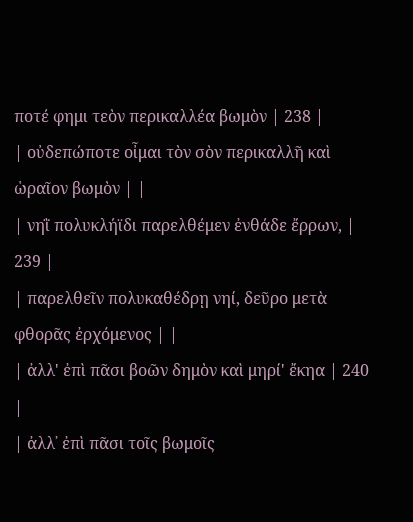ποτέ φημι τεὸν περικαλλέα βωμὸν | 238 |
| οὐδεπώποτε οἶμαι τὸν σὸν περικαλλῆ καὶ ὡραῖον βωμὸν | |
| νηῒ πολυκλήϊδι παρελθέμεν ἐνθάδε ἔρρων, | 239 |
| παρελθεῖν πολυκαθέδρῃ νηί, δεῦρο μετὰ φθορᾶς ἐρχόμενος | |
| ἀλλ' ἐπὶ πᾶσι βοῶν δημὸν καὶ μηρί' ἔκηα | 240 |
| ἀλλ᾽ ἐπὶ πᾶσι τοῖς βωμοῖς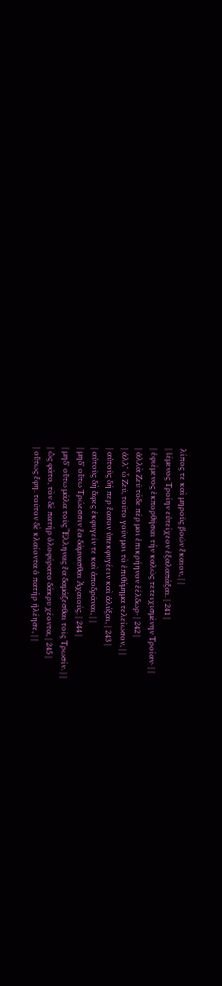λίπος τε καὶ μηροὺς βοῶν ἔκαιον, | |
| ἱέμενος Τροίην εὐτείχεον ἐξαλαπάξαι. | 241 |
| ἐφιέμενος ἐκπορθῆσαι τὴν καλῶς τετειχισμένην Τροίαν· | |
| ἀλλὰ Ζεῦ τόδε πέρ μοι ἐπικρήηνον ἐέλδωρ· | 242 |
| ἀλλ᾽ ὦ Ζεῦ, τοῦτο γοῦν μοι τὸ ἐπιθύμημα τελείωσον, | |
| αὐτοὺς δή περ ἔασον ὑπεκφυγέειν καὶ ἀλύξαι, | 243 |
| αὐτοὺς δὴ ἄφες ἐκφυγεῖν τε καὶ ἀποδρᾶναι, | |
| μηδ' οὕτω Τρώεσσιν ἔα δάμνασθαι Ἀχαιούς. | 244 |
| μηδ' οὕτω μάλα τοὺς Ἕλληνας ἔα δαμάζεσθαι τοῖς Τρωσίν. | |
| ὣς φάτο, τὸν δὲ πατὴρ ὀλοφύρατο δάκρυ χέοντα, | 245 |
| οὕτως ἔφη. τοῦτον δὲ κλαίοντα ὁ πατὴρ ἠλέησε, | |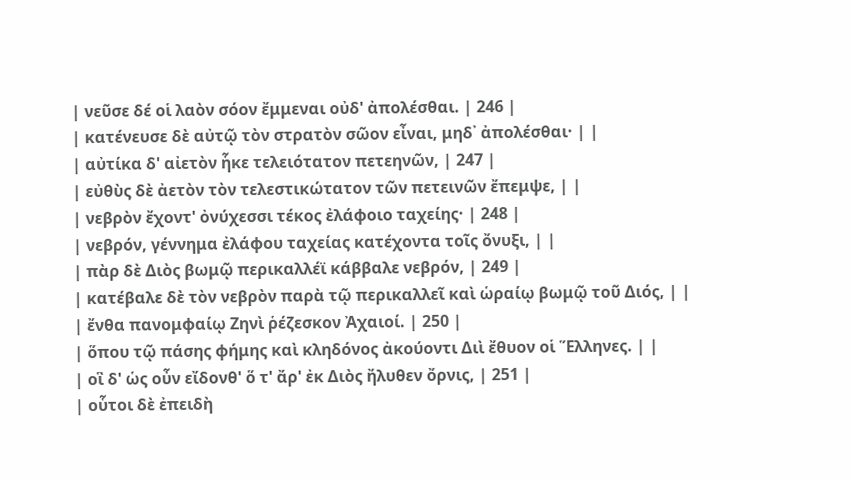| νεῦσε δέ οἱ λαὸν σόον ἔμμεναι οὐδ' ἀπολέσθαι. | 246 |
| κατένευσε δὲ αὐτῷ τὸν στρατὸν σῶον εἶναι, μηδ᾽ ἀπολέσθαι· | |
| αὐτίκα δ' αἰετὸν ἧκε τελειότατον πετεηνῶν, | 247 |
| εὐθὺς δὲ ἀετὸν τὸν τελεστικώτατον τῶν πετεινῶν ἔπεμψε, | |
| νεβρὸν ἔχοντ' ὀνύχεσσι τέκος ἐλάφοιο ταχείης· | 248 |
| νεβρόν, γέννημα ἐλάφου ταχείας κατέχοντα τοῖς ὄνυξι, | |
| πὰρ δὲ Διὸς βωμῷ περικαλλέϊ κάββαλε νεβρόν, | 249 |
| κατέβαλε δὲ τὸν νεβρὸν παρὰ τῷ περικαλλεῖ καὶ ὡραίῳ βωμῷ τοῦ Διός, | |
| ἔνθα πανομφαίῳ Ζηνὶ ῥέζεσκον Ἀχαιοί. | 250 |
| ὅπου τῷ πάσης φήμης καὶ κληδόνος ἀκούοντι Διὶ ἔθυον οἱ Ἕλληνες. | |
| οἳ δ' ὡς οὖν εἴδονθ' ὅ τ' ἄρ' ἐκ Διὸς ἤλυθεν ὄρνις, | 251 |
| οὗτοι δὲ ἐπειδὴ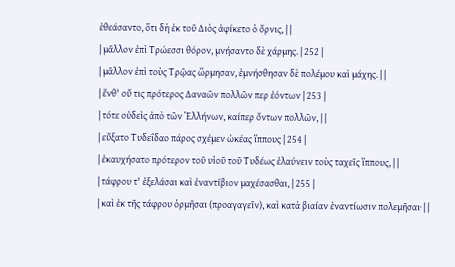ἐθεάσαντο, ὅτι δὴ ἐκ τοῦ Διὸς ἀφίκετο ὁ ὄρνις, | |
| μᾶλλον ἐπὶ Τρώεσσι θόρον, μνήσαντο δὲ χάρμης. | 252 |
| μᾶλλον ἐπὶ τοὺς Τρῷας ὥρμησαν, ἐμνήσθησαν δὲ πολέμου καὶ μάχης. | |
| ἔνθ' οὔ τις πρότερος Δαναῶν πολλῶν περ ἐόντων | 253 |
| τότε οὐδεὶς ἀπὸ τῶν Ἑλλήνων, καίπερ ὄντων πολλῶν, | |
| εὔξατο Τυδεΐδαο πάρος σχέμεν ὠκέας ἵππους | 254 |
| ἐκαυχήσατο πρότερον τοῦ υἱοῦ τοῦ Τυδέως ἐλαύνειν τοὺς ταχεῖς ἵππους, | |
| τάφρου τ' ἐξελάσαι καὶ ἐναντίβιον μαχέσασθαι, | 255 |
| καὶ ἐκ τῆς τάφρου ὁρμῆσαι (προαγαγεῖν), καὶ κατὰ βιαίαν ἐναντίωσιν πολεμῆσαι· | |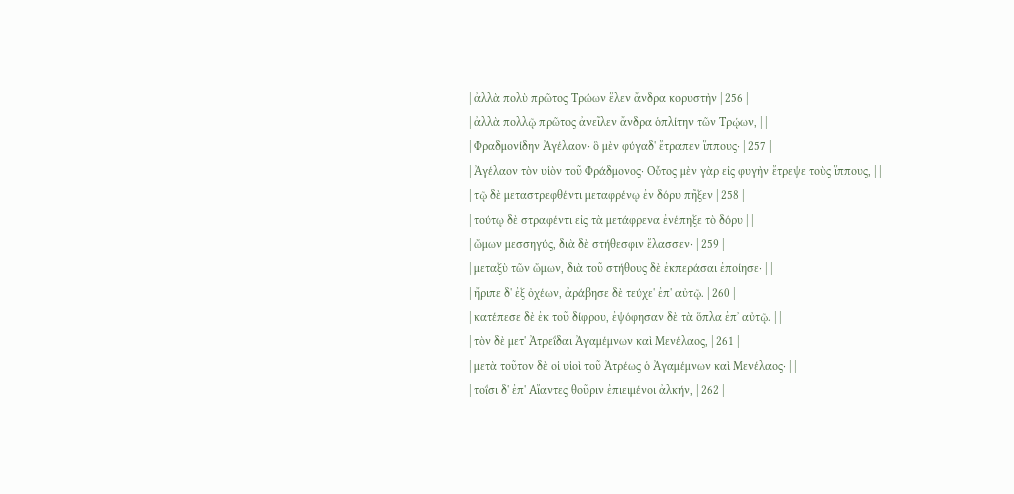| ἀλλὰ πολὺ πρῶτος Τρώων ἕλεν ἄνδρα κορυστὴν | 256 |
| ἀλλὰ πολλῷ πρῶτος ἀνεῖλεν ἄνδρα ὁπλίτην τῶν Τρῴων, | |
| Φραδμονίδην Ἀγέλαον· ὃ μὲν φύγαδ' ἔτραπεν ἵππους· | 257 |
| Ἀγέλαον τὸν υἱὸν τοῦ Φράδμονος· Οὗτος μὲν γὰρ εἰς φυγὴν ἔτρεψε τοὺς ἵππους, | |
| τῷ δὲ μεταστρεφθέντι μεταφρένῳ ἐν δόρυ πῆξεν | 258 |
| τούτῳ δὲ στραφέντι εἰς τὰ μετάφρενα ἐνέπηξε τὸ δόρυ | |
| ὤμων μεσσηγύς, διὰ δὲ στήθεσφιν ἔλασσεν· | 259 |
| μεταξὺ τῶν ὤμων, διὰ τοῦ στήθους δὲ ἐκπεράσαι ἐποίησε· | |
| ἤριπε δ' ἐξ ὀχέων, ἀράβησε δὲ τεύχε' ἐπ' αὐτῷ. | 260 |
| κατέπεσε δὲ ἐκ τοῦ δίφρου, ἐψόφησαν δὲ τὰ ὅπλα ἐπ᾿ αὐτῷ. | |
| τὸν δὲ μετ' Ἀτρεΐδαι Ἀγαμέμνων καὶ Μενέλαος, | 261 |
| μετὰ τοῦτον δὲ οἱ υἱοὶ τοῦ Ἀτρέως ὁ Ἀγαμέμνων καὶ Μενέλαος· | |
| τοΐσι δ' ἐπ' Αἴαντες θοῦριν ἐπιειμένοι ἀλκήν, | 262 |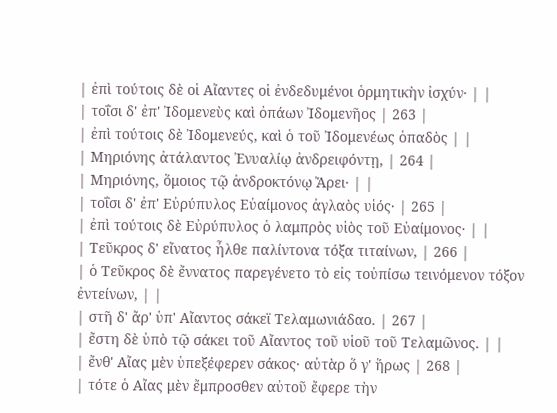| ἐπὶ τούτοις δὲ οἱ Αἴαντες οἱ ἐνδεδυμένοι ὁρμητικὴν ἰσχύν· | |
| τοΐσι δ' ἐπ' Ἰδομενεὺς καὶ ὀπάων Ἰδομενῆος | 263 |
| ἐπὶ τούτοις δὲ Ἰδομενεύς, καὶ ὁ τοῦ Ἰδομενέως ὁπαδὸς | |
| Μηριόνης ἀτάλαντος Ἐνυαλίῳ ἀνδρειφόντῃ, | 264 |
| Μηριόνης, ὅμοιος τῷ ἀνδροκτόνῳ Ἄρει· | |
| τοΐσι δ' ἐπ' Εὐρύπυλος Εὐαίμονος ἀγλαὸς υἱός· | 265 |
| ἐπὶ τούτοις δὲ Εὐρύπυλος ὁ λαμπρὸς υἱὸς τοῦ Εὐαίμονος· | |
| Τεῦκρος δ' εἴνατος ἦλθε παλίντονα τόξα τιταίνων, | 266 |
| ὁ Τεῦκρος δὲ ἔννατος παρεγένετο τὸ εἰς τοὐπίσω τεινόμενον τόξον ἐντείνων, | |
| στῆ δ' ἄρ' ὑπ' Αἴαντος σάκεϊ Τελαμωνιάδαο. | 267 |
| ἔστη δὲ ὑπὸ τῷ σάκει τοῦ Αἴαντος τοῦ υἱοῦ τοῦ Τελαμῶνος. | |
| ἔνθ' Αἴας μὲν ὑπεξέφερεν σάκος· αὐτὰρ ὅ γ' ἥρως | 268 |
| τότε ὁ Αἴας μὲν ἔμπροσθεν αὐτοῦ ἔφερε τὴν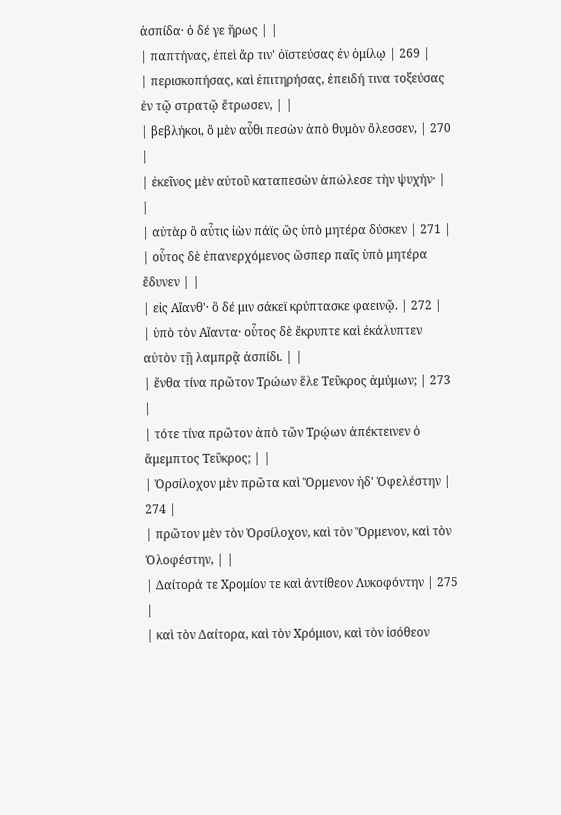ἀσπίδα· ὁ δέ γε ἥρως | |
| παπτήνας, ἐπεὶ ἄρ τιν' ὀϊστεύσας ἐν ὁμίλῳ | 269 |
| περισκοπήσας, καὶ ἐπιτηρήσας, ἐπειδή τινα τοξεύσας ἐν τῷ στρατῷ ἔτρωσεν, | |
| βεβλήκοι, ὃ μὲν αὖθι πεσὼν ἀπὸ θυμὸν ὄλεσσεν, | 270 |
| ἐκεῖνος μὲν αὐτοῦ καταπεσὼν ἀπώλεσε τὴν ψυχήν· | |
| αὐτὰρ ὃ αὖτις ἰὼν πάϊς ὣς ὑπὸ μητέρα δύσκεν | 271 |
| οὗτος δὲ ἐπανερχόμενος ὥσπερ παῖς ὑπὸ μητέρα ἔδυνεν | |
| εἰς Αἴανθ'· ὃ δέ μιν σάκεϊ κρύπτασκε φαεινῷ. | 272 |
| ὑπὸ τὸν Αἴαντα· οὗτος δὲ ἔκρυπτε καὶ ἐκάλυπτεν αὐτὸν τῇ λαμπρᾷ ἀσπίδι. | |
| ἔνθα τίνα πρῶτον Τρώων ἕλε Τεῦκρος ἀμύμων; | 273 |
| τότε τίνα πρῶτον ἀπὸ τῶν Τρῴων ἀπέκτεινεν ὁ ἄμεμπτος Τεῦκρος; | |
| Ὀρσίλοχον μὲν πρῶτα καὶ Ὄρμενον ἠδ' Ὀφελέστην | 274 |
| πρῶτον μὲν τὸν Ὀρσίλοχον, καὶ τὸν Ὅρμενον, καὶ τὸν Ὀλοφέστην, | |
| Δαίτορά τε Χρομίον τε καὶ ἀντίθεον Λυκοφόντην | 275 |
| καὶ τὸν Δαίτορα, καὶ τὸν Χρόμιον, καὶ τὸν ἰσόθεον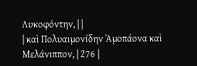Λυκοφόντην, | |
| καὶ Πολυαιμονίδην Ἀμοπάονα καὶ Μελάνιππον, | 276 |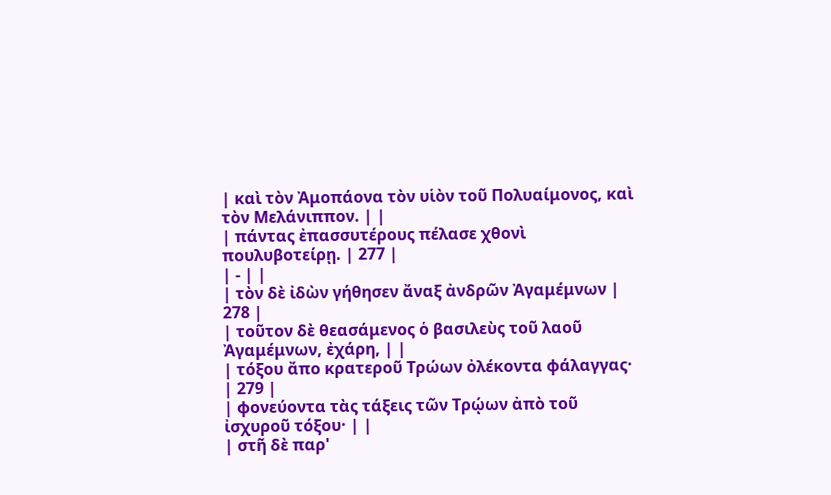| καὶ τὸν Ἀμοπάονα τὸν υἱὸν τοῦ Πολυαίμονος, καὶ τὸν Μελάνιππον. | |
| πάντας ἐπασσυτέρους πέλασε χθονὶ πουλυβοτείρῃ. | 277 |
| - | |
| τὸν δὲ ἰδὼν γήθησεν ἄναξ ἀνδρῶν Ἀγαμέμνων | 278 |
| τοῦτον δὲ θεασάμενος ὁ βασιλεὺς τοῦ λαοῦ Ἀγαμέμνων, ἐχάρη, | |
| τόξου ἄπο κρατεροῦ Τρώων ὀλέκοντα φάλαγγας· | 279 |
| φονεύοντα τὰς τάξεις τῶν Τρῴων ἀπὸ τοῦ ἰσχυροῦ τόξου· | |
| στῆ δὲ παρ'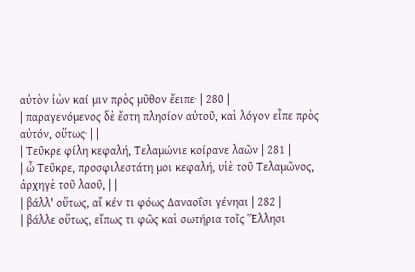αὐτὸν ἰὼν καί μιν πρὸς μῦθον ἔειπε· | 280 |
| παραγενόμενος δὲ ἔστη πλησίον αὐτοῦ, καὶ λόγον εἶπε πρὸς αὐτόν, οὕτως· | |
| Τεῦκρε φίλη κεφαλή, Τελαμώνιε κοίρανε λαῶν | 281 |
| ὦ Τεῦκρε, προσφιλεστάτη μοι κεφαλή, υἱὲ τοῦ Τελαμῶνος, ἀρχηγὲ τοῦ λαοῦ, | |
| βάλλ' οὕτως, αἴ κέν τι φόως Δαναοΐσι γένηαι | 282 |
| βάλλε οὕτως, εἴπως τι φῶς καὶ σωτήρια τοῖς Ἕλλησι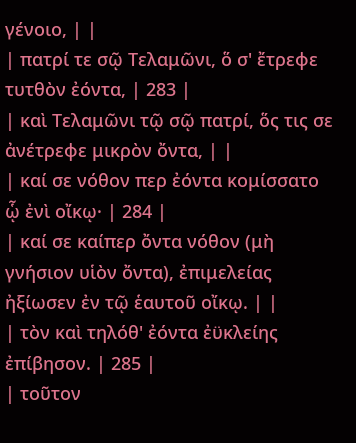γένοιο, | |
| πατρί τε σῷ Τελαμῶνι, ὅ σ' ἔτρεφε τυτθὸν ἐόντα, | 283 |
| καὶ Τελαμῶνι τῷ σῷ πατρί, ὅς τις σε ἀνέτρεφε μικρὸν ὄντα, | |
| καί σε νόθον περ ἐόντα κομίσσατο ᾧ ἐνὶ οἴκῳ· | 284 |
| καί σε καίπερ ὄντα νόθον (μὴ γνήσιον υἱὸν ὄντα), ἐπιμελείας ἠξίωσεν ἐν τῷ ἑαυτοῦ οἴκῳ. | |
| τὸν καὶ τηλόθ' ἐόντα ἐϋκλείης ἐπίβησον. | 285 |
| τοῦτον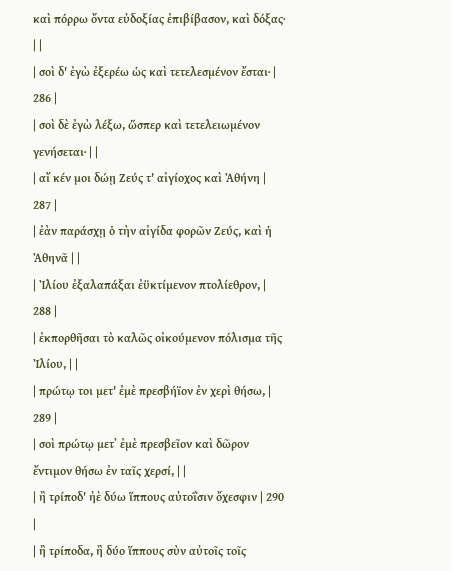καὶ πόρρω ὄντα εὐδοξίας ἐπιβίβασον, καὶ δόξας· | |
| σοὶ δ' ἐγὼ ἐξερέω ὡς καὶ τετελεσμένον ἔσται· | 286 |
| σοὶ δὲ ἐγὼ λέξω, ὥσπερ καὶ τετελειωμένον γενήσεται· | |
| αἴ κέν μοι δώῃ Ζεύς τ' αἰγίοχος καὶ Ἀθήνη | 287 |
| ἐὰν παράσχῃ ὁ τὴν αἰγίδα φορῶν Ζεύς, καὶ ἡ Ἀθηνᾶ | |
| Ἰλίου ἐξαλαπάξαι ἐϋκτίμενον πτολίεθρον, | 288 |
| ἐκπορθῆσαι τὸ καλῶς οἰκούμενον πόλισμα τῆς Ἰλίου, | |
| πρώτῳ τοι μετ' ἐμὲ πρεσβήϊον ἐν χερὶ θήσω, | 289 |
| σοὶ πρώτῳ μετ᾿ ἐμὲ πρεσβεῖον καὶ δῶρον ἔντιμον θήσω ἐν ταῖς χερσί, | |
| ἢ τρίποδ' ἠὲ δύω ἵππους αὐτοΐσιν ὄχεσφιν | 290 |
| ἢ τρίποδα, ἢ δύο ἵππους σὺν αὐτοῖς τοῖς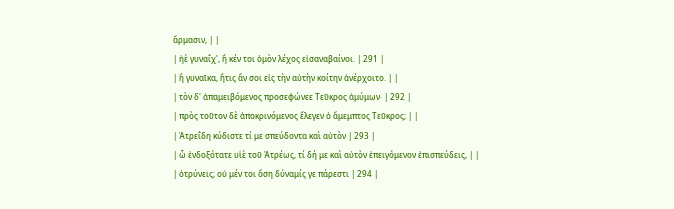ἅρμασιν, | |
| ἠὲ γυναΐχ', ἥ κέν τοι ὁμὸν λέχος εἰσαναβαίνοι. | 291 |
| ἢ γυναῖκα, ἥτις ἄν σοι εἰς τὴν αὐτὴν κοίτην ἀνέρχοιτο. | |
| τὸν δ' ἀπαμειβόμενος προσεφώνεε Τεῦκρος ἀμύμων· | 292 |
| πρὸς τοῦτον δὲ ἀποκρινόμενος ἔλεγεν ὁ ἄμεμπτος Τεῦκρος; | |
| Ἀτρεΐδη κύδιστε τί με σπεύδοντα καὶ αὐτὸν | 293 |
| ὦ ἐνδοξότατε υἱὲ τοῦ Ἀτρέως, τί δή με καὶ αὐτὸν ἐπειγόμενον ἐπισπεύδεις, | |
| ὀτρύνεις; οὐ μέν τοι ὅση δύναμίς γε πάρεστι | 294 |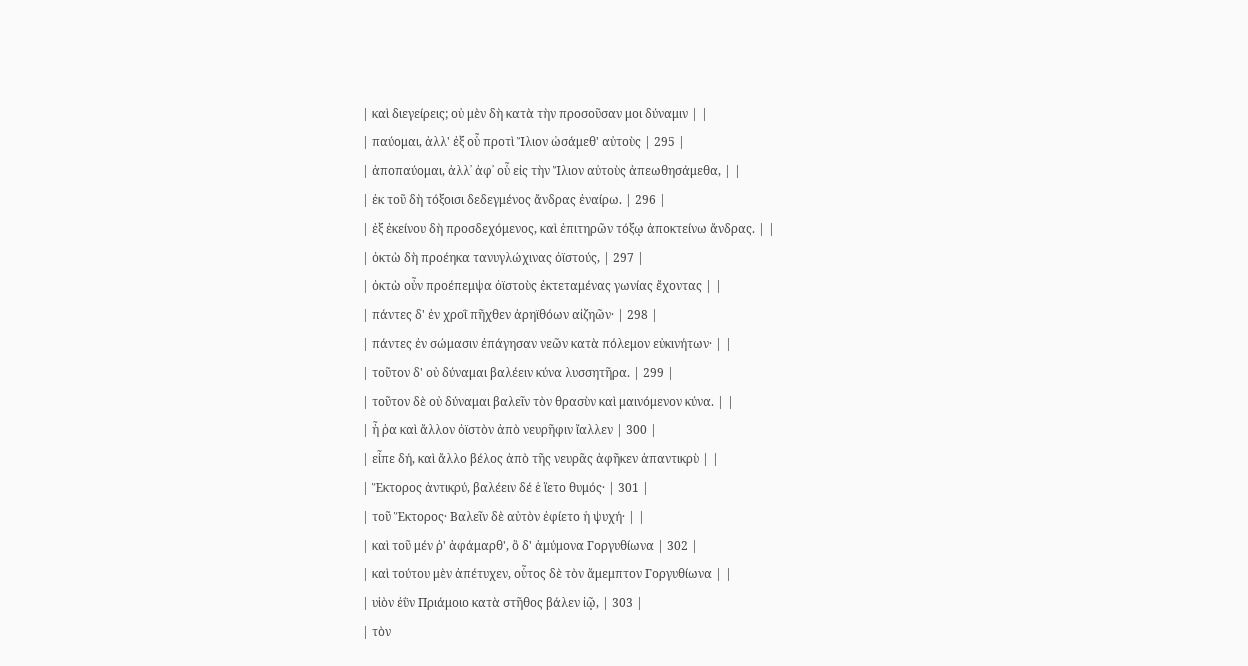| καὶ διεγείρεις; οὐ μὲν δὴ κατὰ τὴν προσοῦσαν μοι δύναμιν | |
| παύομαι, ἀλλ' ἐξ οὗ προτὶ Ἴλιον ὠσάμεθ' αὐτοὺς | 295 |
| ἀποπαύομαι, ἀλλ᾽ ἀφ᾽ οὗ εἰς τὴν Ἴλιον αὐτοὺς ἀπεωθησάμεθα, | |
| ἐκ τοῦ δὴ τόξοισι δεδεγμένος ἄνδρας ἐναίρω. | 296 |
| ἐξ ἐκείνου δὴ προσδεχόμενος, καὶ ἐπιτηρῶν τόξῳ ἀποκτείνω ἄνδρας. | |
| ὀκτὼ δὴ προέηκα τανυγλώχινας ὀϊστούς, | 297 |
| ὀκτὼ οὖν προέπεμψα ὀϊστοὺς ἐκτεταμένας γωνίας ἔχοντας | |
| πάντες δ' ἐν χροῒ πῆχθεν ἀρηϊθόων αἰζηῶν· | 298 |
| πάντες ἐν σώμασιν ἐπάγησαν νεῶν κατὰ πόλεμον εὐκινήτων· | |
| τοῦτον δ' οὐ δύναμαι βαλέειν κύνα λυσσητῆρα. | 299 |
| τοῦτον δὲ οὐ δύναμαι βαλεῖν τὸν θρασὺν καὶ μαινόμενον κύνα. | |
| ἦ ῥα καὶ ἄλλον ὀϊστὸν ἀπὸ νευρῆφιν ἴαλλεν | 300 |
| εἶπε δή, καὶ ἄλλο βέλος ἀπὸ τῆς νευρᾶς ἀφῆκεν ἀπαντικρὺ | |
| Ἕκτορος ἀντικρύ, βαλέειν δέ ἑ ἵετο θυμός· | 301 |
| τοῦ Ἕκτορος· Βαλεῖν δὲ αὐτὸν ἐφίετο ἡ ψυχή· | |
| καὶ τοῦ μέν ῥ' ἀφάμαρθ', ὃ δ' ἀμύμονα Γοργυθίωνα | 302 |
| καὶ τούτου μὲν ἀπέτυχεν, οὗτος δὲ τὸν ἄμεμπτον Γοργυθίωνα | |
| υἱὸν ἐῢν Πριάμοιο κατὰ στῆθος βάλεν ἰῷ, | 303 |
| τὸν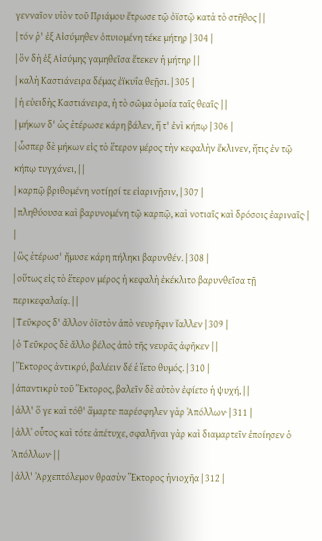γενναῖον υἱὸν τοῦ Πριάμου ἔτρωσε τῷ ὀϊστῷ κατὰ τὸ στῆθος | |
| τόν ῥ' ἐξ Αἰσύμηθεν ὀπυιομένη τέκε μήτηρ | 304 |
| ὃν δὴ ἐξ Αἰσύμης γαμηθεῖσα ἔτεκεν ἡ μήτηρ | |
| καλὴ Καστιάνειρα δέμας ἐϊκυΐα θεῇσι. | 305 |
| ἡ εὐειδὴς Καστιάνειρα, ἡ τὸ σῶμα ὁμοία ταῖς θεαῖς· | |
| μήκων δ' ὡς ἑτέρωσε κάρη βάλεν, ἥ τ' ἐνὶ κήπῳ | 306 |
| ὧσπερ δὲ μήκων εἰς τὸ ἕτερον μέρος τὴν κεφαλὴν ἔκλινεν, ἥτις ἐν τῷ κήπῳ τυγχάνει, | |
| καρπῷ βριθομένη νοτίῃσί τε εἰαρινῇσιν, | 307 |
| πληθύουσα καὶ βαρυνομένη τῷ καρπῷ, καὶ νοτιαῖς καὶ δρόσοις ἐαριναῖς· | |
| ὣς ἑτέρωσ' ἤμυσε κάρη πήληκι βαρυνθέν. | 308 |
| οὕτως εἰς τὸ ἕτερον μέρος ἡ κεφαλὴ ἐκέκλιτο βαρυνθεῖσα τῇ περικεφαλαίᾳ. | |
| Τεῦκρος δ' ἄλλον ὀϊστὸν ἀπὸ νευρῆφιν ἴαλλεν | 309 |
| ὁ Τεῦκρος δὲ ἄλλο βέλος ἀπὸ τῆς νευρᾶς ἀφῆκεν | |
| Ἕκτορος ἀντικρύ, βαλέειν δέ ἑ ἵετο θυμός. | 310 |
| ἀπαντικρὺ τοῦ Ἕκτορος, βαλεῖν δὲ αὐτὸν ἐφίετο ἡ ψυχή, | |
| ἀλλ' ὅ γε καὶ τόθ' ἅμαρτε· παρέσφηλεν γὰρ Ἀπόλλων· | 311 |
| ἀλλ᾽ οὗτος καὶ τότε ἀπέτυχε, σφαλῆναι γὰρ καὶ διαμαρτεῖν ἐποίησεν ὁ Ἀπόλλων· | |
| ἀλλ' Ἀρχεπτόλεμον θρασὺν Ἕκτορος ἡνιοχῆα | 312 |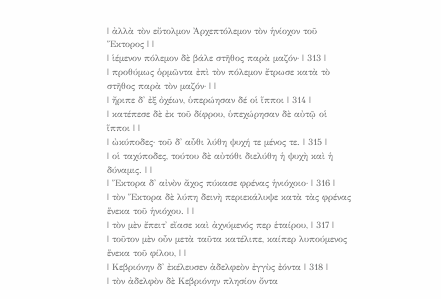| ἀλλὰ τὸν εὔτολμον Ἀρχεπτόλεμον τὸν ἡνίοχον τοῦ Ἕκτορος | |
| ἱέμενον πόλεμον δὲ βάλε στῆθος παρὰ μαζόν· | 313 |
| προθύμως ὁρμῶντα ἐπὶ τὸν πόλεμον ἔτρωσε κατὰ τὸ στῆθος παρὰ τὸν μαζόν· | |
| ἤριπε δ' ἐξ ὀχέων, ὑπερώησαν δέ οἱ ἵπποι | 314 |
| κατέπεσε δὲ ἐκ τοῦ δίφρου, ὑπεχώρησαν δὲ αὐτῷ οἱ ἵπποι | |
| ὠκύποδες· τοῦ δ' αὖθι λύθη ψυχή τε μένος τε. | 315 |
| οἱ ταχύποδες, τούτου δὲ αὐτόθι διελύθη ἡ ψυχὴ καὶ ἡ δύναμις. | |
| Ἕκτορα δ' αἰνὸν ἄχος πύκασε φρένας ἡνιόχοιο· | 316 |
| τὸν Ἕκτορα δὲ λύπη δεινὴ περιεκάλυψε κατὰ τὰς φρένας ἕνεκα τοῦ ἡνιόχου. | |
| τὸν μὲν ἔπειτ' εἴασε καὶ ἀχνύμενός περ ἑταίρου, | 317 |
| τοῦτον μὲν οὖν μετὰ ταῦτα κατέλιπε, καίπερ λυπούμενος ἕνεκα τοῦ φίλου, | |
| Κεβριόνην δ' ἐκέλευσεν ἀδελφεὸν ἐγγὺς ἐόντα | 318 |
| τὸν ἀδελφὸν δὲ Κεβριόνην πλησίον ὄντα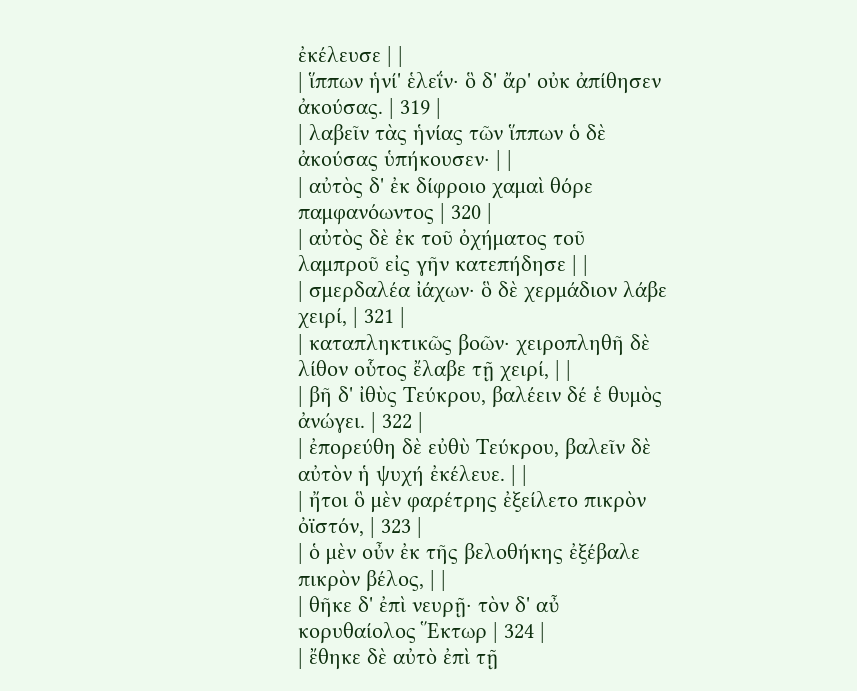ἐκέλευσε | |
| ἵππων ἡνί' ἑλεΐν· ὃ δ' ἄρ' οὐκ ἀπίθησεν ἀκούσας. | 319 |
| λαβεῖν τὰς ἡνίας τῶν ἵππων ὁ δὲ ἀκούσας ὑπήκουσεν· | |
| αὐτὸς δ' ἐκ δίφροιο χαμαὶ θόρε παμφανόωντος | 320 |
| αὐτὸς δὲ ἐκ τοῦ ὀχήματος τοῦ λαμπροῦ εἰς γῆν κατεπήδησε | |
| σμερδαλέα ἰάχων· ὃ δὲ χερμάδιον λάβε χειρί, | 321 |
| καταπληκτικῶς βοῶν· χειροπληθῆ δὲ λίθον οὗτος ἔλαβε τῇ χειρί, | |
| βῆ δ' ἰθὺς Τεύκρου, βαλέειν δέ ἑ θυμὸς ἀνώγει. | 322 |
| ἐπορεύθη δὲ εὐθὺ Τεύκρου, βαλεῖν δὲ αὐτὸν ἡ ψυχή ἐκέλευε. | |
| ἤτοι ὃ μὲν φαρέτρης ἐξείλετο πικρὸν ὀϊστόν, | 323 |
| ὁ μὲν οὖν ἐκ τῆς βελοθήκης ἐξέβαλε πικρὸν βέλος, | |
| θῆκε δ' ἐπὶ νευρῇ· τὸν δ' αὖ κορυθαίολος Ἕκτωρ | 324 |
| ἔθηκε δὲ αὐτὸ ἐπὶ τῇ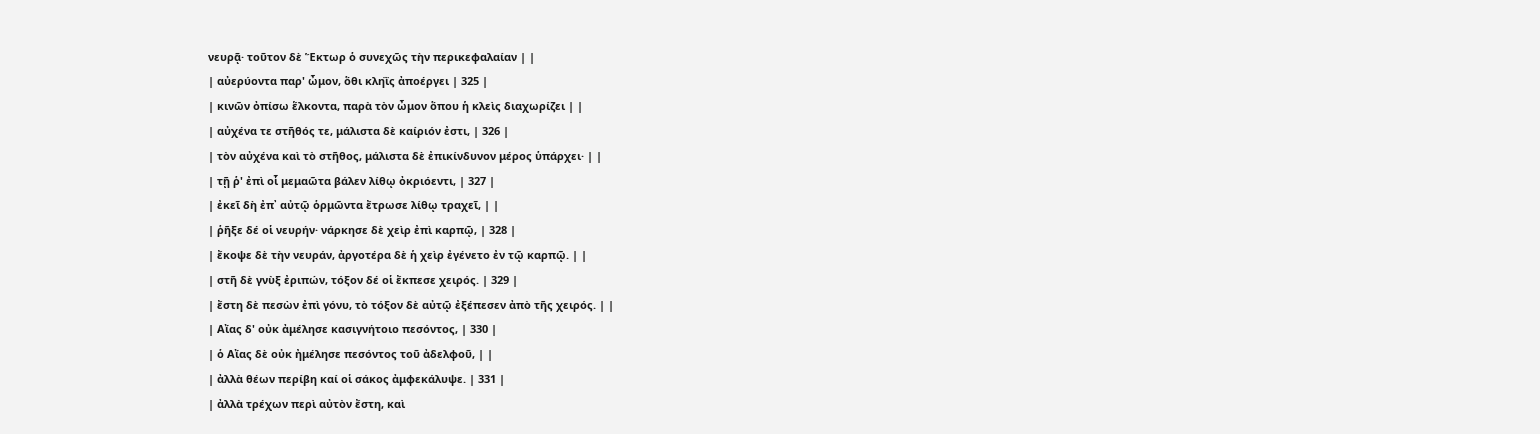νευρᾷ· τοῦτον δὲ Ἕκτωρ ὁ συνεχῶς τὴν περικεφαλαίαν | |
| αὐερύοντα παρ' ὦμον, ὅθι κληῒς ἀποέργει | 325 |
| κινῶν ὀπίσω ἕλκοντα, παρὰ τὸν ὦμον ὅπου ἡ κλεὶς διαχωρίζει | |
| αὐχένα τε στῆθός τε, μάλιστα δὲ καίριόν ἐστι, | 326 |
| τὸν αὐχένα καὶ τὸ στῆθος, μάλιστα δὲ ἐπικίνδυνον μέρος ὑπάρχει· | |
| τῇ ῥ' ἐπὶ οἷ μεμαῶτα βάλεν λίθῳ ὀκριόεντι, | 327 |
| ἐκεῖ δὴ ἐπ᾿ αὐτῷ ὁρμῶντα ἔτρωσε λίθῳ τραχεῖ, | |
| ῥῆξε δέ οἱ νευρήν· νάρκησε δὲ χεὶρ ἐπὶ καρπῷ, | 328 |
| ἔκοψε δὲ τὴν νευράν, ἀργοτέρα δὲ ἡ χεὶρ ἐγένετο ἐν τῷ καρπῷ. | |
| στῆ δὲ γνὺξ ἐριπών, τόξον δέ οἱ ἔκπεσε χειρός. | 329 |
| ἔστη δὲ πεσὼν ἐπὶ γόνυ, τὸ τόξον δὲ αὐτῷ ἐξέπεσεν ἀπὸ τῆς χειρός. | |
| Αἴας δ' οὐκ ἀμέλησε κασιγνήτοιο πεσόντος, | 330 |
| ὁ Αἴας δὲ οὐκ ἠμέλησε πεσόντος τοῦ ἀδελφοῦ, | |
| ἀλλὰ θέων περίβη καί οἱ σάκος ἀμφεκάλυψε. | 331 |
| ἀλλὰ τρέχων περὶ αὐτὸν ἔστη, καὶ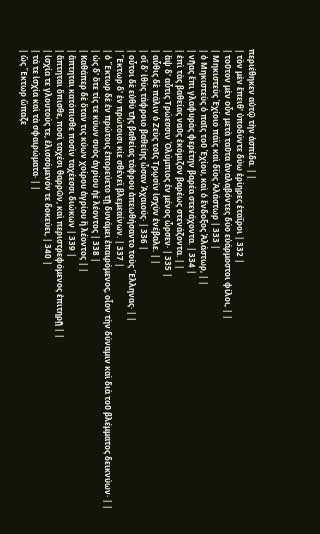περιέθηκεν αὐτῷ τὴν ἀσπίδα. | |
| τὸν μὲν ἔπειθ' ὑποδύντε δύω ἐρίηρες ἑταΐροι | 332 |
| τοῦτον μὲν οὖν μετὰ ταῦτα ἀναλαβόντες δύο εὐάρμοστοι φίλοι, | |
| Μηκιστεὺς Ἐχίοιο πάϊς καὶ δΐος Ἀλάστωρ | 333 |
| ὁ Μηκιστεὺς ὁ παῖς τοῦ Ἐχίου, καὶ ὁ ἔνδοξος Ἀλάστωρ, | |
| νῆας ἔπι γλαφυρὰς φερέτην βαρέα στενάχοντα. | 334 |
| ἐπὶ τὰς βαθείας ναῦς ἐκόμιζον βαρέως στενάζοντα. | |
| ἂψ δ' αὖτις Τρώεσσιν Ὀλύμπιος ἐν μένος ὦρσεν· | 335 |
| αὖθις δὲ πάλιν ὁ Ζεὺς τοῖς Τρῳσὶν ἰσχὺν ἐνέβαλε. | |
| οἳ δ' ἰθὺς τάφροιο βαθείης ὦσαν Ἀχαιούς· | 336 |
| οὗτοι δὲ εὐθὺ τῆς βαθείας τάφρου ἀπεωθήσαντο τοὺς Ἕλληνας· | |
| Ἕκτωρ δ' ἐν πρώτοισι κίε σθένεϊ βλεμεαίνων. | 337 |
| ὁ Ἕκτωρ δὲ ἐν πρώτοις ἐπορεύετο τῇ δυνάμει ἐπαιρόμενος, οἷον τὴν δύναμιν καὶ διὰ τοῦ βλέμματος δεικνύων· | |
| ὡς δ' ὅτε τίς τε κύων συὸς ἀγρίου ἠὲ λέοντος | 338 |
| Καθάπερ δὲ ὅταν τις κύων χοίρου ἀγρίου ἢ λέοντος | |
| ἅπτηται κατόπισθε ποσὶν ταχέεσσι διώκων | 339 |
| ἅπτηται ὄπισθε, ποσὶ ταχέσι θαρρῶν, καὶ περιστρεφόμενος ἐπιτηρῇ | |
| ἰσχία τε γλουτούς τε, ἑλισσόμενόν τε δοκεύει, | 340 |
| τά τε ἰσχία καὶ τὰ σφαιρώματα· | |
| ὣς Ἕκτωρ ὤπαζε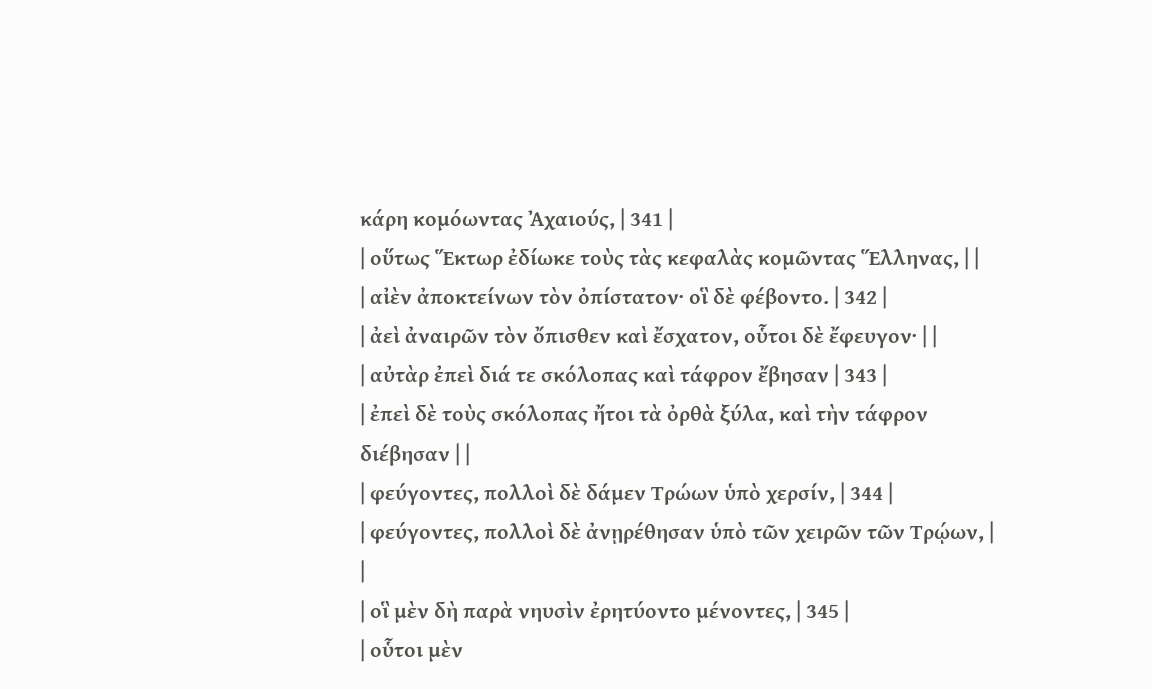κάρη κομόωντας Ἀχαιούς, | 341 |
| οὕτως Ἕκτωρ ἐδίωκε τοὺς τὰς κεφαλὰς κομῶντας Ἕλληνας, | |
| αἰὲν ἀποκτείνων τὸν ὀπίστατον· οἳ δὲ φέβοντο. | 342 |
| ἀεὶ ἀναιρῶν τὸν ὄπισθεν καὶ ἔσχατον, οὗτοι δὲ ἔφευγον· | |
| αὐτὰρ ἐπεὶ διά τε σκόλοπας καὶ τάφρον ἔβησαν | 343 |
| ἐπεὶ δὲ τοὺς σκόλοπας ἤτοι τὰ ὀρθὰ ξύλα, καὶ τὴν τάφρον διέβησαν | |
| φεύγοντες, πολλοὶ δὲ δάμεν Τρώων ὑπὸ χερσίν, | 344 |
| φεύγοντες, πολλοὶ δὲ ἀνῃρέθησαν ὑπὸ τῶν χειρῶν τῶν Τρῴων, | |
| οἳ μὲν δὴ παρὰ νηυσὶν ἐρητύοντο μένοντες, | 345 |
| οὗτοι μὲν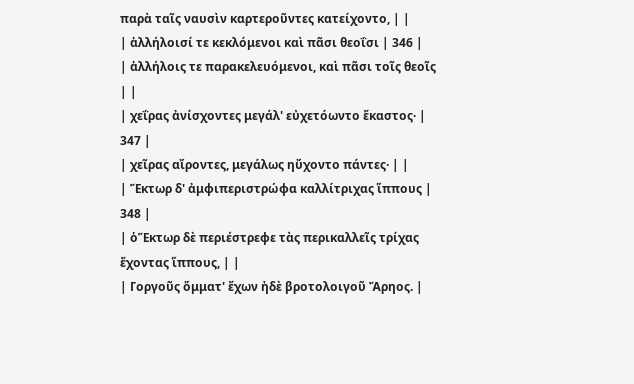παρὰ ταῖς ναυσὶν καρτεροῦντες κατείχοντο, | |
| ἀλλήλοισί τε κεκλόμενοι καὶ πᾶσι θεοΐσι | 346 |
| ἀλλήλοις τε παρακελευόμενοι, καὶ πᾶσι τοῖς θεοῖς | |
| χεΐρας ἀνίσχοντες μεγάλ' εὐχετόωντο ἕκαστος· | 347 |
| χεῖρας αἴροντες, μεγάλως ηὔχοντο πάντες· | |
| Ἕκτωρ δ' ἀμφιπεριστρώφα καλλίτριχας ἵππους | 348 |
| ὁἝκτωρ δὲ περιέστρεφε τὰς περικαλλεῖς τρίχας ἔχοντας ἵππους, | |
| Γοργοῦς ὄμματ' ἔχων ἠδὲ βροτολοιγοῦ Ἄρηος. |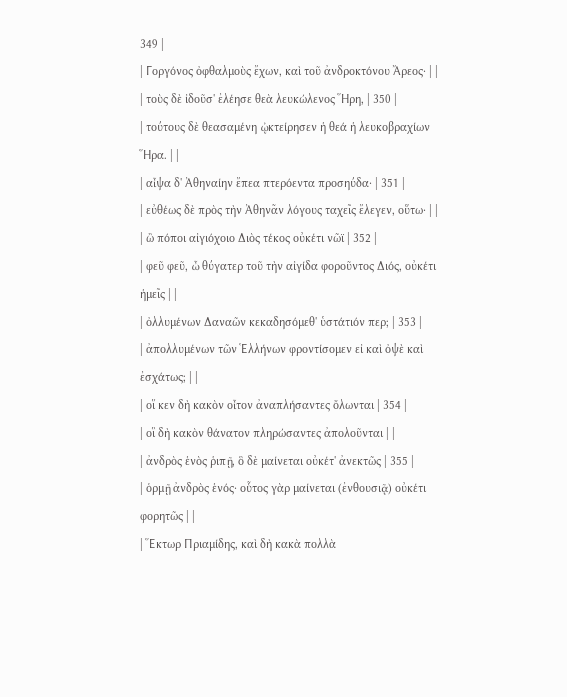349 |
| Γοργόνος ὀφθαλμοὺς ἔχων, καὶ τοῦ ἀνδροκτόνου Ἄρεος· | |
| τοὺς δὲ ἰδοῦσ' ἐλέησε θεὰ λευκώλενος Ἥρη, | 350 |
| τούτους δὲ θεασαμένη ᾠκτείρησεν ἡ θεά ἡ λευκοβραχίων Ἥρα. | |
| αἶψα δ' Ἀθηναίην ἔπεα πτερόεντα προσηύδα· | 351 |
| εὐθέως δὲ πρὸς τὴν Ἀθηνᾶν λόγους ταχεῖς ἔλεγεν, οὕτω· | |
| ὢ πόποι αἰγιόχοιο Διὸς τέκος οὐκέτι νῶϊ | 352 |
| φεῦ φεῦ, ὦ θύγατερ τοῦ τὴν αἰγίδα φοροῦντος Διός, οὐκέτι ἡμεῖς | |
| ὀλλυμένων Δαναῶν κεκαδησόμεθ' ὑστάτιόν περ; | 353 |
| ἀπολλυμένων τῶν Ἑλλήνων φροντίσομεν εἰ καὶ ὀψὲ καὶ ἐσχάτως; | |
| οἵ κεν δὴ κακὸν οἶτον ἀναπλήσαντες ὄλωνται | 354 |
| οἳ δὴ κακὸν θάνατον πληρώσαντες ἀπολοῦνται | |
| ἀνδρὸς ἑνὸς ῥιπῇ, ὃ δὲ μαίνεται οὐκέτ' ἀνεκτῶς | 355 |
| ὁρμῇ ἀνδρὸς ἑνός· οὗτος γὰρ μαίνεται (ἐνθουσιᾷ) οὐκέτι φορητῶς | |
| Ἕκτωρ Πριαμίδης, καὶ δὴ κακὰ πολλὰ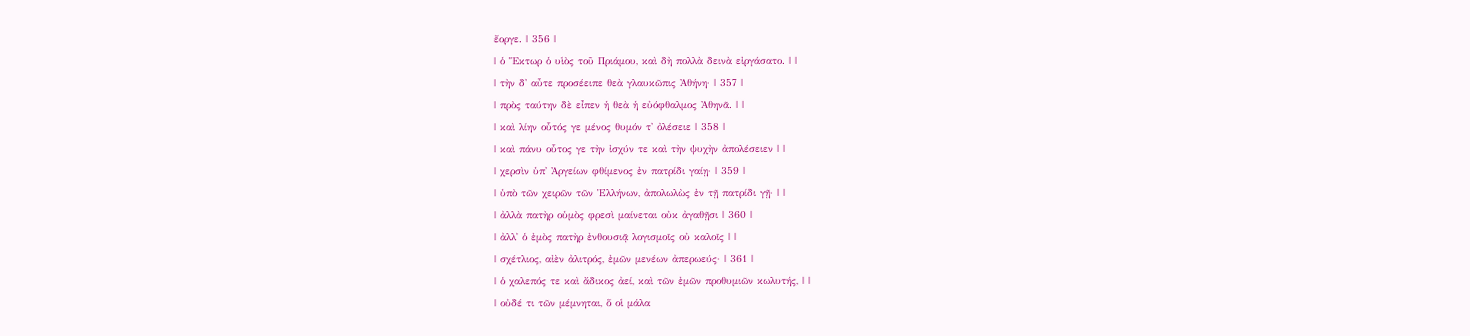ἔοργε. | 356 |
| ὁ Ἕκτωρ ὁ υἱὸς τοῦ Πριάμου, καὶ δὴ πολλὰ δεινὰ εἰργάσατο. | |
| τὴν δ' αὖτε προσέειπε θεὰ γλαυκῶπις Ἀθήνη· | 357 |
| πρὸς ταύτην δὲ εἶπεν ἡ θεὰ ἡ εὐόφθαλμος Ἀθηνᾶ. | |
| καὶ λίην οὗτός γε μένος θυμόν τ' ὀλέσειε | 358 |
| καὶ πάνυ οὗτος γε τὴν ἰσχύν τε καὶ τὴν ψυχὴν ἀπολέσειεν | |
| χερσὶν ὑπ' Ἀργείων φθίμενος ἐν πατρίδι γαίῃ· | 359 |
| ὑπὸ τῶν χειρῶν τῶν Ἑλλήνων, ἀπολωλὼς ἐν τῇ πατρίδι γῇ· | |
| ἀλλὰ πατὴρ οὑμὸς φρεσὶ μαίνεται οὐκ ἀγαθῇσι | 360 |
| ἀλλ᾽ ὁ ἐμὸς πατὴρ ἐνθουσιᾷ λογισμοῖς οὐ καλοῖς | |
| σχέτλιος, αἰὲν ἀλιτρός, ἐμῶν μενέων ἀπερωεύς· | 361 |
| ὁ χαλεπός τε καὶ ἄδικος ἀεί, καὶ τῶν ἐμῶν προθυμιῶν κωλυτής, | |
| οὐδέ τι τῶν μέμνηται, ὅ οἱ μάλα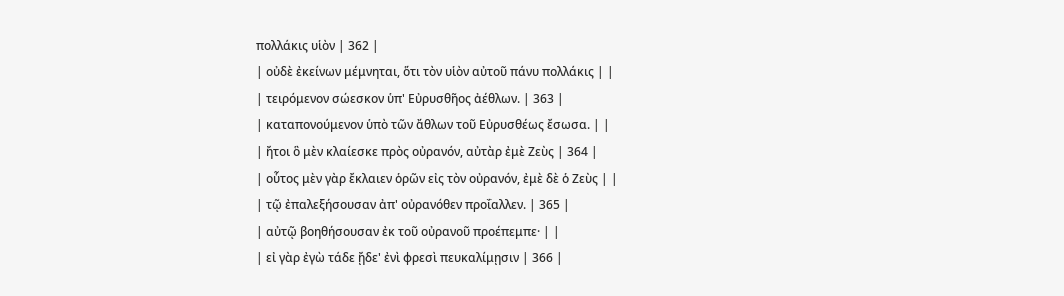πολλάκις υἱὸν | 362 |
| οὐδὲ ἐκείνων μέμνηται, ὅτι τὸν υἱὸν αὐτοῦ πάνυ πολλάκις | |
| τειρόμενον σώεσκον ὑπ' Εὐρυσθῆος ἀέθλων. | 363 |
| καταπονούμενον ὑπὸ τῶν ἄθλων τοῦ Εὐρυσθέως ἔσωσα. | |
| ἤτοι ὃ μὲν κλαίεσκε πρὸς οὐρανόν, αὐτὰρ ἐμὲ Ζεὺς | 364 |
| οὗτος μὲν γὰρ ἔκλαιεν ὁρῶν εἰς τὸν οὐρανόν, ἐμὲ δὲ ὁ Ζεὺς | |
| τῷ ἐπαλεξήσουσαν ἀπ' οὐρανόθεν προΐαλλεν. | 365 |
| αὐτῷ βοηθήσουσαν ἐκ τοῦ οὐρανοῦ προέπεμπε· | |
| εἰ γὰρ ἐγὼ τάδε ᾔδε' ἐνὶ φρεσὶ πευκαλίμῃσιν | 366 |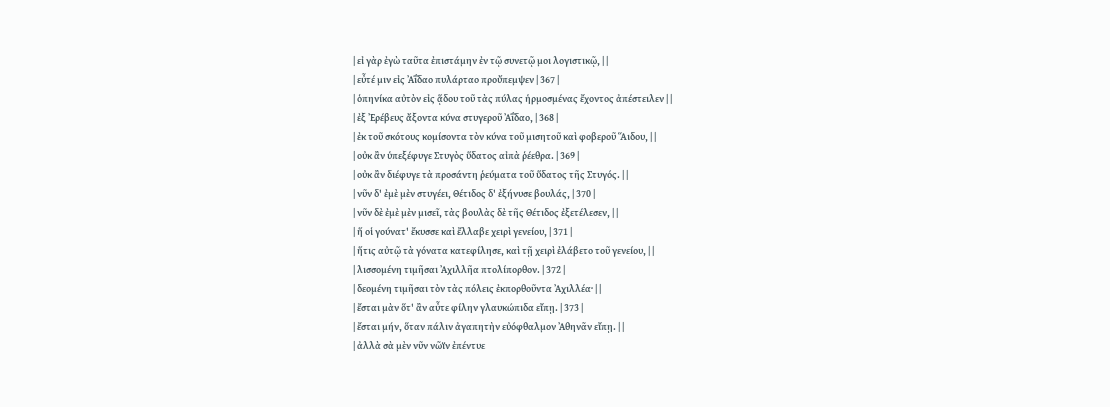| εἰ γὰρ ἐγὼ ταῦτα ἐπιστάμην ἐν τῷ συνετῷ μοι λογιστικῷ, | |
| εὖτέ μιν εἰς Ἀΐδαο πυλάρταο προὔπεμψεν | 367 |
| ὁπηνίκα αὐτὸν εἰς ᾅδου τοῦ τὰς πύλας ἡρμοσμένας ἔχοντος ἀπέστειλεν | |
| ἐξ Ἐρέβευς ἄξοντα κύνα στυγεροῦ Ἀΐδαο, | 368 |
| ἐκ τοῦ σκότους κομίσοντα τὸν κύνα τοῦ μισητοῦ καὶ φοβεροῦ Ἅιδου, | |
| οὐκ ἂν ὑπεξέφυγε Στυγὸς ὕδατος αἰπὰ ῥέεθρα. | 369 |
| οὐκ ἂν διέφυγε τὰ προσάντη ῥεύματα τοῦ ὕδατος τῆς Στυγός. | |
| νῦν δ' ἐμὲ μὲν στυγέει, Θέτιδος δ' ἐξήνυσε βουλάς, | 370 |
| νῦν δὲ ἐμὲ μὲν μισεῖ, τὰς βουλὰς δὲ τῆς Θέτιδος ἐξετέλεσεν, | |
| ἥ οἱ γούνατ' ἔκυσσε καὶ ἔλλαβε χειρὶ γενείου, | 371 |
| ἥτις αὐτῷ τὰ γόνατα κατεφίλησε, καὶ τῇ χειρὶ ἐλάβετο τοῦ γενείου, | |
| λισσομένη τιμῆσαι Ἀχιλλῆα πτολίπορθον. | 372 |
| δεομένη τιμῆσαι τὸν τὰς πόλεις ἐκπορθοῦντα Ἀχιλλέα· | |
| ἔσται μὰν ὅτ' ἂν αὖτε φίλην γλαυκώπιδα εἴπῃ. | 373 |
| ἔσται μήν, ὅταν πάλιν ἀγαπητὴν εὐόφθαλμον Ἀθηνᾶν εἴπῃ. | |
| ἀλλὰ σὰ μὲν νῦν νῶϊν ἐπέντυε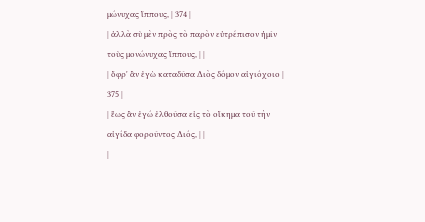μώνυχας ἵππους, | 374 |
| ἀλλὰ σὺ μὲν πρὸς τὸ παρὸν εὐτρέπισον ἡμῖν τοὺς μονώνυχας ἵππους, | |
| ὄφρ' ἂν ἐγὼ καταδῦσα Διὸς δόμον αἰγιόχοιο | 375 |
| ἕως ἂν ἐγώ ἐλθοῦσα εἰς τὸ οἴκημα τοῦ τὴν αἰγίδα φοροῦντος Διός, | |
|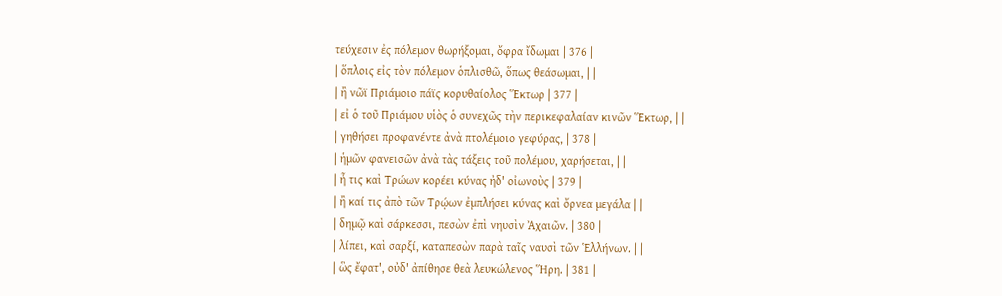τεύχεσιν ἐς πόλεμον θωρήξομαι, ὄφρα ἴδωμαι | 376 |
| ὅπλοις εἰς τὸν πόλεμον ὁπλισθῶ, ὅπως θεάσωμαι, | |
| ἢ νῶϊ Πριάμοιο πάϊς κορυθαίολος Ἕκτωρ | 377 |
| εἰ ὁ τοῦ Πριάμου υἱὸς ὁ συνεχῶς τὴν περικεφαλαίαν κινῶν Ἕκτωρ, | |
| γηθήσει προφανέντε ἀνὰ πτολέμοιο γεφύρας, | 378 |
| ἡμῶν φανεισῶν ἀνὰ τὰς τάξεις τοῦ πολέμου, χαρήσεται, | |
| ἦ τις καὶ Τρώων κορέει κύνας ἠδ' οἰωνοὺς | 379 |
| ἢ καί τις ἀπὸ τῶν Τρῴων ἐμπλήσει κύνας καὶ ὄρνεα μεγάλα | |
| δημῷ καὶ σάρκεσσι, πεσὼν ἐπὶ νηυσὶν Ἀχαιῶν. | 380 |
| λίπει, καὶ σαρξί, καταπεσὼν παρὰ ταῖς ναυσὶ τῶν Ἑλλήνων. | |
| ὣς ἔφατ', οὐδ' ἀπίθησε θεὰ λευκώλενος Ἥρη. | 381 |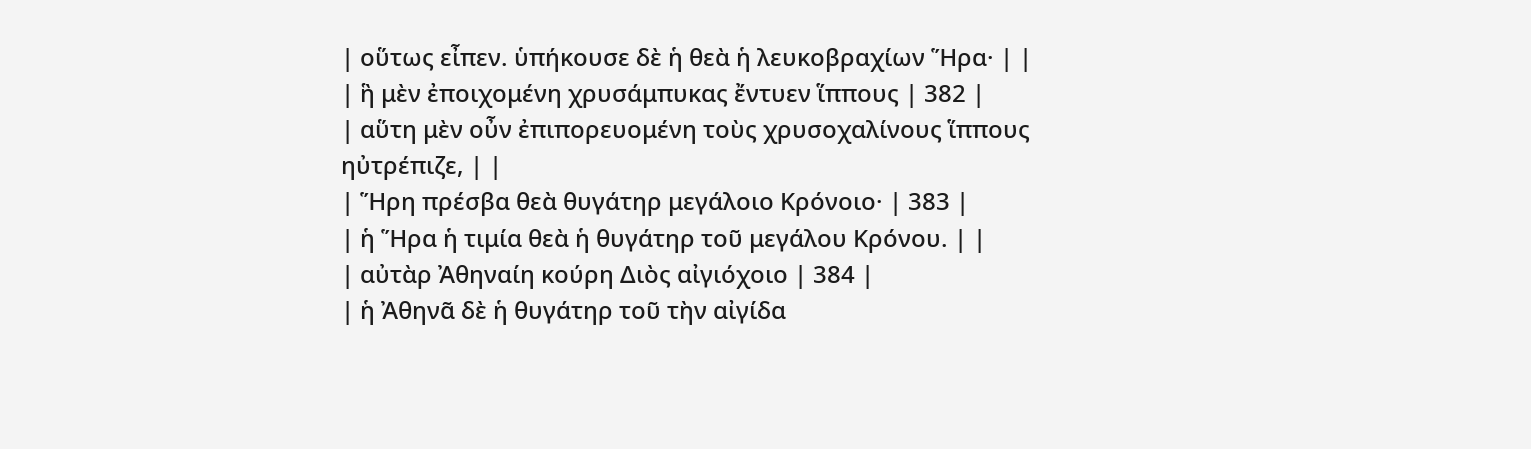| οὕτως εἶπεν. ὑπήκουσε δὲ ἡ θεὰ ἡ λευκοβραχίων Ἥρα· | |
| ἣ μὲν ἐποιχομένη χρυσάμπυκας ἔντυεν ἵππους | 382 |
| αὕτη μὲν οὖν ἐπιπορευομένη τοὺς χρυσοχαλίνους ἵππους ηὐτρέπιζε, | |
| Ἥρη πρέσβα θεὰ θυγάτηρ μεγάλοιο Κρόνοιο· | 383 |
| ἡ Ἥρα ἡ τιμία θεὰ ἡ θυγάτηρ τοῦ μεγάλου Κρόνου. | |
| αὐτὰρ Ἀθηναίη κούρη Διὸς αἰγιόχοιο | 384 |
| ἡ Ἀθηνᾶ δὲ ἡ θυγάτηρ τοῦ τὴν αἰγίδα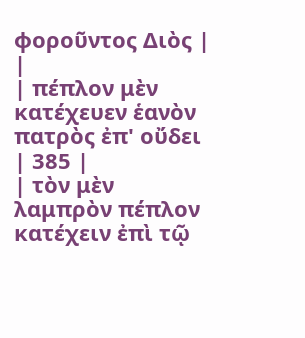φοροῦντος Διὸς | |
| πέπλον μὲν κατέχευεν ἑανὸν πατρὸς ἐπ' οὔδει | 385 |
| τὸν μὲν λαμπρὸν πέπλον κατέχειν ἐπὶ τῷ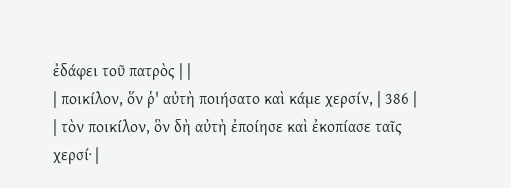ἐδάφει τοῦ πατρὸς | |
| ποικίλον, ὅν ῥ' αὐτὴ ποιήσατο καὶ κάμε χερσίν, | 386 |
| τὸν ποικίλον, ὃν δὴ αὐτὴ ἐποίησε καὶ ἐκοπίασε ταῖς χερσί· |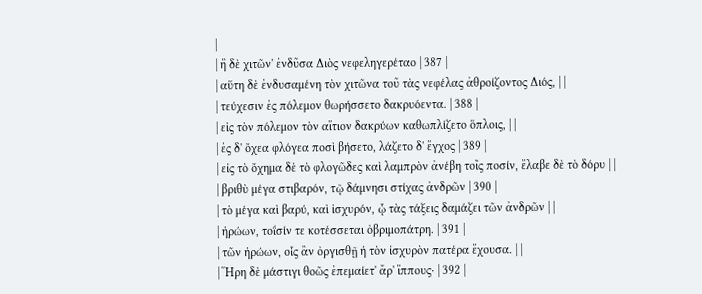|
| ἣ δὲ χιτῶν' ἐνδῦσα Διὸς νεφεληγερέταο | 387 |
| αὕτη δὲ ἐνδυσαμένη τὸν χιτῶνα τοῦ τὰς νεφέλας ἀθροίζοντος Διός, | |
| τεύχεσιν ἐς πόλεμον θωρήσσετο δακρυόεντα. | 388 |
| εἰς τὸν πόλεμον τὸν αἴτιον δακρύων καθωπλίζετο ὅπλοις, | |
| ἐς δ' ὄχεα φλόγεα ποσὶ βήσετο, λάζετο δ' ἔγχος | 389 |
| εἰς τὸ ὄχημα δὲ τὸ φλογῶδες καὶ λαμπρὸν ἀνέβη τοῖς ποσίν, ἔλαβε δὲ τὸ δόρυ | |
| βριθὺ μέγα στιβαρόν, τῷ δάμνησι στίχας ἀνδρῶν | 390 |
| τὸ μέγα καὶ βαρύ, καὶ ἰσχυρόν, ᾧ τὰς τάξεις δαμάζει τῶν ἀνδρῶν | |
| ἡρώων, τοΐσίν τε κοτέσσεται ὀβριμοπάτρη. | 391 |
| τῶν ἡρώων, οἷς ἂν ὀργισθῇ ἡ τὸν ἰσχυρὸν πατέρα ἔχουσα. | |
| Ἥρη δὲ μάστιγι θοῶς ἐπεμαίετ' ἄρ' ἵππους· | 392 |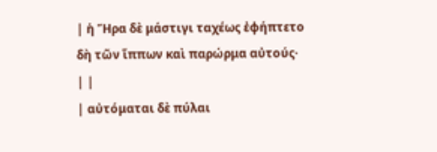| ἡ Ἥρα δὲ μάστιγι ταχέως ἐφήπτετο δὴ τῶν ἵππων καὶ παρώρμα αὐτούς· | |
| αὐτόμαται δὲ πύλαι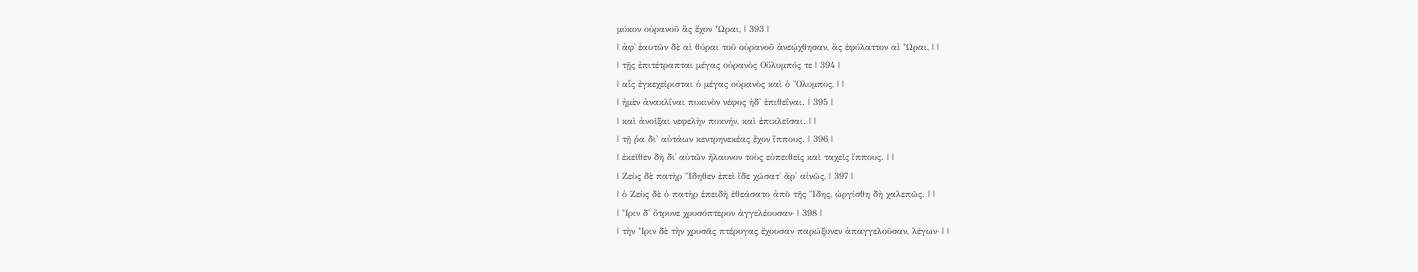μύκον οὐρανοῦ ἃς ἔχον Ὧραι, | 393 |
| ἀφ᾽ ἑαυτῶν δὲ αἱ θύραι τοῦ οὐρανοῦ ἀνεῴχθησαν, ἃς ἐφύλαττον αἱ Ὧραι, | |
| τῇς ἐπιτέτραπται μέγας οὐρανὸς Οὔλυμπός τε | 394 |
| αἷς ἐγκεχείρισται ὁ μέγας οὐρανὸς καὶ ὁ Ὄλυμπος, | |
| ἠμὲν ἀνακλΐναι πυκινὸν νέφος ἠδ' ἐπιθεΐναι. | 395 |
| καὶ ἀνοῖξαι νεφελὴν πυκνήν, καὶ ἐπικλεῖσαι. | |
| τῇ ῥα δι' αὐτάων κεντρηνεκέας ἔχον ἵππους. | 396 |
| ἐκεῖθεν δὴ δι᾽ αὐτῶν ἤλαυνον τοὺς εὐπειθεῖς καὶ ταχεῖς ἵππους. | |
| Ζεὺς δὲ πατὴρ Ἴδηθεν ἐπεὶ ἴδε χώσατ' ἄρ' αἰνῶς, | 397 |
| ὁ Ζεὺς δὲ ὁ πατὴρ ἐπειδὴ ἐθεάσατο ἀπὸ τῆς Ἴδης, ὠργίσθη δὴ χαλεπῶς. | |
| Ἶριν δ' ὄτρυνε χρυσόπτερον ἀγγελέουσαν· | 398 |
| τὴν Ἶριν δὲ τὴν χρυσᾶς πτέρυγας ἔχουσαν παρώξυνεν ἀπαγγελοῦσαν, λέγων· | |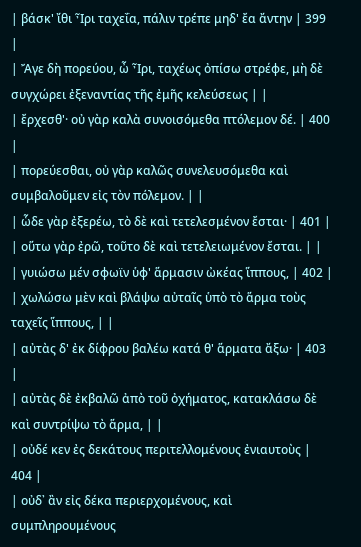| βάσκ' ἴθι Ἶρι ταχεΐα, πάλιν τρέπε μηδ' ἔα ἄντην | 399 |
| Ἄγε δὴ πορεύου, ὦ Ἶρι, ταχέως ὀπίσω στρέφε, μὴ δὲ συγχώρει ἐξεναντίας τῆς ἐμῆς κελεύσεως | |
| ἔρχεσθ'· οὐ γὰρ καλὰ συνοισόμεθα πτόλεμον δέ. | 400 |
| πορεύεσθαι, οὐ γὰρ καλῶς συνελευσόμεθα καὶ συμβαλοῦμεν εἰς τὸν πόλεμον. | |
| ὧδε γὰρ ἐξερέω, τὸ δὲ καὶ τετελεσμένον ἔσται· | 401 |
| οὕτω γὰρ ἐρῶ, τοῦτο δὲ καὶ τετελειωμένον ἔσται. | |
| γυιώσω μέν σφωϊν ὑφ' ἅρμασιν ὠκέας ἵππους, | 402 |
| χωλώσω μὲν καὶ βλάψω αὐταῖς ὑπὸ τὸ ἅρμα τοὺς ταχεῖς ἵππους, | |
| αὐτὰς δ' ἐκ δίφρου βαλέω κατά θ' ἅρματα ἄξω· | 403 |
| αὐτὰς δὲ ἐκβαλῶ ἀπὸ τοῦ ὀχήματος, κατακλάσω δὲ καὶ συντρίψω τὸ ἅρμα, | |
| οὐδέ κεν ἐς δεκάτους περιτελλομένους ἐνιαυτοὺς | 404 |
| οὐδ᾽ ἂν εἰς δέκα περιερχομένους, καὶ συμπληρουμένους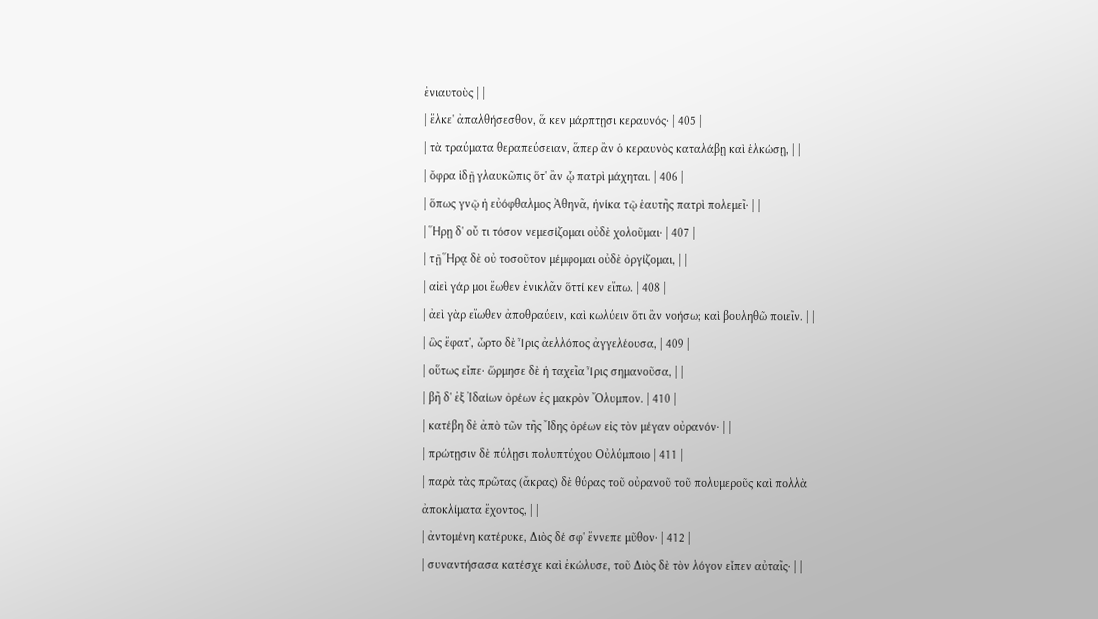ἐνιαυτοὺς | |
| ἕλκε' ἀπαλθήσεσθον, ἅ κεν μάρπτῃσι κεραυνός· | 405 |
| τὰ τραύματα θεραπεύσειαν, ἅπερ ἂν ὁ κεραυνὸς καταλάβῃ καὶ ἑλκώσῃ, | |
| ὄφρα ἰδῇ γλαυκῶπις ὅτ' ἂν ᾧ πατρὶ μάχηται. | 406 |
| ὅπως γνῷ ἡ εὐόφθαλμος Ἀθηνᾶ, ἡνίκα τῷ ἑαυτῆς πατρὶ πολεμεῖ· | |
| Ἥρῃ δ' οὔ τι τόσον νεμεσίζομαι οὐδὲ χολοῦμαι· | 407 |
| τῇ Ἥρᾳ δὲ οὐ τοσοῦτον μέμφομαι οὐδὲ ὀργίζομαι, | |
| αἰεὶ γάρ μοι ἔωθεν ἐνικλᾶν ὅττί κεν εἴπω. | 408 |
| ἀεὶ γὰρ εἴωθεν ἀποθραύειν, καὶ κωλύειν ὅτι ἂν νοήσω; καὶ βουληθῶ ποιεῖν. | |
| ὣς ἔφατ', ὦρτο δὲ Ἶρις ἀελλόπος ἀγγελέουσα, | 409 |
| οὕτως εἶπε· ὥρμησε δὲ ἡ ταχεῖα Ἶρις σημανοῦσα, | |
| βῆ δ' ἐξ Ἰδαίων ὀρέων ἐς μακρὸν Ὄλυμπον. | 410 |
| κατέβη δὲ ἀπὸ τῶν τῆς Ἴδης ὀρέων εἰς τὸν μέγαν οὐρανόν· | |
| πρώτῃσιν δὲ πύλῃσι πολυπτύχου Οὐλύμποιο | 411 |
| παρὰ τὰς πρῶτας (ἄκρας) δὲ θύρας τοῦ οὐρανοῦ τοῦ πολυμεροῦς καὶ πολλὰ ἀποκλίματα ἔχοντος, | |
| ἀντομένη κατέρυκε, Διὸς δέ σφ' ἔννεπε μῦθον· | 412 |
| συναντήσασα κατέσχε καὶ ἐκώλυσε, τοῦ Διὸς δὲ τὸν λόγον εἶπεν αὐταῖς· | |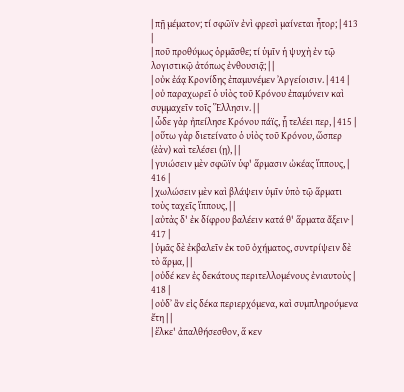| πῇ μέματον; τί σφῶϊν ἐνὶ φρεσὶ μαίνεται ἦτορ; | 413 |
| ποῦ προθύμως ὁρμᾶσθε; τί ὑμῖν ἡ ψυχὴ ἐν τῷ λογιστικῷ ἀτόπως ἐνθουσιᾷ; | |
| οὐκ ἐάᾳ Κρονίδης ἐπαμυνέμεν Ἀργείοισιν. | 414 |
| οὐ παραχωρεῖ ὁ υἱὸς τοῦ Κρόνου ἐπαμύνειν καὶ συμμαχεῖν τοῖς Ἕλλησιν. | |
| ὧδε γὰρ ἠπείλησε Κρόνου πάϊς, ᾗ τελέει περ, | 415 |
| οὕτω γὰρ διετείνατο ὁ υἱὸς τοῦ Κρόνου, ὥσπερ (ἐὰν) καὶ τελέσει (ῃ), | |
| γυιώσειν μὲν σφῶϊν ὑφ' ἅρμασιν ὠκέας ἵππους, | 416 |
| χωλώσειν μὲν καὶ βλάψειν ὑμῖν ὑπὸ τῷ ἅρματι τοὺς ταχεῖς ἵππους, | |
| αὐτὰς δ' ἐκ δίφρου βαλέειν κατά θ' ἅρματα ἄξειν· | 417 |
| ὑμᾶς δὲ ἐκβαλεῖν ἐκ τοῦ ὀχήματος, συντρίψειν δὲ τὸ ἅρμα, | |
| οὐδέ κεν ἐς δεκάτους περιτελλομένους ἐνιαυτοὺς | 418 |
| οὐδ᾽ ἂν εἰς δέκα περιερχόμενα, καὶ συμπληρούμενα ἔτη | |
| ἕλκε' ἀπαλθήσεσθον, ἅ κεν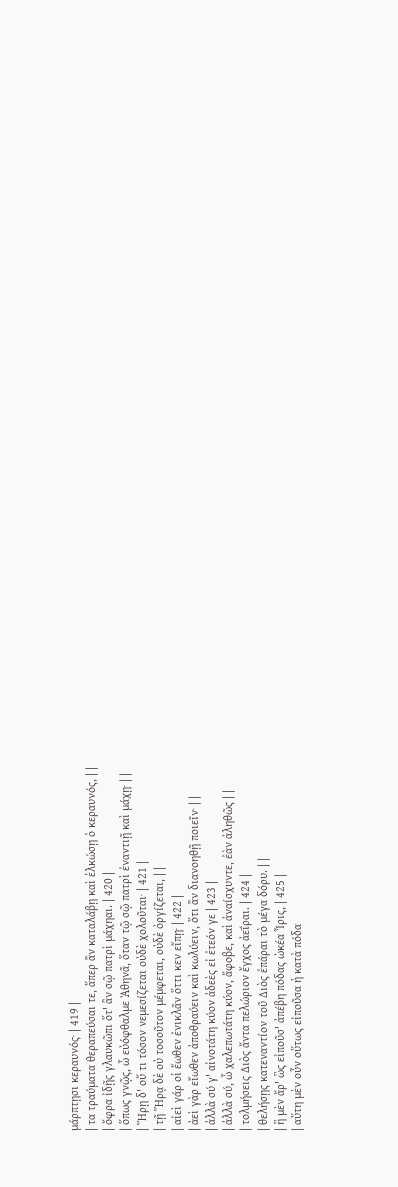μάρπτῃσι κεραυνός· | 419 |
| τα τραύματα θεραπεύσαι τε, ἅπερ ἂν καταλάβῃ καὶ ἑλκώσῃ ὁ κεραυνός, | |
| ὄφρα ἰδῇς γλαυκῶπι ὅτ' ἂν σῷ πατρὶ μάχηαι. | 420 |
| ὅπως γνῷς, ὦ εὐόφθαλμε Ἀθηνᾶ, ὅταν τῷ σῷ πατρὶ ἐναντιῇ καὶ μάχῃ· | |
| Ἥρῃ δ' οὔ τι τόσον νεμεσίζεται οὐδὲ χολοῦται· | 421 |
| τῇ Ἥρᾳ δὲ οὐ τοσοῦτον μέμφεται, οὐδὲ ὀργίζεται, | |
| αἰεὶ γάρ οἱ ἔωθεν ἐνικλᾶν ὅττι κεν εἴπῃ· | 422 |
| ἀεὶ γὰρ εἴωθεν ἀποθραύειν καὶ κωλύειν, ὅτι ἂν διανοηθῇ ποιεῖν· | |
| ἀλλὰ σύ γ' αἰνοτάτη κύον ἀδεὲς εἰ ἐτεόν γε | 423 |
| ἀλλὰ σύ, ὦ χαλεπωτάτη κύον, ἄφοβε, καὶ ἀναίσχυντε, ἐὰν ἀληθῶς | |
| τολμήσεις Διὸς ἄντα πελώριον ἔγχος ἀεΐραι. | 424 |
| θελήσῃς κατεναντίον τοῦ Διὸς ἐπάραι τὸ μέγα δόρυ. | |
| ἣ μὲν ἄρ' ὣς εἰποῦσ' ἀπέβη πόδας ὠκέα Ἶρις, | 425 |
| αὕτη μὲν οὖν οὕτως εἰποῦσα ἡ κατὰ πόδα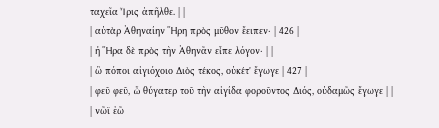ταχεῖα Ἶρις ἀπῆλθε. | |
| αὐτὰρ Ἀθηναίην Ἥρη πρὸς μῦθον ἔειπεν· | 426 |
| ἡ Ἥρα δὲ πρὸς τὴν Ἀθηνᾶν εἶπε λόγον· | |
| ὢ πόποι αἰγιόχοιο Διὸς τέκος, οὐκέτ' ἔγωγε | 427 |
| φεῦ φεῦ, ὦ θύγατερ τοῦ τὴν αἰγίδα φοροῦντος Διός, οὐδαμῶς ἔγωγε | |
| νῶϊ ἐῶ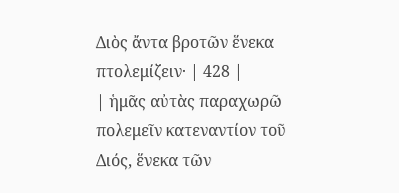Διὸς ἄντα βροτῶν ἕνεκα πτολεμίζειν· | 428 |
| ἡμᾶς αὐτὰς παραχωρῶ πολεμεῖν κατεναντίον τοῦ Διός, ἕνεκα τῶν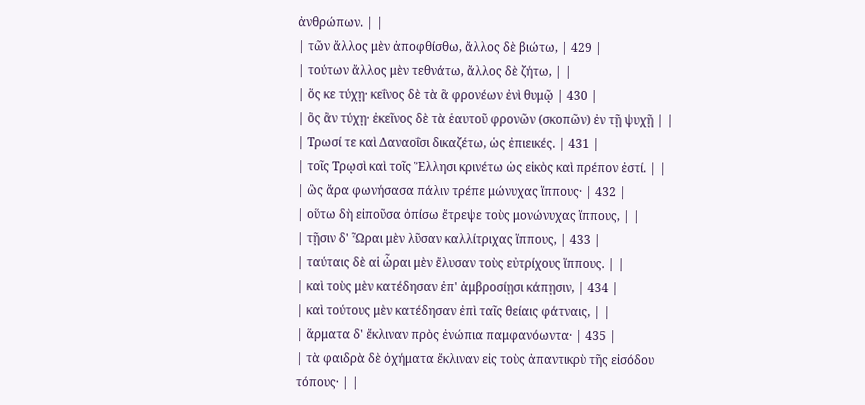ἀνθρώπων. | |
| τῶν ἄλλος μὲν ἀποφθίσθω, ἄλλος δὲ βιώτω, | 429 |
| τούτων ἄλλος μὲν τεθνάτω, ἄλλος δὲ ζήτω, | |
| ὅς κε τύχῃ· κεΐνος δὲ τὰ ἃ φρονέων ἐνὶ θυμῷ | 430 |
| ὃς ἂν τύχῃ· ἐκεῖνος δὲ τὰ ἑαυτοῦ φρονῶν (σκοπῶν) ἐν τῇ ψυχῇ | |
| Τρωσί τε καὶ Δαναοΐσι δικαζέτω, ὡς ἐπιεικές. | 431 |
| τοῖς Τρῳσὶ καὶ τοῖς Ἕλλησι κρινέτω ὡς εἰκὸς καὶ πρέπον ἐστί. | |
| ὣς ἄρα φωνήσασα πάλιν τρέπε μώνυχας ἵππους· | 432 |
| οὕτω δὴ εἰποῦσα ὀπίσω ἔτρεψε τοὺς μονώνυχας ἵππους, | |
| τῇσιν δ' Ὧραι μὲν λῦσαν καλλίτριχας ἵππους, | 433 |
| ταύταις δὲ αἱ ὧραι μὲν ἔλυσαν τοὺς εὐτρίχους ἵππους. | |
| καὶ τοὺς μὲν κατέδησαν ἐπ' ἀμβροσίῃσι κάπῃσιν, | 434 |
| καὶ τούτους μὲν κατέδησαν ἐπὶ ταῖς θείαις φάτναις, | |
| ἅρματα δ' ἔκλιναν πρὸς ἐνώπια παμφανόωντα· | 435 |
| τὰ φαιδρὰ δὲ ὀχήματα ἔκλιναν εἰς τοὺς ἀπαντικρὺ τῆς εἰσόδου τόπους· | |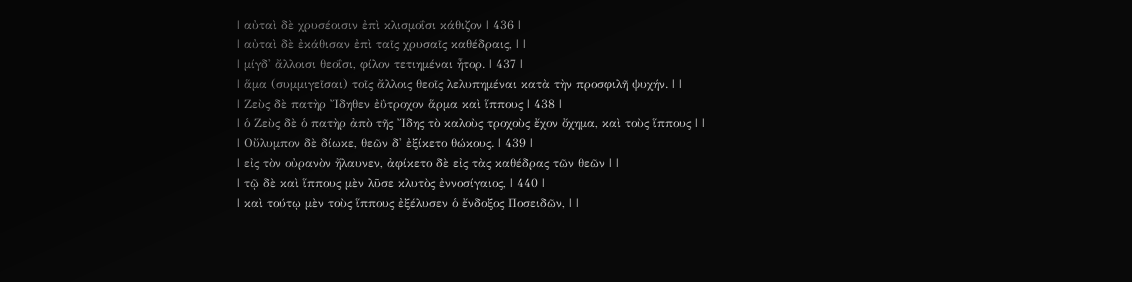| αὐταὶ δὲ χρυσέοισιν ἐπὶ κλισμοΐσι κάθιζον | 436 |
| αὐταὶ δὲ ἐκάθισαν ἐπὶ ταῖς χρυσαῖς καθέδραις, | |
| μίγδ' ἄλλοισι θεοΐσι, φίλον τετιημέναι ἦτορ. | 437 |
| ἅμα (συμμιγεῖσαι) τοῖς ἄλλοις θεοῖς λελυπημέναι κατὰ τὴν προσφιλῆ ψυχήν. | |
| Ζεὺς δὲ πατὴρ Ἴδηθεν ἐΰτροχον ἅρμα καὶ ἵππους | 438 |
| ὁ Ζεὺς δὲ ὁ πατὴρ ἀπὸ τῆς Ἴδης τὸ καλοὺς τροχοὺς ἔχον ὄχημα, καὶ τοὺς ἵππους | |
| Οὔλυμπον δὲ δίωκε, θεῶν δ' ἐξίκετο θώκους. | 439 |
| εἰς τὸν οὐρανὸν ἤλαυνεν, ἀφίκετο δὲ εἰς τὰς καθέδρας τῶν θεῶν | |
| τῷ δὲ καὶ ἵππους μὲν λῦσε κλυτὸς ἐννοσίγαιος, | 440 |
| καὶ τούτῳ μὲν τοὺς ἵππους ἐξέλυσεν ὁ ἔνδοξος Ποσειδῶν, | |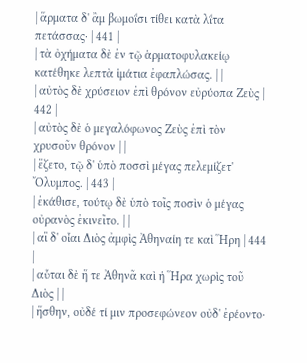| ἅρματα δ' ἂμ βωμοΐσι τίθει κατὰ λΐτα πετάσσας· | 441 |
| τὰ ὀχήματα δὲ ἐν τῷ ἁρματοφυλακείῳ κατέθηκε λεπτὰ ἱμάτια ἐφαπλώσας. | |
| αὐτὸς δὲ χρύσειον ἐπὶ θρόνον εὐρύοπα Ζεὺς | 442 |
| αὐτὸς δὲ ὁ μεγαλόφωνος Ζεὺς ἐπὶ τὸν χρυσοῦν θρόνον | |
| ἕζετο, τῷ δ' ὑπὸ ποσσὶ μέγας πελεμίζετ' Ὄλυμπος. | 443 |
| ἐκάθισε, τούτῳ δὲ ὑπὸ τοῖς ποσὶν ὁ μέγας οὐρανὸς ἐκινεῖτο. | |
| αἳ δ' οἶαι Διὸς ἀμφὶς Ἀθηναίη τε καὶ Ἥρη | 444 |
| αὗται δὲ ἥ τε Ἀθηνᾶ καὶ ἡ Ἥρα χωρὶς τοῦ Διὸς | |
| ἥσθην, οὐδέ τί μιν προσεφώνεον οὐδ' ἐρέοντο·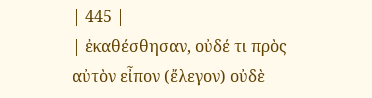| 445 |
| ἐκαθέσθησαν, οὐδέ τι πρὸς αὐτὸν εἶπον (ἔλεγον) οὐδὲ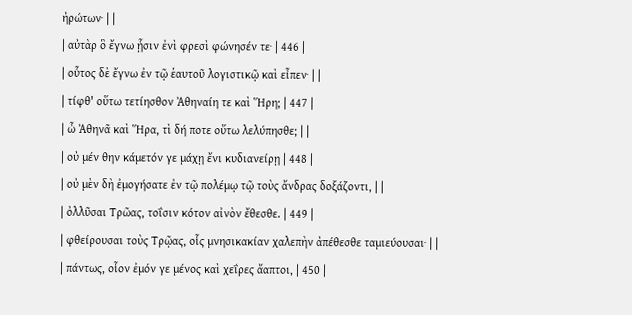ἠρώτων· | |
| αὐτὰρ ὃ ἔγνω ᾗσιν ἐνὶ φρεσὶ φώνησέν τε· | 446 |
| οὗτος δὲ ἔγνω ἐν τῷ ἑαυτοῦ λογιστικῷ καὶ εἶπεν· | |
| τίφθ' οὕτω τετίησθον Ἀθηναίη τε καὶ Ἥρη; | 447 |
| ὦ Ἀθηνᾶ καὶ Ἥρα, τὶ δή ποτε οὕτω λελύπησθε; | |
| οὐ μέν θην κάμετόν γε μάχῃ ἔνι κυδιανείρῃ | 448 |
| οὐ μὲν δὴ ἐμογήσατε ἐν τῷ πολέμῳ τῷ τοὺς ἄνδρας δοξάζοντι, | |
| ὀλλῦσαι Τρῶας, τοΐσιν κότον αἰνὸν ἔθεσθε. | 449 |
| φθείρουσαι τοὺς Τρῷας, οἷς μνησικακίαν χαλεπὴν ἀπέθεσθε ταμιεύουσαι· | |
| πάντως, οἷον ἐμόν γε μένος καὶ χεΐρες ἄαπτοι, | 450 |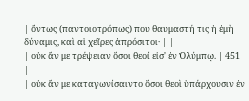| ὄντως (παντοιοτρόπως) που θαυμαστή τις ἡ ἐμὴ δύναμις, καὶ αἱ χεῖρες ἀπρόσιτοι· | |
| οὐκ ἄν με τρέψειαν ὅσοι θεοί εἰσ' ἐν Ὀλύμπῳ. | 451 |
| οὐκ ἄν με καταγωνίσαιντο ὅσοι θεοὶ ὑπάρχουσιν ἐν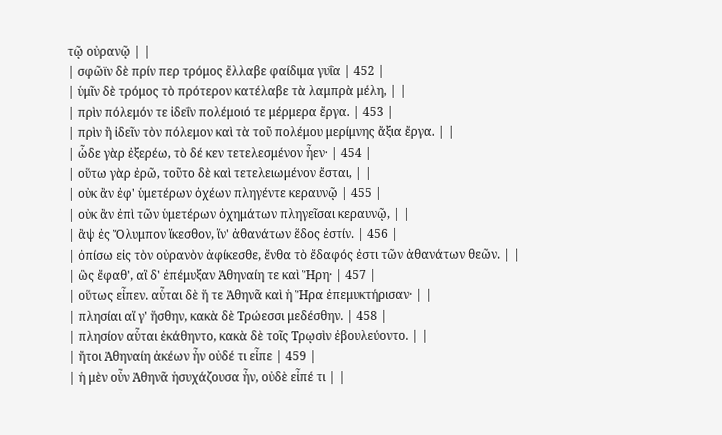τῷ οὐρανῷ | |
| σφῶϊν δὲ πρίν περ τρόμος ἔλλαβε φαίδιμα γυΐα | 452 |
| ὑμῖν δὲ τρόμος τὸ πρότερον κατέλαβε τὰ λαμπρὰ μέλη, | |
| πρὶν πόλεμόν τε ἰδεΐν πολέμοιό τε μέρμερα ἔργα. | 453 |
| πρὶν ἢ ἰδεῖν τὸν πόλεμον καὶ τὰ τοῦ πολέμου μερίμνης ἄξια ἔργα. | |
| ὧδε γὰρ ἐξερέω, τὸ δέ κεν τετελεσμένον ἦεν· | 454 |
| οὕτω γὰρ ἐρῶ, τοῦτο δὲ καὶ τετελειωμένον ἔσται, | |
| οὐκ ἂν ἐφ' ὑμετέρων ὀχέων πληγέντε κεραυνῷ | 455 |
| οὐκ ἂν ἐπὶ τῶν ὑμετέρων ὀχημάτων πληγεῖσαι κεραυνῷ, | |
| ἂψ ἐς Ὄλυμπον ἵκεσθον, ἵν' ἀθανάτων ἕδος ἐστίν. | 456 |
| ὀπίσω εἰς τὸν οὐρανὸν ἀφίκεσθε, ἔνθα τὸ ἔδαφός ἐστι τῶν ἀθανάτων θεῶν. | |
| ὣς ἔφαθ', αἳ δ' ἐπέμυξαν Ἀθηναίη τε καὶ Ἥρη· | 457 |
| οὕτως εἶπεν. αὗται δὲ ἥ τε Ἀθηνᾶ καὶ ἡ Ἥρα ἐπεμυκτήρισαν· | |
| πλησίαι αἵ γ' ἥσθην, κακὰ δὲ Τρώεσσι μεδέσθην. | 458 |
| πλησίον αὗται ἐκάθηντο, κακὰ δὲ τοῖς Τρῳσὶν ἐβουλεύοντο. | |
| ἤτοι Ἀθηναίη ἀκέων ἦν οὐδέ τι εἶπε | 459 |
| ἡ μὲν οὖν Ἀθηνᾶ ἡσυχάζουσα ἦν, οὐδὲ εἶπέ τι | |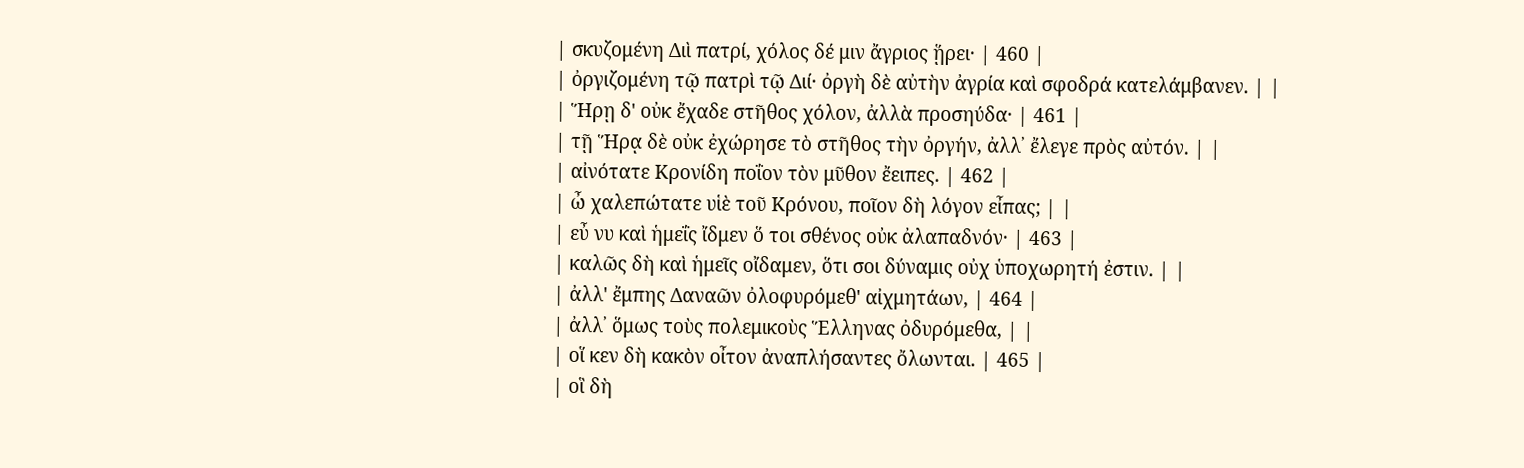| σκυζομένη Διὶ πατρί, χόλος δέ μιν ἄγριος ᾕρει· | 460 |
| ὀργιζομένη τῷ πατρὶ τῷ Διί· ὀργὴ δὲ αὐτὴν ἀγρία καὶ σφοδρά κατελάμβανεν. | |
| Ἥρῃ δ' οὐκ ἔχαδε στῆθος χόλον, ἀλλὰ προσηύδα· | 461 |
| τῇ Ἥρᾳ δὲ οὐκ ἐχώρησε τὸ στῆθος τὴν ὀργήν, ἀλλ᾽ ἔλεγε πρὸς αὐτόν. | |
| αἰνότατε Κρονίδη ποΐον τὸν μῦθον ἔειπες. | 462 |
| ὦ χαλεπώτατε υἱὲ τοῦ Κρόνου, ποῖον δὴ λόγον εἶπας; | |
| εὖ νυ καὶ ἡμεΐς ἴδμεν ὅ τοι σθένος οὐκ ἀλαπαδνόν· | 463 |
| καλῶς δὴ καὶ ἡμεῖς οἴδαμεν, ὅτι σοι δύναμις οὐχ ὑποχωρητή ἐστιν. | |
| ἀλλ' ἔμπης Δαναῶν ὀλοφυρόμεθ' αἰχμητάων, | 464 |
| ἀλλ᾿ ὅμως τοὺς πολεμικοὺς Ἕλληνας ὀδυρόμεθα, | |
| οἵ κεν δὴ κακὸν οἶτον ἀναπλήσαντες ὄλωνται. | 465 |
| οἳ δὴ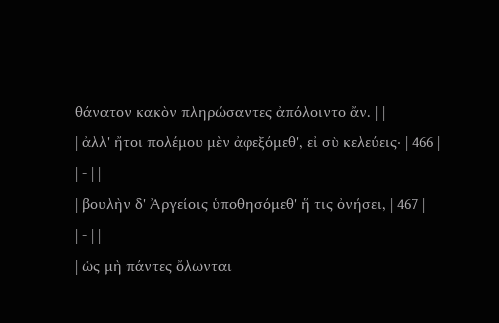θάνατον κακὸν πληρώσαντες ἀπόλοιντο ἄν. | |
| ἀλλ' ἤτοι πολέμου μὲν ἀφεξόμεθ', εἰ σὺ κελεύεις· | 466 |
| - | |
| βουλὴν δ' Ἀργείοις ὑποθησόμεθ' ἥ τις ὀνήσει, | 467 |
| - | |
| ὡς μὴ πάντες ὄλωνται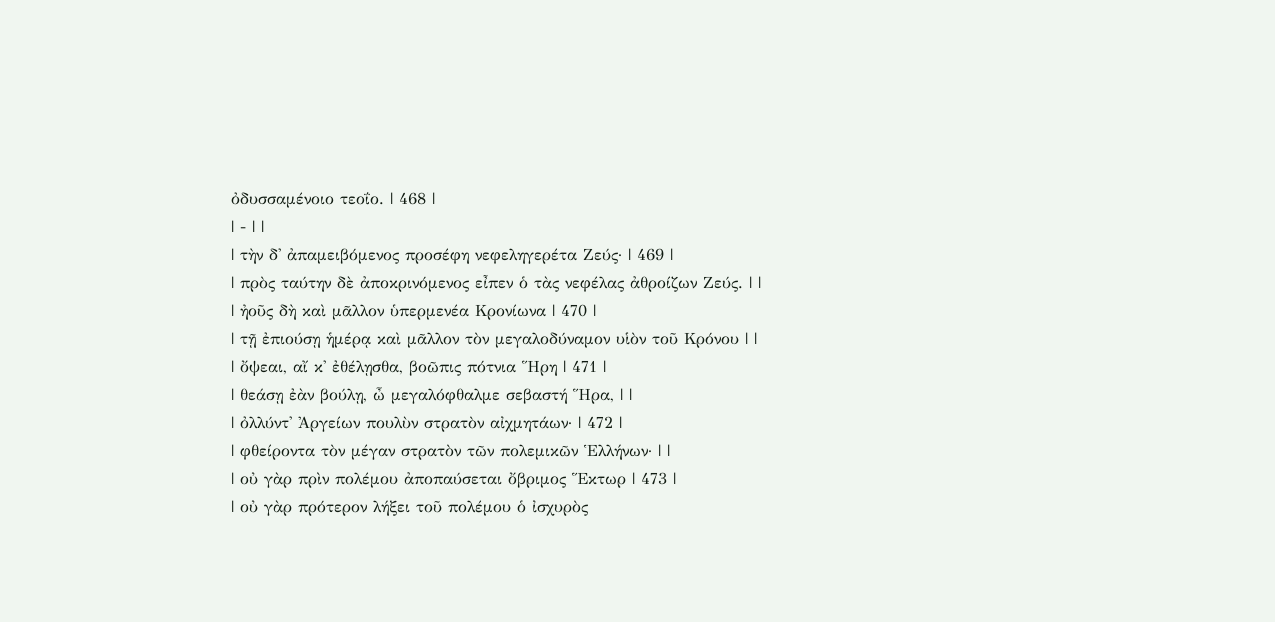ὀδυσσαμένοιο τεοΐο. | 468 |
| - | |
| τὴν δ' ἀπαμειβόμενος προσέφη νεφεληγερέτα Ζεύς· | 469 |
| πρὸς ταύτην δὲ ἀποκρινόμενος εἶπεν ὁ τὰς νεφέλας ἀθροίζων Ζεύς. | |
| ἠοῦς δὴ καὶ μᾶλλον ὑπερμενέα Κρονίωνα | 470 |
| τῇ ἐπιούσῃ ἡμέρᾳ καὶ μᾶλλον τὸν μεγαλοδύναμον υἱὸν τοῦ Κρόνου | |
| ὄψεαι, αἴ κ' ἐθέλῃσθα, βοῶπις πότνια Ἥρη | 471 |
| θεάσῃ ἐὰν βούλῃ, ὦ μεγαλόφθαλμε σεβαστή Ἥρα, | |
| ὀλλύντ' Ἀργείων πουλὺν στρατὸν αἰχμητάων· | 472 |
| φθείροντα τὸν μέγαν στρατὸν τῶν πολεμικῶν Ἑλλήνων· | |
| οὐ γὰρ πρὶν πολέμου ἀποπαύσεται ὄβριμος Ἕκτωρ | 473 |
| οὐ γὰρ πρότερον λήξει τοῦ πολέμου ὁ ἰσχυρὸς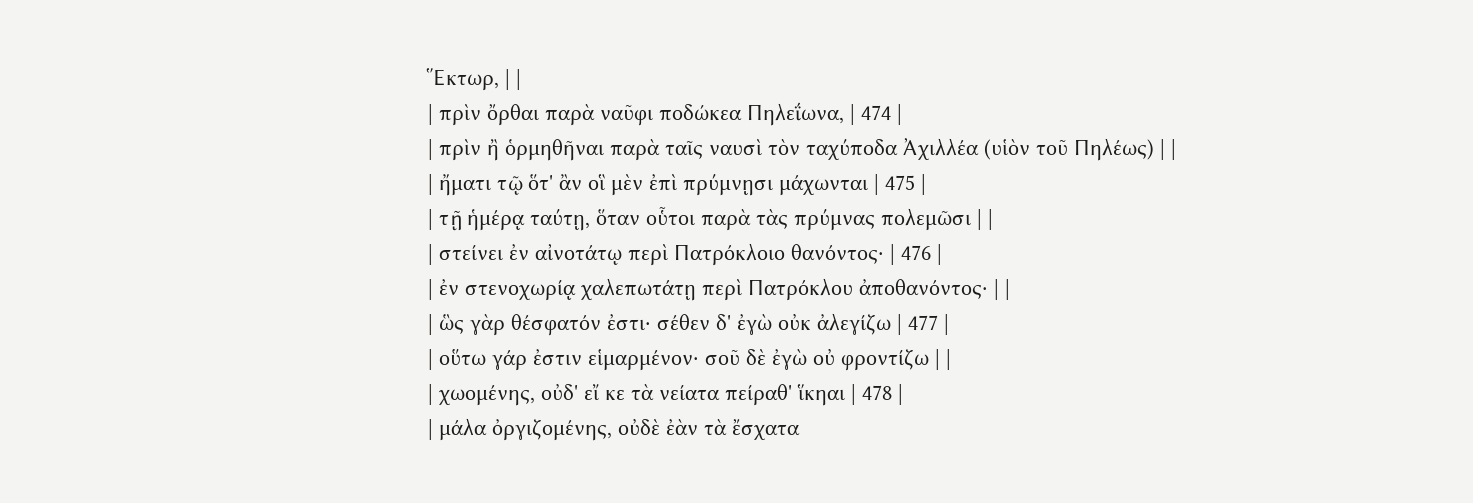Ἕκτωρ, | |
| πρὶν ὄρθαι παρὰ ναῦφι ποδώκεα Πηλεΐωνα, | 474 |
| πρὶν ἢ ὁρμηθῆναι παρὰ ταῖς ναυσὶ τὸν ταχύποδα Ἀχιλλέα (υἱὸν τοῦ Πηλέως) | |
| ἤματι τῷ ὅτ' ἂν οἳ μὲν ἐπὶ πρύμνῃσι μάχωνται | 475 |
| τῇ ἡμέρᾳ ταύτῃ, ὅταν οὗτοι παρὰ τὰς πρύμνας πολεμῶσι | |
| στείνει ἐν αἰνοτάτῳ περὶ Πατρόκλοιο θανόντος· | 476 |
| ἐν στενοχωρίᾳ χαλεπωτάτῃ περὶ Πατρόκλου ἀποθανόντος· | |
| ὣς γὰρ θέσφατόν ἐστι· σέθεν δ' ἐγὼ οὐκ ἀλεγίζω | 477 |
| οὕτω γάρ ἐστιν εἱμαρμένον· σοῦ δὲ ἐγὼ οὐ φροντίζω | |
| χωομένης, οὐδ' εἴ κε τὰ νείατα πείραθ' ἵκηαι | 478 |
| μάλα ὀργιζομένης, οὐδὲ ἐὰν τὰ ἔσχατα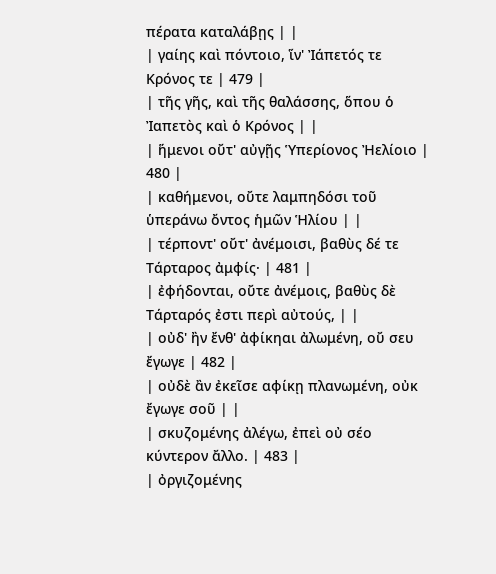πέρατα καταλάβῃς | |
| γαίης καὶ πόντοιο, ἵν' Ἰάπετός τε Κρόνος τε | 479 |
| τῆς γῆς, καὶ τῆς θαλάσσης, ὅπου ὁ Ἰαπετὸς καὶ ὁ Κρόνος | |
| ἥμενοι οὔτ' αὐγῇς Ὑπερίονος Ἠελίοιο | 480 |
| καθήμενοι, οὔτε λαμπηδόσι τοῦ ὑπεράνω ὄντος ἡμῶν Ἡλίου | |
| τέρποντ' οὔτ' ἀνέμοισι, βαθὺς δέ τε Τάρταρος ἀμφίς· | 481 |
| ἐφήδονται, οὔτε ἀνέμοις, βαθὺς δὲ Τάρταρός ἐστι περὶ αὐτούς, | |
| οὐδ' ἢν ἔνθ' ἀφίκηαι ἀλωμένη, οὔ σευ ἔγωγε | 482 |
| οὐδὲ ἂν ἐκεῖσε αφίκῃ πλανωμένη, οὐκ ἔγωγε σοῦ | |
| σκυζομένης ἀλέγω, ἐπεὶ οὐ σέο κύντερον ἄλλο. | 483 |
| ὀργιζομένης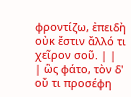φροντίζω, ἐπειδὴ οὐκ ἔστιν ἄλλό τι χεῖρον σοῦ. | |
| ὣς φάτο, τὸν δ' οὔ τι προσέφη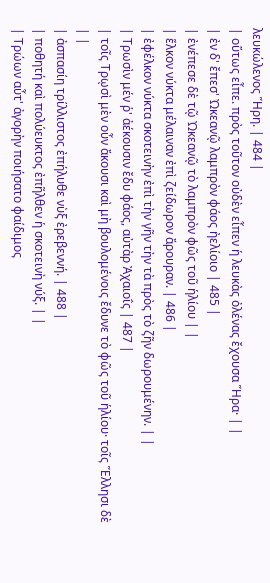λευκώλενος Ἥρη. | 484 |
| οὕτως εἶπε. πρὸς τοῦτον οὐδὲν εἶπεν ἡ λευκὰς ὀλένας ἔχουσα Ἥρα· | |
| ἐν δ' ἔπεσ' Ὠκεανῷ λαμπρὸν φάος ἠελίοιο | 485 |
| ἐνέπεσε δὲ τῷ Ὠκεανῷ τὸ λαμπρὸν φῶς τοῦ ἡλίου | |
| ἕλκον νύκτα μέλαιναν ἐπὶ ζείδωρον ἄρουραν. | 486 |
| ἐφέλκον νύκτα σκοτεινὴν ἐπὶ τὴν γῆν τὴν τὰ πρὸς τὸ ζῆν δωρουμένην. | |
| Τρωσὶν μέν ῥ' ἀέκουσιν ἔδυ φάος, αὐτὰρ Ἀχαιοΐς | 487 |
| τοῖς Τρῳσὶ μὲν οὖν ἄκουσι καὶ μὴ βουλομένοις ἔδυνε τὸ φῶς τοῦ ἡλίου· τοῖς Ἕλλησι δὲ | |
| ἀσπασίη τρίλλιστος ἐπήλυθε νὺξ ἐρεβεννή. | 488 |
| ποθητή καὶ πολύευκτος ἐπῆλθεν ἡ σκοτεινὴ νύξ. | |
| Τρώων αὖτ' ἀγορὴν ποιήσατο φαίδιμος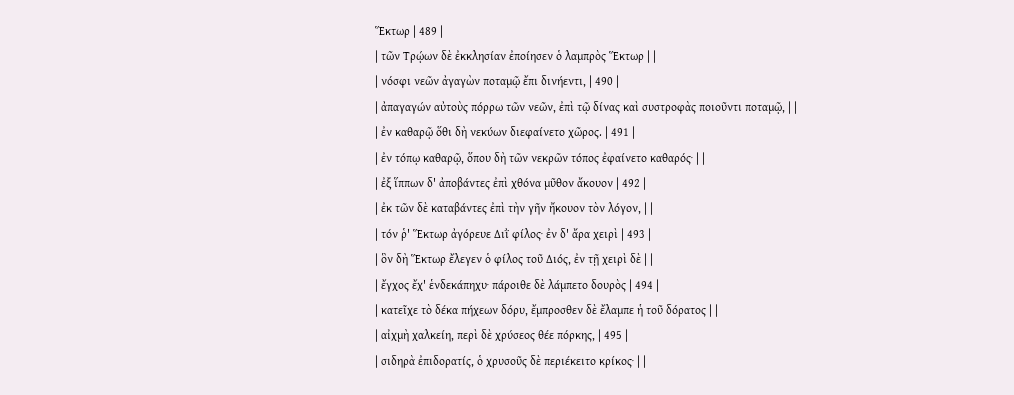Ἕκτωρ | 489 |
| τῶν Τρῴων δὲ ἐκκλησίαν ἐποίησεν ὁ λαμπρὸς Ἕκτωρ | |
| νόσφι νεῶν ἀγαγὼν ποταμῷ ἔπι δινήεντι, | 490 |
| ἀπαγαγών αὐτοὺς πόρρω τῶν νεῶν, ἐπὶ τῷ δίνας καὶ συστροφὰς ποιοῦντι ποταμῷ, | |
| ἐν καθαρῷ ὅθι δὴ νεκύων διεφαίνετο χῶρος. | 491 |
| ἐν τόπῳ καθαρῷ, ὅπου δὴ τῶν νεκρῶν τόπος ἐφαίνετο καθαρός· | |
| ἐξ ἵππων δ' ἀποβάντες ἐπὶ χθόνα μῦθον ἄκουον | 492 |
| ἐκ τῶν δὲ καταβάντες ἐπὶ τὴν γῆν ἤκουον τὸν λόγον, | |
| τόν ῥ' Ἕκτωρ ἀγόρευε Διῒ φίλος· ἐν δ' ἄρα χειρὶ | 493 |
| ὃν δὴ Ἕκτωρ ἔλεγεν ὁ φίλος τοῦ Διός, ἐν τῇ χειρὶ δὲ | |
| ἔγχος ἔχ' ἑνδεκάπηχυ· πάροιθε δὲ λάμπετο δουρὸς | 494 |
| κατεῖχε τὸ δέκα πήχεων δόρυ, ἔμπροσθεν δὲ ἔλαμπε ἡ τοῦ δόρατος | |
| αἰχμὴ χαλκείη, περὶ δὲ χρύσεος θέε πόρκης, | 495 |
| σιδηρὰ ἐπιδορατίς, ὁ χρυσοῦς δὲ περιέκειτο κρίκος· | |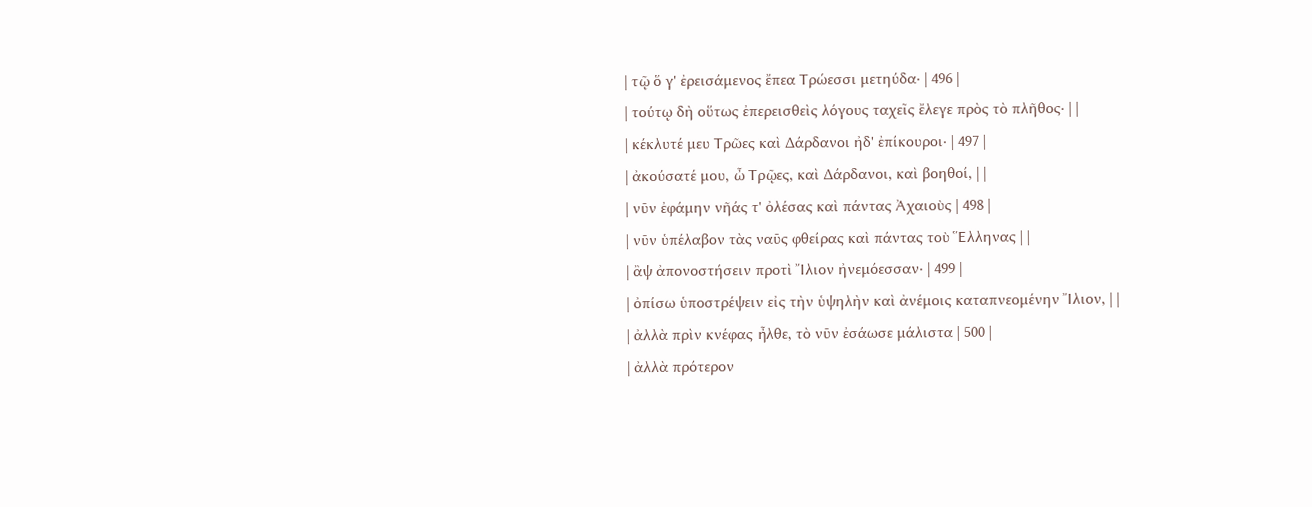| τῷ ὅ γ' ἐρεισάμενος ἔπεα Τρώεσσι μετηύδα· | 496 |
| τούτῳ δὴ οὕτως ἐπερεισθεὶς λόγους ταχεῖς ἔλεγε πρὸς τὸ πλῆθος· | |
| κέκλυτέ μευ Τρῶες καὶ Δάρδανοι ἠδ' ἐπίκουροι· | 497 |
| ἀκούσατέ μου, ὦ Τρῷες, καὶ Δάρδανοι, καὶ βοηθοί, | |
| νῦν ἐφάμην νῆάς τ' ὀλέσας καὶ πάντας Ἀχαιοὺς | 498 |
| νῦν ὑπέλαβον τὰς ναῦς φθείρας καὶ πάντας τοὺ Ἕλληνας | |
| ἂψ ἀπονοστήσειν προτὶ Ἴλιον ἠνεμόεσσαν· | 499 |
| ὀπίσω ὑποστρέψειν εἰς τὴν ὑψηλὴν καὶ ἀνέμοις καταπνεομένην Ἴλιον, | |
| ἀλλὰ πρὶν κνέφας ἦλθε, τὸ νῦν ἐσάωσε μάλιστα | 500 |
| ἀλλὰ πρότερον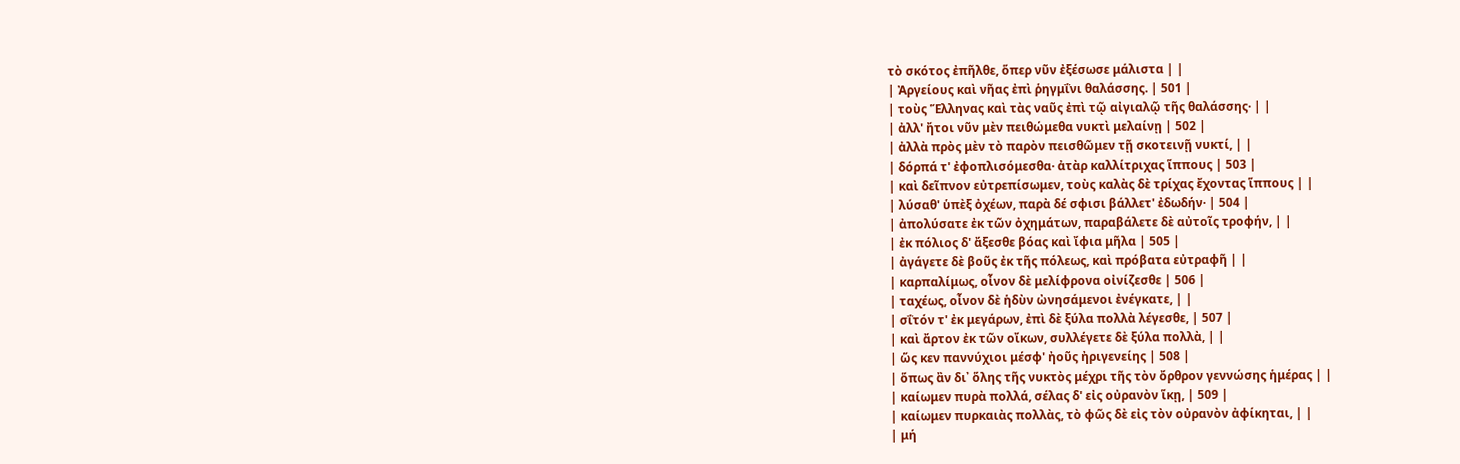τὸ σκότος ἐπῆλθε, ὅπερ νῦν ἐξέσωσε μάλιστα | |
| Ἀργείους καὶ νῆας ἐπὶ ῥηγμΐνι θαλάσσης. | 501 |
| τοὺς Ἕλληνας καὶ τὰς ναῦς ἐπὶ τῷ αἰγιαλῷ τῆς θαλάσσης· | |
| ἀλλ' ἤτοι νῦν μὲν πειθώμεθα νυκτὶ μελαίνῃ | 502 |
| ἀλλὰ πρὸς μὲν τὸ παρὸν πεισθῶμεν τῇ σκοτεινῇ νυκτί, | |
| δόρπά τ' ἐφοπλισόμεσθα· ἀτὰρ καλλίτριχας ἵππους | 503 |
| καὶ δεῖπνον εὐτρεπίσωμεν, τοὺς καλὰς δὲ τρίχας ἔχοντας ἵππους | |
| λύσαθ' ὑπὲξ ὀχέων, παρὰ δέ σφισι βάλλετ' ἐδωδήν· | 504 |
| ἀπολύσατε ἐκ τῶν ὀχημάτων, παραβάλετε δὲ αὐτοῖς τροφήν, | |
| ἐκ πόλιος δ' ἄξεσθε βόας καὶ ἴφια μῆλα | 505 |
| ἀγάγετε δὲ βοῦς ἐκ τῆς πόλεως, καὶ πρόβατα εὐτραφῆ | |
| καρπαλίμως, οἶνον δὲ μελίφρονα οἰνίζεσθε | 506 |
| ταχέως, οἶνον δὲ ἡδὺν ὠνησάμενοι ἐνέγκατε, | |
| σΐτόν τ' ἐκ μεγάρων, ἐπὶ δὲ ξύλα πολλὰ λέγεσθε, | 507 |
| καὶ ἄρτον ἐκ τῶν οἴκων, συλλέγετε δὲ ξύλα πολλὰ, | |
| ὥς κεν παννύχιοι μέσφ' ἠοῦς ἠριγενείης | 508 |
| ὅπως ἂν δι᾽ ὅλης τῆς νυκτὸς μέχρι τῆς τὸν ὄρθρον γεννώσης ἡμέρας | |
| καίωμεν πυρὰ πολλά, σέλας δ' εἰς οὐρανὸν ἵκῃ, | 509 |
| καίωμεν πυρκαιὰς πολλὰς, τὸ φῶς δὲ εἰς τὸν οὐρανὸν ἀφίκηται, | |
| μή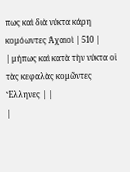πως καὶ διὰ νύκτα κάρη κομόωντες Ἀχαιοὶ | 510 |
| μήπως καὶ κατὰ τὴν νύκτα οἱ τὰς κεφαλὰς κομῶντες Ἕλληνες | |
|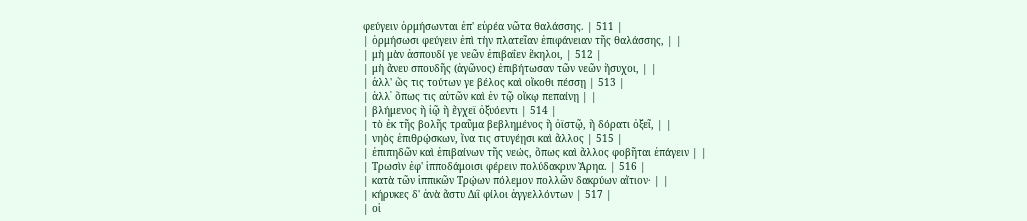φεύγειν ὁρμήσωνται ἐπ' εὐρέα νῶτα θαλάσσης. | 511 |
| ὁρμήσωσι φεύγειν ἐπὶ τὴν πλατεῖαν ἐπιφάνειαν τῆς θαλάσσης, | |
| μὴ μὰν ἀσπουδί γε νεῶν ἐπιβαΐεν ἕκηλοι, | 512 |
| μὴ ἄνευ σπουδῆς (ἀγῶνος) ἐπιβήτωσαν τῶν νεῶν ἥσυχοι, | |
| ἀλλ' ὥς τις τούτων γε βέλος καὶ οἴκοθι πέσσῃ | 513 |
| ἀλλ᾽ ὅπως τις αὐτῶν καὶ ἐν τῷ οἴκῳ πεπαίνῃ | |
| βλήμενος ἢ ἰῷ ἢ ἔγχεϊ ὀξυόεντι | 514 |
| τὸ ἐκ τῆς βολῆς τραῦμα βεβλημένος ἢ ὀϊστῷ, ἢ δόρατι ὀξεῖ, | |
| νηὸς ἐπιθρῴσκων, ἵνα τις στυγέῃσι καὶ ἄλλος | 515 |
| ἐπιπηδῶν καὶ ἐπιβαίνων τῆς νεώς, ὅπως καὶ ἄλλος φοβῆται ἐπάγειν | |
| Τρωσὶν ἐφ' ἱπποδάμοισι φέρειν πολύδακρυν Ἄρηα. | 516 |
| κατὰ τῶν ἱππικῶν Τρῴων πόλεμον πολλῶν δακρύων αἴτιον· | |
| κήρυκες δ' ἀνὰ ἄστυ Διῒ φίλοι ἀγγελλόντων | 517 |
| οἱ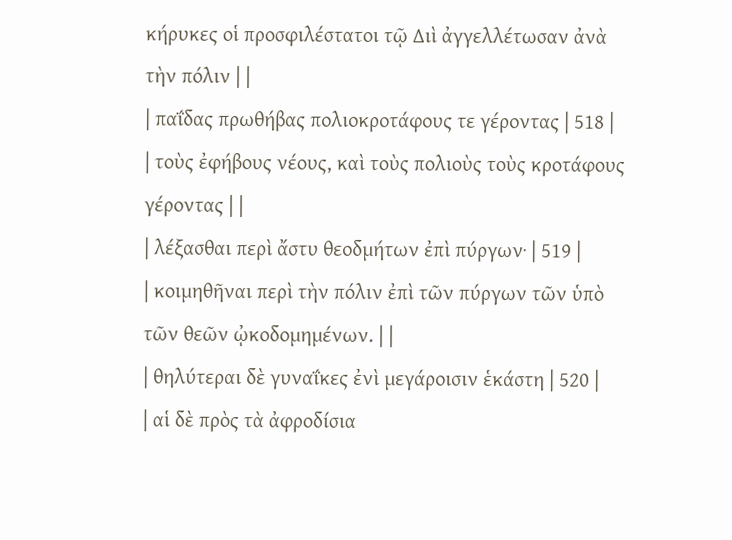κήρυκες οἱ προσφιλέστατοι τῷ Διὶ ἀγγελλέτωσαν ἀνὰ τὴν πόλιν | |
| παΐδας πρωθήβας πολιοκροτάφους τε γέροντας | 518 |
| τοὺς ἐφήβους νέους, καὶ τοὺς πολιοὺς τοὺς κροτάφους γέροντας | |
| λέξασθαι περὶ ἄστυ θεοδμήτων ἐπὶ πύργων· | 519 |
| κοιμηθῆναι περὶ τὴν πόλιν ἐπὶ τῶν πύργων τῶν ὑπὸ τῶν θεῶν ᾠκοδομημένων. | |
| θηλύτεραι δὲ γυναΐκες ἐνὶ μεγάροισιν ἑκάστη | 520 |
| αἱ δὲ πρὸς τὰ ἀφροδίσια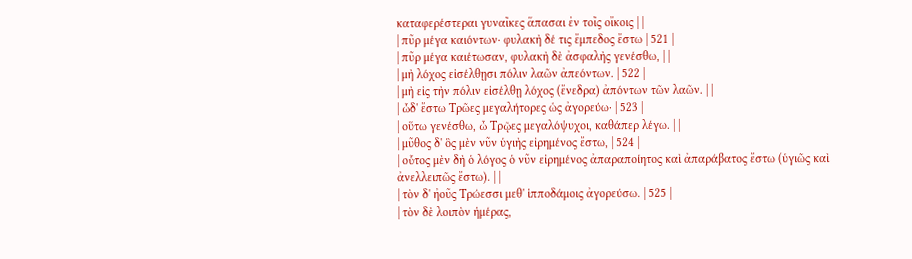καταφερέστεραι γυναῖκες ἅπασαι ἐν τοῖς οἴκοις | |
| πῦρ μέγα καιόντων· φυλακὴ δέ τις ἔμπεδος ἔστω | 521 |
| πῦρ μέγα καιέτωσαν, φυλακὴ δὲ ἀσφαλὴς γενέσθω, | |
| μὴ λόχος εἰσέλθῃσι πόλιν λαῶν ἀπεόντων. | 522 |
| μὴ εἰς τὴν πόλιν εἰσέλθῃ λόχος (ἔνεδρα) ἀπόντων τῶν λαῶν. | |
| ὧδ' ἔστω Τρῶες μεγαλήτορες ὡς ἀγορεύω· | 523 |
| οὕτω γενέσθω, ὦ Τρῷες μεγαλόψυχοι, καθάπερ λέγω. | |
| μῦθος δ' ὃς μὲν νῦν ὑγιὴς εἰρημένος ἔστω, | 524 |
| οὗτος μὲν δὴ ὁ λόγος ὁ νῦν εἰρημένος ἀπαραποίητος καὶ ἀπαράβατος ἔστω (ὑγιῶς καὶ ἀνελλειπῶς ἔστω). | |
| τὸν δ' ἠοῦς Τρώεσσι μεθ' ἱπποδάμοις ἀγορεύσω. | 525 |
| τὸν δὲ λοιπὸν ἡμέρας,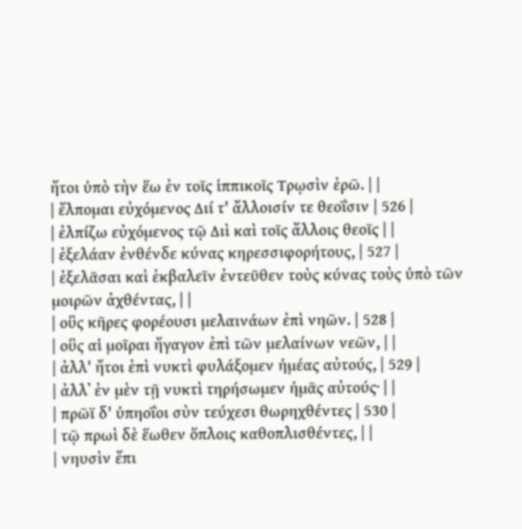ἤτοι ὑπὸ τὴν ἕω ἐν τοῖς ἱππικοῖς Τρῳσὶν ἐρῶ. | |
| ἔλπομαι εὐχόμενος Διί τ' ἄλλοισίν τε θεοΐσιν | 526 |
| ἐλπίζω εὐχόμενος τῷ Διὶ καὶ τοῖς ἄλλοις θεοῖς | |
| ἐξελάαν ἐνθένδε κύνας κηρεσσιφορήτους, | 527 |
| ἐξελᾶσαι καὶ ἐκβαλεῖν ἐντεῦθεν τοὺς κύνας τοὺς ὑπὸ τῶν μοιρῶν ἀχθέντας, | |
| οὓς κῆρες φορέουσι μελαινάων ἐπὶ νηῶν. | 528 |
| οὓς αἱ μοῖραι ἤγαγον ἐπὶ τῶν μελαίνων νεῶν, | |
| ἀλλ' ἤτοι ἐπὶ νυκτὶ φυλάξομεν ἡμέας αὐτούς, | 529 |
| ἀλλ᾽ ἐν μὲν τῇ νυκτὶ τηρήσωμεν ἡμᾶς αὐτούς· | |
| πρῶϊ δ' ὑπηοΐοι σὺν τεύχεσι θωρηχθέντες | 530 |
| τῷ πρωὶ δὲ ἕωθεν ὅπλοις καθοπλισθέντες, | |
| νηυσὶν ἔπι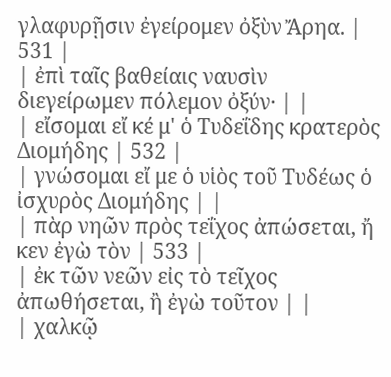γλαφυρῇσιν ἐγείρομεν ὀξὺν Ἄρηα. | 531 |
| ἐπὶ ταῖς βαθείαις ναυσὶν διεγείρωμεν πόλεμον ὀξύν· | |
| εἴσομαι εἴ κέ μ' ὁ Τυδεΐδης κρατερὸς Διομήδης | 532 |
| γνώσομαι εἴ με ὁ υἱὸς τοῦ Τυδέως ὁ ἰσχυρὸς Διομήδης | |
| πὰρ νηῶν πρὸς τεΐχος ἀπώσεται, ἤ κεν ἐγὼ τὸν | 533 |
| ἐκ τῶν νεῶν εἰς τὸ τεῖχος ἀπωθήσεται, ἢ ἐγὼ τοῦτον | |
| χαλκῷ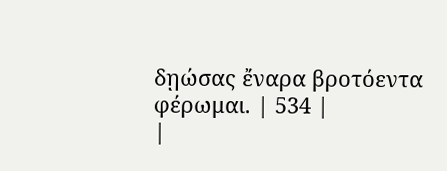δῃώσας ἔναρα βροτόεντα φέρωμαι. | 534 |
|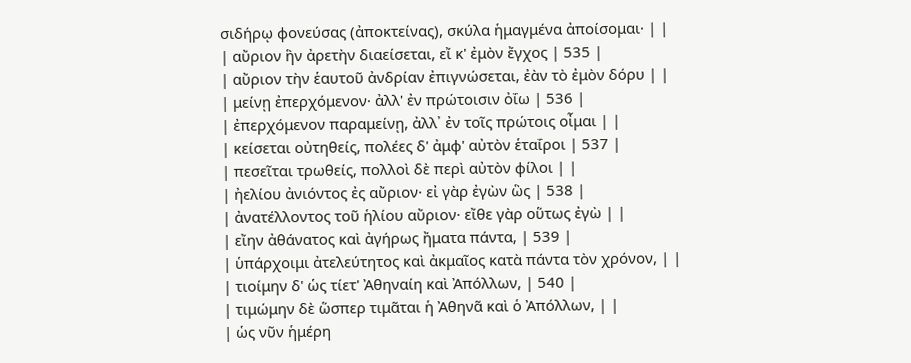σιδήρῳ φονεύσας (ἀποκτείνας), σκύλα ἡμαγμένα ἀποίσομαι· | |
| αὔριον ἣν ἀρετὴν διαείσεται, εἴ κ' ἐμὸν ἔγχος | 535 |
| αὔριον τὴν ἑαυτοῦ ἀνδρίαν ἐπιγνώσεται, ἐὰν τὸ ἐμὸν δόρυ | |
| μείνῃ ἐπερχόμενον· ἀλλ' ἐν πρώτοισιν ὀΐω | 536 |
| ἐπερχόμενον παραμείνῃ, ἀλλ᾽ ἐν τοῖς πρώτοις οἶμαι | |
| κείσεται οὐτηθείς, πολέες δ' ἀμφ' αὐτὸν ἑταΐροι | 537 |
| πεσεῖται τρωθείς, πολλοὶ δὲ περὶ αὐτὸν φίλοι | |
| ἠελίου ἀνιόντος ἐς αὔριον· εἰ γὰρ ἐγὼν ὣς | 538 |
| ἀνατέλλοντος τοῦ ἡλίου αὔριον· εἴθε γὰρ οὕτως ἐγὼ | |
| εἴην ἀθάνατος καὶ ἀγήρως ἤματα πάντα, | 539 |
| ὑπάρχοιμι ἀτελεύτητος καὶ ἀκμαῖος κατὰ πάντα τὸν χρόνον, | |
| τιοίμην δ' ὡς τίετ' Ἀθηναίη καὶ Ἀπόλλων, | 540 |
| τιμώμην δὲ ὥσπερ τιμᾶται ἡ Ἀθηνᾶ καὶ ὁ Ἀπόλλων, | |
| ὡς νῦν ἡμέρη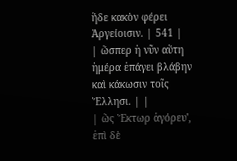ἥδε κακὸν φέρει Ἀργείοισιν. | 541 |
| ὥσπερ ἡ νῦν αὕτη ἡμέρα ἐπάγει βλάβην καὶ κάκωσιν τοῖς Ἕλλησι. | |
| ὣς Ἕκτωρ ἀγόρευ', ἐπὶ δὲ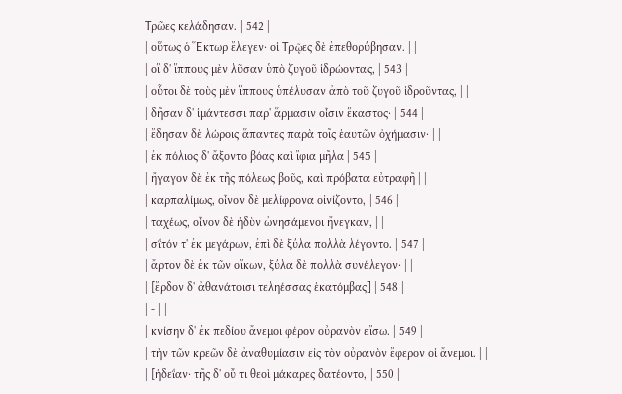Τρῶες κελάδησαν. | 542 |
| οὕτως ὁ Ἕκτωρ ἔλεγεν· οἱ Τρῷες δὲ ἐπεθορύβησαν. | |
| οἳ δ' ἵππους μὲν λῦσαν ὑπὸ ζυγοῦ ἱδρώοντας, | 543 |
| οὗτοι δὲ τοὺς μὲν ἵππους ὑπέλυσαν ἀπὸ τοῦ ζυγοῦ ἱδροῦντας, | |
| δῆσαν δ' ἱμάντεσσι παρ' ἅρμασιν οἷσιν ἕκαστος· | 544 |
| ἔδησαν δὲ λώροις ἅπαντες παρὰ τοῖς ἑαυτῶν ὀχήμασιν· | |
| ἐκ πόλιος δ' ἄξοντο βόας καὶ ἴφια μῆλα | 545 |
| ἤγαγον δὲ ἐκ τῆς πόλεως βοῦς, καὶ πρόβατα εὐτραφῆ | |
| καρπαλίμως, οἶνον δὲ μελίφρονα οἰνίζοντο, | 546 |
| ταχέως, οἶνον δὲ ἡδὺν ὠνησάμενοι ἤνεγκαν, | |
| σΐτόν τ' ἐκ μεγάρων, ἐπὶ δὲ ξύλα πολλὰ λέγοντο. | 547 |
| ἄρτον δὲ ἐκ τῶν οἴκων, ξύλα δὲ πολλὰ συνέλεγον· | |
| [ἔρδον δ' ἀθανάτοισι τεληέσσας ἑκατόμβας] | 548 |
| - | |
| κνίσην δ' ἐκ πεδίου ἄνεμοι φέρον οὐρανὸν εἴσω. | 549 |
| τὴν τῶν κρεῶν δὲ ἀναθυμίασιν εἰς τὸν οὐρανὸν ἔφερον οἱ ἄνεμοι. | |
| [ἡδεΐαν· τῆς δ' οὔ τι θεοὶ μάκαρες δατέοντο, | 550 |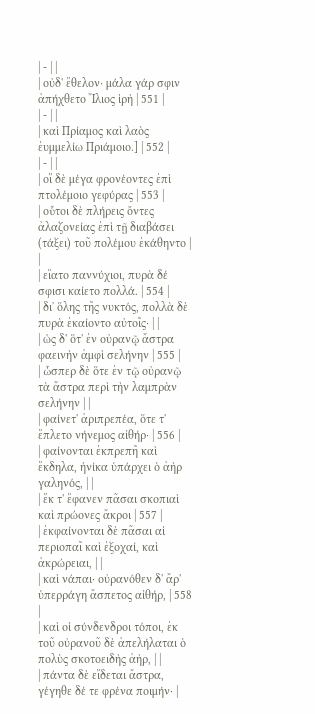| - | |
| οὐδ' ἔθελον· μάλα γάρ σφιν ἀπήχθετο Ἴλιος ἱρὴ | 551 |
| - | |
| καὶ Πρίαμος καὶ λαὸς ἐυμμελίω Πριάμοιο.] | 552 |
| - | |
| οἳ δὲ μέγα φρονέοντες ἐπὶ πτολέμοιο γεφύρας | 553 |
| οὗτοι δὲ πλήρεις ὄντες ἀλαζονείας ἐπὶ τῇ διαβάσει (τάξει) τοῦ πολέμου ἐκάθηντο | |
| εἴατο παννύχιοι, πυρὰ δέ σφισι καίετο πολλά. | 554 |
| δι᾽ ὅλης τῆς νυκτός, πολλὰ δὲ πυρὰ ἐκαίοντο αὐτοῖς· | |
| ὡς δ' ὅτ' ἐν οὐρανῷ ἄστρα φαεινὴν ἀμφὶ σελήνην | 555 |
| ὧσπερ δὲ ὅτε ἐν τῷ οὐρανῷ τὰ ἄστρα περὶ τὴν λαμπρὰν σελήνην | |
| φαίνετ' ἀριπρεπέα, ὅτε τ' ἔπλετο νήνεμος αἰθήρ· | 556 |
| φαίνονται ἐκπρεπῆ καὶ ἔκδηλα, ἡνίκα ὑπάρχει ὁ ἀὴρ γαληνός, | |
| ἔκ τ' ἔφανεν πᾶσαι σκοπιαὶ καὶ πρώονες ἄκροι | 557 |
| ἐκφαίνονται δὲ πᾶσαι αἱ περιοπαῖ καὶ ἐξοχαί, καὶ ἀκρώρειαι, | |
| καὶ νάπαι· οὐρανόθεν δ' ἄρ' ὑπερράγη ἄσπετος αἰθήρ, | 558 |
| καὶ οἱ σύνδενδροι τόποι, ἐκ τοῦ οὐρανοῦ δὲ ἀπελήλαται ὁ πολὺς σκοτοειδὴς ἀὴρ, | |
| πάντα δὲ εἴδεται ἄστρα, γέγηθε δέ τε φρένα ποιμήν· |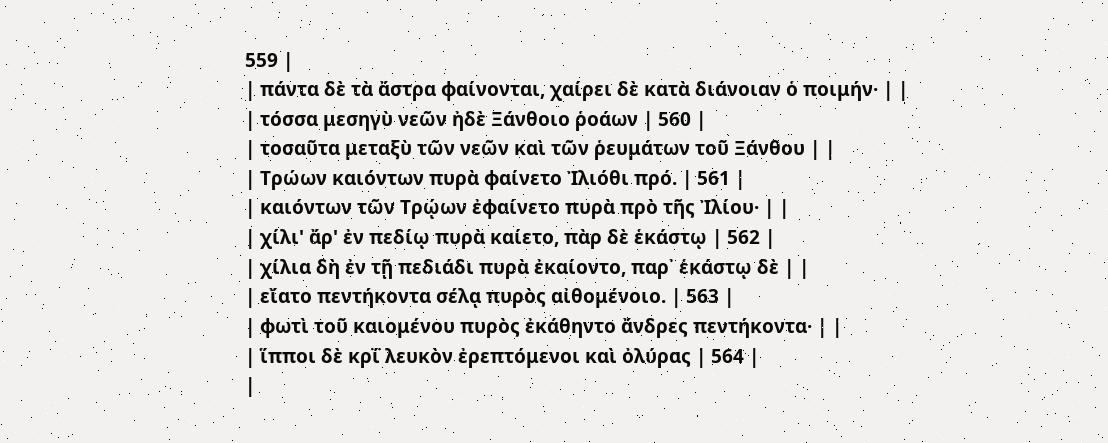559 |
| πάντα δὲ τὰ ἄστρα φαίνονται, χαίρει δὲ κατὰ διάνοιαν ὁ ποιμήν· | |
| τόσσα μεσηγὺ νεῶν ἠδὲ Ξάνθοιο ῥοάων | 560 |
| τοσαῦτα μεταξὺ τῶν νεῶν καὶ τῶν ῥευμάτων τοῦ Ξάνθου | |
| Τρώων καιόντων πυρὰ φαίνετο Ἰλιόθι πρό. | 561 |
| καιόντων τῶν Τρῴων ἐφαίνετο πυρὰ πρὸ τῆς Ἰλίου· | |
| χίλι' ἄρ' ἐν πεδίῳ πυρὰ καίετο, πὰρ δὲ ἑκάστῳ | 562 |
| χίλια δὴ ἐν τῇ πεδιάδι πυρὰ ἐκαίοντο, παρ᾽ ἑκάστῳ δὲ | |
| εἴατο πεντήκοντα σέλᾳ πυρὸς αἰθομένοιο. | 563 |
| φωτὶ τοῦ καιομένου πυρὸς ἐκάθηντο ἄνδρες πεντήκοντα· | |
| ἵπποι δὲ κρΐ λευκὸν ἐρεπτόμενοι καὶ ὀλύρας | 564 |
|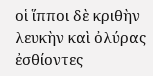οἱ ἵπποι δὲ κριθὴν λευκὴν καὶ ὀλύρας ἐσθίοντες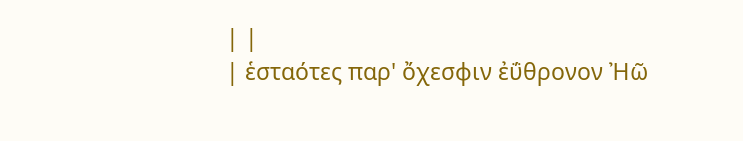| |
| ἑσταότες παρ' ὄχεσφιν ἐΰθρονον Ἠῶ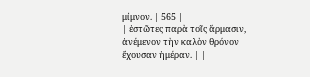μίμνον. | 565 |
| ἑστῶτες παρὰ τοῖς ἅρμασιν, ἀνέμενον τὴν καλὸν θρόνον ἔχουσαν ἡμέραν. | |